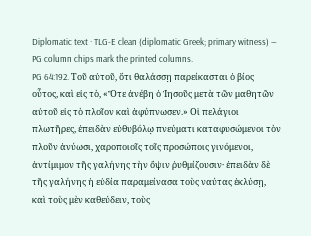Diplomatic text · TLG-E clean (diplomatic Greek; primary witness) — PG column chips mark the printed columns.
PG 64:192. Τοῦ αὐτοῦ, ὅτι θαλάσσῃ παρείκασται ὁ βίος οὗτος, καὶ εἰς τὸ, «Ὅτε ἀνέβη ὁ Ἰησοῦς μετὰ τῶν μαθητῶν αὐτοῦ εἰς τὸ πλοῖον καὶ ἀφύπνωσεν.» Οἱ πελάγιοι πλωτῆρες, ἐπειδὰν εὐθυβόλῳ πνεύματι καταφυσώμενοι τὸν πλοῦν ἀνύωσι, χαροποιοῖς τοῖς προσώποις γινόμενοι, ἀντίμιμον τῆς γαλήνης τὴν ὄψιν ῥυθμίζουσιν· ἐπειδὰν δὲ τῆς γαλήνης ἡ εὐδία παραμείνασα τοὺς ναύτας ἐκλύσῃ, καὶ τοὺς μὲν καθεύδειν, τοὺς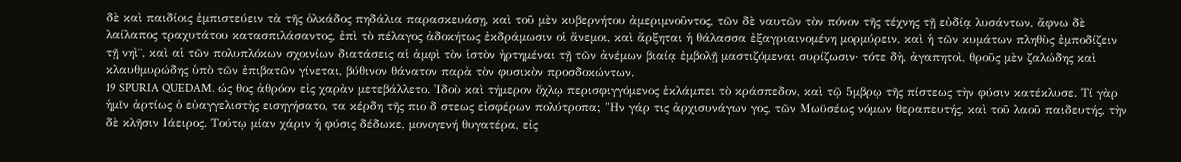δὲ καὶ παιδίοις ἐμπιστεύειν τὰ τῆς ὁλκάδος πηδάλια παρασκευάσῃ, καὶ τοῦ μὲν κυβερνήτου ἀμεριμνοῦντος, τῶν δὲ ναυτῶν τὸν πόνον τῆς τέχνης τῇ εὐδίᾳ λυσάντων, ἄφνω δὲ λαίλαπος τραχυτάτου κατασπιλάσαντος, ἐπὶ τὸ πέλαγος ἀδοκήτως ἐκδράμωσιν οἱ ἄνεμοι, καὶ ἄρξηται ἡ θάλασσα ἐξαγριαινομένη μορμύρειν, καὶ ἡ τῶν κυμάτων πληθὺς ἐμποδίζειν τῇ νηὶ̈, καὶ αἱ τῶν πολυπλόκων σχοινίων διατάσεις αἱ ἀμφὶ τὸν ἱστὸν ἠρτημέναι τῇ τῶν ἀνέμων βιαίᾳ ἐμβολῇ μαστιζόμεναι συρίζωσιν· τότε δὴ, ἀγαπητοὶ, θροῦς μὲν ζαλώδης καὶ κλαυθμυρώδης ὑπὸ τῶν ἐπιβατῶν γίνεται, βύθινον θάνατον παρὰ τὸν φυσικὸν προσδοκώντων.
19 SPURIA QUEDAM. ώς θος ἀθρόον εἰς χαρὰν μετεβάλλετο. Ἰδοὺ καὶ τήμερον ὄχλῳ περισφιγγόμενος ἐκλάμπει τὸ κράσπεδον, καὶ τῷ 5μβρῳ τῆς πίστεως τὴν φύσιν κατέκλυσε. Τί γὰρ ἡμῖν ἀρτίως ὁ εὐαγγελιστὴς εισηγήσατο, τα κέρδη τῆς πιο δ στεως εἰσφέρων πολύτροπα; "Ην γάρ τις ἀρχισυνάγων γος, τῶν Μωϋσέως νόμων θεραπευτής, καὶ τοῦ λαοῦ παιδευτής, τὴν δὲ κλῆσιν Ιάειρος. Τούτῳ μίαν χάριν ἡ φύσις δέδωκε, μονογενή θυγατέρα, εἰς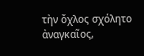τὴν ὄχλος σχόλητο ἀναγκαῖος,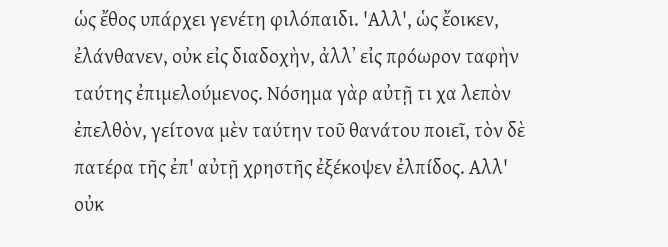ὡς ἔθος υπάρχει γενέτη φιλόπαιδι. 'Αλλ', ὡς ἔοικεν, ἐλάνθανεν, οὐκ εἰς διαδοχὴν, ἀλλ᾽ εἰς πρόωρον ταφὴν ταύτης ἐπιμελούμενος. Νόσημα γὰρ αὐτῇ τι χα λεπὸν ἐπελθὸν, γείτονα μὲν ταύτην τοῦ θανάτου ποιεῖ, τὸν δὲ πατέρα τῆς ἐπ' αὐτῇ χρηστῆς ἐξέκοψεν ἐλπίδος. Αλλ' οὐκ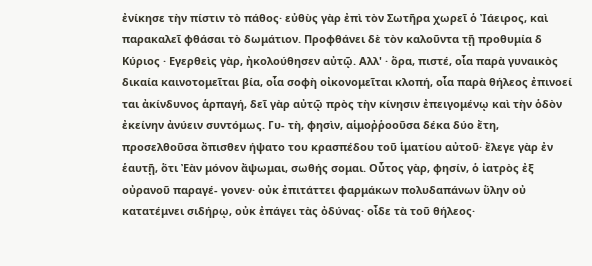ἐνίκησε τὴν πίστιν τὸ πάθος· εὐθὺς γὰρ ἐπὶ τὸν Σωτῆρα χωρεῖ ὁ Ἰάειρος, καὶ παρακαλεῖ φθάσαι τὸ δωμάτιον. Προφθάνει δὲ τὸν καλοῦντα τῇ προθυμία δ Κύριος · Εγερθεὶς γὰρ, ἠκολούθησεν αὐτῷ. Αλλ' · ὅρα, πιστέ, οἷα παρὰ γυναικὸς δικαία καινοτομεῖται βία, οἷα σοφὴ οἰκονομεῖται κλοπή, οἷα παρὰ θήλεος ἐπινοεί ται ἀκίνδυνος ἁρπαγή, δεῖ γὰρ αὐτῷ πρὸς τὴν κίνησιν ἐπειγομένῳ καὶ τὴν ὁδὸν ἐκείνην ἀνύειν συντόμως. Γυ- τὴ, φησὶν, αἱμοῤῥοοῦσα δέκα δύο ἔτη, προσελθοῦσα ὄπισθεν ήψατο του κρασπέδου τοῦ ἱματίου αὐτοῦ· ἔλεγε γὰρ ἐν ἑαυτῇ, ὅτι Ἐὰν μόνον ἄψωμαι, σωθής σομαι. Οὗτος γὰρ, φησίν, ὁ ἰατρὸς ἐξ οὐρανοῦ παραγέ- γονεν· οὐκ ἐπιτάττει φαρμάκων πολυδαπάνων ὕλην οὐ κατατέμνει σιδήρῳ, οὐκ ἐπάγει τὰς ὀδύνας· οἶδε τὰ τοῦ θήλεος·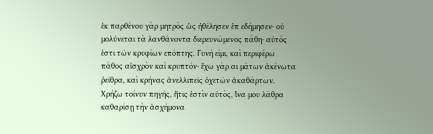ἐκ παρθένου γὰρ μητρὸς ὡς ἠθέλησεν ἐπ εδήμησεν· οὐ μολύνεται τὰ λανθάνοντα διερευνώμενος πάθη· αὐτός ἐστι τῶν κρυφίων επόπτης. Γυνή είμι, καὶ περιφέρω πάθος αἰσχρὸν καὶ κρυπτόν· ἔχω γὰρ αι μάτων ἀκένωτα ῥεῖθρα, καὶ κρήνας ἀνελλιπεῖς ὀχετῶν ἀκαθάρτων. Χρήζω τοίνυν πηγῆς, ἥτις ἐστὶν αὐτὸς, ἵνα μου λάθρα καθαρίσῃ τὴν ἀσχήμονα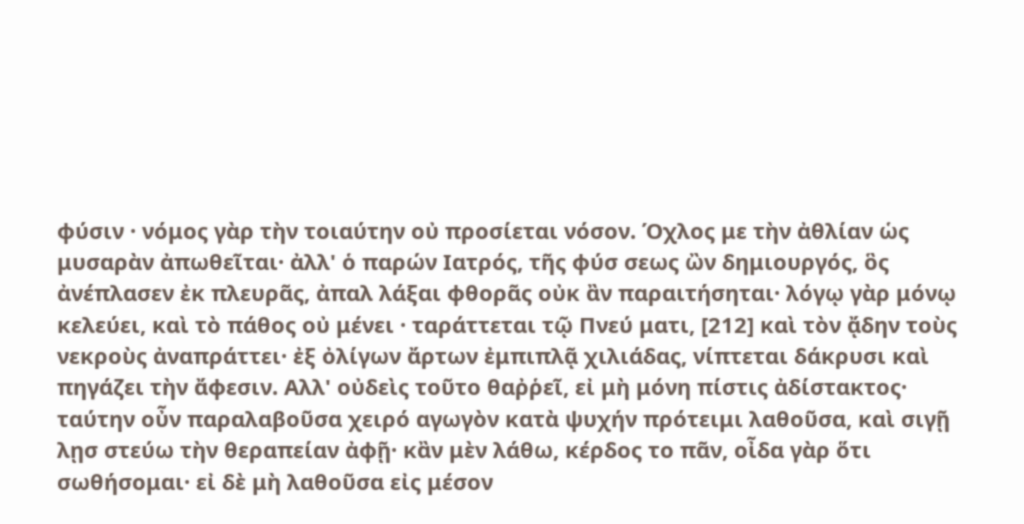φύσιν · νόμος γὰρ τὴν τοιαύτην οὐ προσίεται νόσον. Όχλος με τὴν ἀθλίαν ὡς μυσαρὰν ἀπωθεῖται· ἀλλ' ὁ παρών Ιατρός, τῆς φύσ σεως ὢν δημιουργός, ὃς ἀνέπλασεν ἐκ πλευρᾶς, ἀπαλ λάξαι φθορᾶς οὐκ ἂν παραιτήσηται· λόγῳ γὰρ μόνῳ κελεύει, καὶ τὸ πάθος οὐ μένει · ταράττεται τῷ Πνεύ ματι, [212] καὶ τὸν ᾄδην τοὺς νεκροὺς ἀναπράττει· ἐξ ὀλίγων ἄρτων ἐμπιπλᾷ χιλιάδας, νίπτεται δάκρυσι καὶ πηγάζει τὴν ἄφεσιν. Αλλ' οὐδεὶς τοῦτο θαῤῥεῖ, εἰ μὴ μόνη πίστις ἀδίστακτος· ταύτην οὖν παραλαβοῦσα χειρό αγωγὸν κατὰ ψυχήν πρότειμι λαθοῦσα, καὶ σιγῇ λῃσ στεύω τὴν θεραπείαν ἀφῇ· κἂν μὲν λάθω, κέρδος το πᾶν, οἶδα γὰρ ὅτι σωθήσομαι· εἰ δὲ μὴ λαθοῦσα εἰς μέσον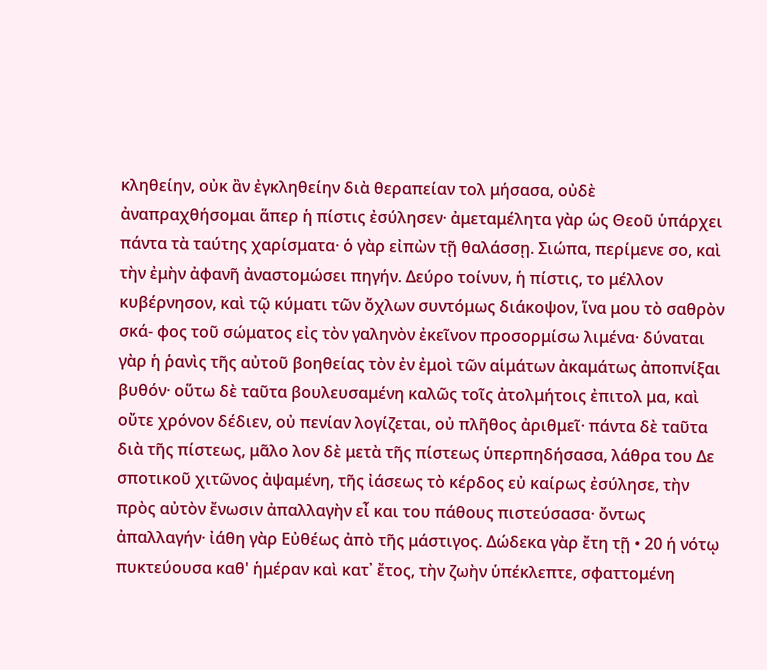κληθείην, οὐκ ἂν ἐγκληθείην διὰ θεραπείαν τολ μήσασα, οὐδὲ ἀναπραχθήσομαι ἅπερ ἡ πίστις ἐσύλησεν· ἀμεταμέλητα γὰρ ὡς Θεοῦ ὑπάρχει πάντα τὰ ταύτης χαρίσματα· ὁ γὰρ εἰπὼν τῇ θαλάσσῃ. Σιώπα, περίμενε σο, καὶ τὴν ἐμὴν ἀφανῆ ἀναστομώσει πηγήν. Δεύρο τοίνυν, ἡ πίστις, το μέλλον κυβέρνησον, καὶ τῷ κύματι τῶν ὄχλων συντόμως διάκοψον, ἵνα μου τὸ σαθρὸν σκά- φος τοῦ σώματος εἰς τὸν γαληνὸν ἐκεῖνον προσορμίσω λιμένα· δύναται γὰρ ἡ ῥανὶς τῆς αὐτοῦ βοηθείας τὸν ἐν ἐμοὶ τῶν αἱμάτων ἀκαμάτως ἀποπνίξαι βυθόν· οὕτω δὲ ταῦτα βουλευσαμένη καλῶς τοῖς ἀτολμήτοις ἐπιτολ μα, καὶ οὔτε χρόνον δέδιεν, οὐ πενίαν λογίζεται, οὐ πλῆθος ἀριθμεῖ· πάντα δὲ ταῦτα διὰ τῆς πίστεως, μᾶλο λον δὲ μετὰ τῆς πίστεως ὑπερπηδήσασα, λάθρα του Δε σποτικοῦ χιτῶνος ἀψαμένη, τῆς ἰάσεως τὸ κέρδος εὐ καίρως ἐσύλησε, τὴν πρὸς αὐτὸν ἔνωσιν ἀπαλλαγὴν εἶ και του πάθους πιστεύσασα· ὄντως ἀπαλλαγήν· ἰάθη γὰρ Εὐθέως ἀπὸ τῆς μάστιγος. Δώδεκα γὰρ ἔτη τῇ • 20 ή νότῳ πυκτεύουσα καθ' ἡμέραν καὶ κατ᾽ ἔτος, τὴν ζωὴν ὑπέκλεπτε, σφαττομένη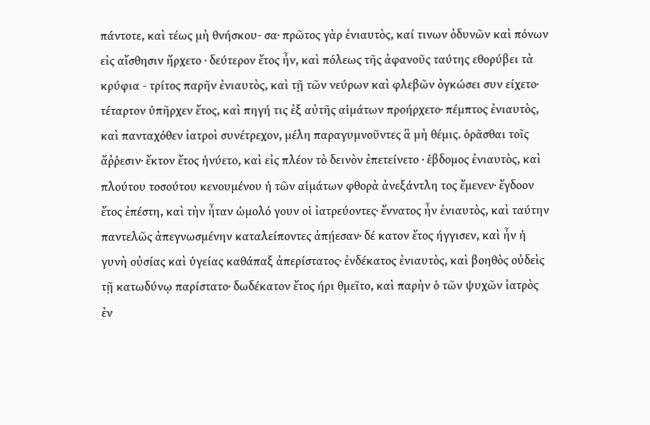πάντοτε, καὶ τέως μὴ θνήσκου- σα· πρῶτος γὰρ ἐνιαυτὸς, καί τινων ὀδυνῶν καὶ πόνων εἰς αἴσθησιν ἤρχετο · δεύτερον ἔτος ἦν, καὶ πόλεως τῆς ἀφανοῦς ταύτης εθορύβει τὰ κρύφια - τρίτος παρῆν ἐνιαυτὸς, καὶ τῇ τῶν νεύρων καὶ φλεβῶν ὀγκώσει συν είχετο· τέταρτον ὑπῆρχεν ἔτος, καὶ πηγή τις ἐξ αὐτῆς αἱμάτων προήρχετο· πέμπτος ἐνιαυτὸς, καὶ πανταχόθεν ἰατροὶ συνέτρεχον, μέλη παραγυμνοῦντες ἃ μὴ θέμις. ὁρᾶσθαι τοῖς ἄῤῥεσιν· ἔκτον ἔτος ἡνύετο, καὶ εἰς πλέον τὸ δεινὸν ἐπετείνετο · ἑβδομος ἐνιαυτὸς, καὶ πλούτου τοσούτου κενουμένου ἡ τῶν αἱμάτων φθορὰ ἀνεξάντλη τος ἔμενεν· ἔγδοον ἔτος ἐπέστη, καὶ τὴν ἦταν ὡμολό γουν οἱ ἰατρεύοντες· ἔννατος ἦν ἐνιαυτὸς, καὶ ταύτην παντελῶς ἀπεγνωσμένην καταλείποντες ἀπῄεσαν· δέ κατον ἔτος ήγγισεν, καὶ ἦν ἡ γυνὴ οὐσίας καὶ ὑγείας καθάπαξ ἀπερίστατος· ἐνδέκατος ἐνιαυτὸς, καὶ βοηθὸς οὐδεὶς τῇ κατωδύνῳ παρίστατο· δωδέκατον ἔτος ήρι θμεῖτο, καὶ παρὴν ὁ τῶν ψυχῶν ἰατρὸς ἐν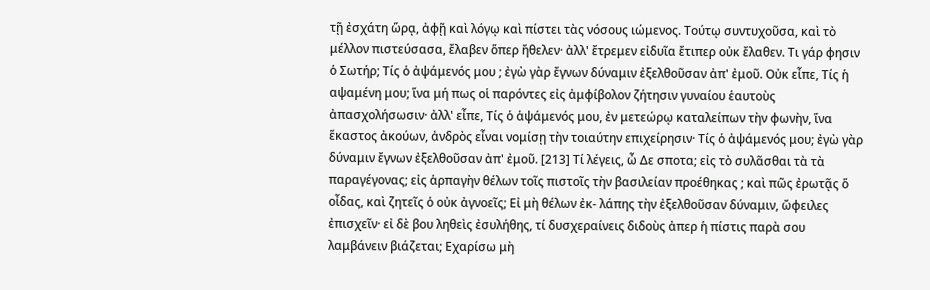τῇ ἐσχάτη ὥρᾳ, ἀφῇ καὶ λόγῳ καὶ πίστει τὰς νόσους ιώμενος. Τούτῳ συντυχοῦσα, καὶ τὸ μέλλον πιστεύσασα, ἔλαβεν ὅπερ ἤθελεν· ἀλλ' ἔτρεμεν εἰδυῖα ἔτιπερ οὐκ ἔλαθεν. Τι γάρ φησιν ὁ Σωτήρ; Τίς ὁ ἀψάμενός μου ; ἐγὼ γὰρ ἔγνων δύναμιν ἐξελθοῦσαν ἀπ' ἐμοῦ. Οὐκ εἶπε, Τίς ἡ αψαμένη μου; ἵνα μή πως οἱ παρόντες εἰς ἀμφίβολον ζήτησιν γυναίου ἑαυτοὺς ἀπασχολήσωσιν· ἀλλ' εἶπε, Τίς ὁ ἁψάμενός μου, ἐν μετεώρῳ καταλείπων τὴν φωνὴν, ἵνα ἕκαστος ἀκούων, ἀνδρὸς εἶναι νομίσῃ τὴν τοιαύτην επιχείρησιν· Τίς ὁ ἀψάμενός μου; ἐγὼ γὰρ δύναμιν ἔγνων ἐξελθοῦσαν ἀπ' ἐμοῦ. [213] Τί λέγεις, ὦ Δε σποτα; εἰς τὸ συλᾶσθαι τὰ τὰ παραγέγονας; εἰς ἁρπαγὴν θέλων τοῖς πιστοῖς τὴν βασιλείαν προέθηκας ; καὶ πῶς ἐρωτᾷς ὅ οἶδας, καὶ ζητεῖς ὁ οὐκ ἀγνοεῖς; Εἰ μὴ θέλων ἐκ- λάπης τὴν ἐξελθοῦσαν δύναμιν, ὤφειλες ἐπισχεῖν· εἰ δὲ βου ληθεὶς ἐσυλήθης, τί δυσχεραίνεις διδοὺς ἀπερ ἡ πίστις παρὰ σου λαμβάνειν βιάζεται; Εχαρίσω μὴ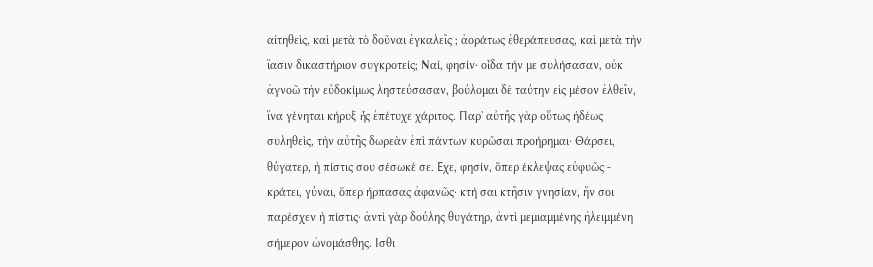αἰτηθεὶς, καὶ μετὰ τὸ δοῦναι ἐγκαλεῖς ; ἀοράτως ἐθεράπευσας, καὶ μετὰ τὴν ἴασιν δικαστήριον συγκροτείς; Ναί, φησίν· οἶδα τήν με συλήσασαν, οὐκ ἀγνοῶ τὴν εὐδοκίμως ληστεύσασαν, βούλομαι δὲ ταύτην εἰς μέσον ἐλθεῖν, ἵνα γένηται κήρυξ ἧς ἐπέτυχε χάριτος. Παρ' αὐτῆς γὰρ οὕτως ἡδέως συληθεὶς, τὴν αὐτῆς δωρεὰν ἐπὶ πάντων κυρῶσαι προήρημαι· Θάρσει, θύγατερ, ἡ πίστις σου σέσωκέ σε. Εχε, φησίν, ὅπερ έκλεψας εὐφυῶς - κράτει, γύναι, ὅπερ ήρπασας ἀφανῶς· κτή σαι κτῆσιν γνησίαν, ἣν σοι παρέσχεν ἡ πίστις· ἀντὶ γὰρ δούλης θυγάτηρ, ἀντὶ μεμιαμμένης ἠλειμμένη σήμερον ὠνομάσθης. Ισθι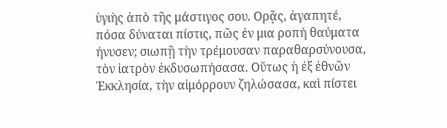ὑγιὴς ἀπὸ τῆς μάστιγος σου. Ορᾷς, ἀγαπητέ, πόσα δύναται πίστις, πῶς ἐν μια ροπή θαύματα ήνυσεν; σιωπῇ τὴν τρέμουσαν παραθαρσύνουσα, τὸν ἰατρὸν ἐκδυσωπήσασα. Οὕτως ἡ ἐξ ἐθνῶν Ἐκκλησία, τὴν αἱμόρρουν ζηλώσασα, καὶ πίστει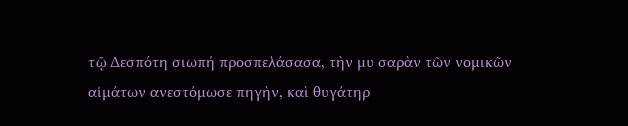τῷ Δεσπότη σιωπή προσπελάσασα, τὴν μυ σαρὰν τῶν νομικῶν αἱμάτων ανεστόμωσε πηγὴν, καὶ θυγάτηρ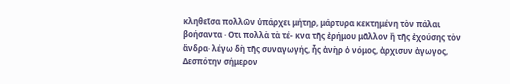κληθεῖσα πολλῶν ὑπάρχει μήτηρ, μάρτυρα κεκτημένη τὸν πάλαι βοήσαντα · Οτι πολλὰ τὰ τέ- κνα τῆς ἐρήμου μᾶλλον ἢ τῆς ἐχούσης τὸν ἄνδρα· λέγω δὴ τῆς συναγωγής, ἧς ἀνὴρ ὁ νόμος, ἀρχισυν ἀγωγος, Δεσπότην σήμερον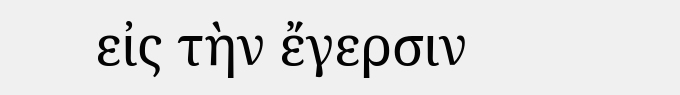εἰς τὴν ἔγερσιν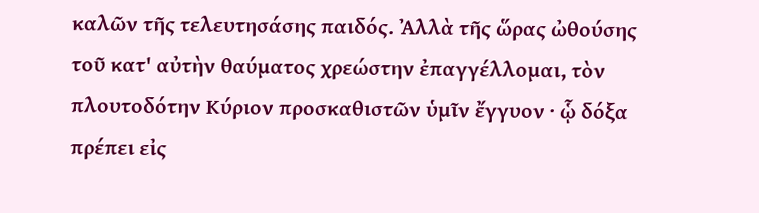καλῶν τῆς τελευτησάσης παιδός. Ἀλλὰ τῆς ὥρας ὠθούσης τοῦ κατ' αὐτὴν θαύματος χρεώστην ἐπαγγέλλομαι, τὸν πλουτοδότην Κύριον προσκαθιστῶν ὑμῖν ἔγγυον · ᾧ δόξα πρέπει εἰς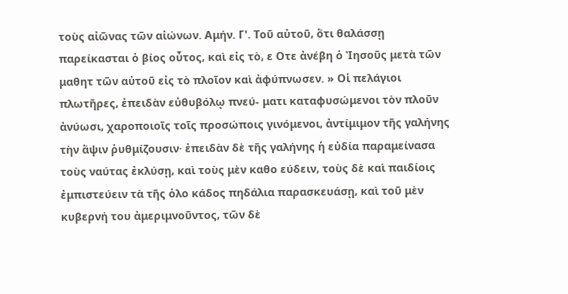τοὺς αἰῶνας τῶν αἰώνων. Αμήν. Γ'. Τοῦ αὐτοῦ, ὅτι θαλάσσῃ παρείκασται ὁ βίος οὗτος, καὶ εἰς τὸ, ε Οτε ἀνέβη ὁ Ἰησοῦς μετὰ τῶν μαθητ τῶν αὐτοῦ εἰς τὸ πλοῖον καὶ ἀφύπνωσεν. » Οἱ πελάγιοι πλωτῆρες, ἐπειδὰν εὐθυβόλῳ πνεύ- ματι καταφυσώμενοι τὸν πλοῦν ἀνύωσι, χαροποιοῖς τοῖς προσώποις γινόμενοι, ἀντίμιμον τῆς γαλήνης τὴν ἅψιν ῥυθμίζουσιν· ἐπειδὰν δὲ τῆς γαλήνης ἡ εὐδία παραμείνασα τοὺς ναύτας ἐκλύσῃ, καὶ τοὺς μὲν καθο εύδειν, τοὺς δὲ καὶ παιδίοις ἐμπιστεύειν τὰ τῆς ὁλο κάδος πηδάλια παρασκευάσῃ, καὶ τοῦ μὲν κυβερνή του ἀμεριμνοῦντος, τῶν δὲ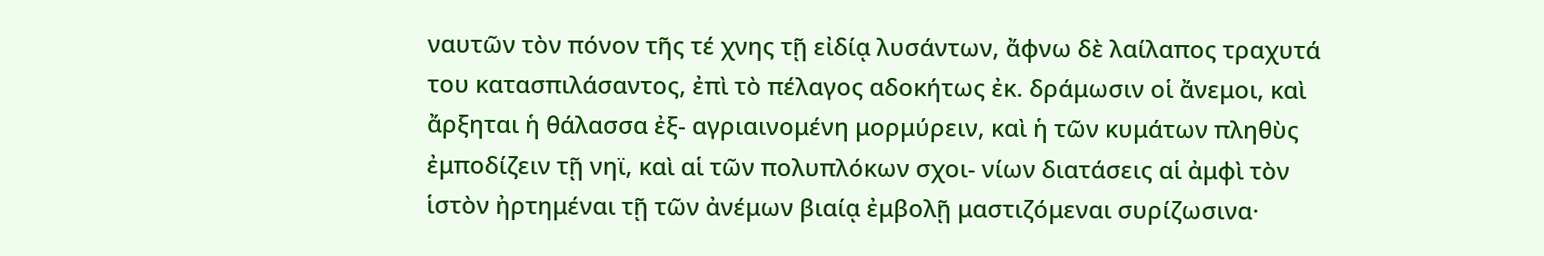ναυτῶν τὸν πόνον τῆς τέ χνης τῇ εἰδίᾳ λυσάντων, ἄφνω δὲ λαίλαπος τραχυτά του κατασπιλάσαντος, ἐπὶ τὸ πέλαγος αδοκήτως ἐκ. δράμωσιν οἱ ἄνεμοι, καὶ ἄρξηται ἡ θάλασσα ἐξ- αγριαινομένη μορμύρειν, καὶ ἡ τῶν κυμάτων πληθὺς ἐμποδίζειν τῇ νηϊ, καὶ αἱ τῶν πολυπλόκων σχοι- νίων διατάσεις αἱ ἀμφὶ τὸν ἱστὸν ἠρτημέναι τῇ τῶν ἀνέμων βιαίᾳ ἐμβολῇ μαστιζόμεναι συρίζωσινα·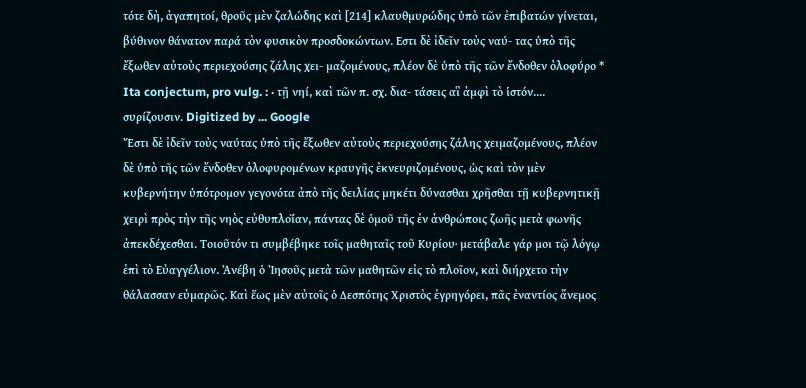τότε δὴ, ἀγαπητοί, θροῦς μὲν ζαλώδης καὶ [214] κλαυθμυρώδης ὑπὸ τῶν ἐπιβατών γίνεται, βύθινον θάνατον παρά τὸν φυσικὸν προσδοκώντων. Εστι δὲ ἰδεῖν τοὺς ναύ- τας ὑπὸ τῆς ἔξωθεν αὐτοὺς περιεχούσης ζάλης χει- μαζομένους, πλέον δὲ ὑπὸ τῆς τῶν ἔνδοθεν ὀλοφύρο * Ita conjectum, pro vulg. : · τῇ νηί, καὶ τῶν π. σχ. δια- τάσεις αἳ ἀμφὶ τὸ ἱστόν.... συρίζουσιν. Digitized by ... Google
Ἔστι δὲ ἰδεῖν τοὺς ναύτας ὑπὸ τῆς ἔξωθεν αὐτοὺς περιεχούσης ζάλης χειμαζομένους, πλέον δὲ ὑπὸ τῆς τῶν ἔνδοθεν ὀλοφυρομένων κραυγῆς ἐκνευριζομένους, ὡς καὶ τὸν μὲν κυβερνήτην ὑπότρομον γεγονότα ἀπὸ τῆς δειλίας μηκέτι δύνασθαι χρῆσθαι τῇ κυβερνητικῇ χειρὶ πρὸς τὴν τῆς νηὸς εὐθυπλοί̈αν, πάντας δὲ ὁμοῦ τῆς ἐν ἀνθρώποις ζωῆς μετὰ φωνῆς ἀπεκδέχεσθαι. Τοιοῦτόν τι συμβέβηκε τοῖς μαθηταῖς τοῦ Κυρίου· μετάβαλε γάρ μοι τῷ λόγῳ ἐπὶ τὸ Εὐαγγέλιον. Ἀνέβη ὁ Ἰησοῦς μετὰ τῶν μαθητῶν εἰς τὸ πλοῖον, καὶ διήρχετο τὴν θάλασσαν εὐμαρῶς. Καὶ ἕως μὲν αὐτοῖς ὁ Δεσπότης Χριστὸς ἐγρηγόρει, πᾶς ἐναντίος ἄνεμος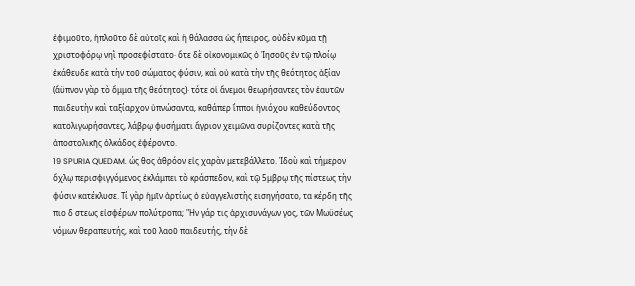ἐφιμοῦτο, ἡπλοῦτο δὲ αὐτοῖς καὶ ἡ θάλασσα ὡς ἤπειρος, οὐδὲν κῦμα τῇ χριστοφόρῳ νηὶ̈ προσεφίστατο· ὅτε δὲ οἰκονομικῶς ὁ Ἰησοῦς ἐν τῷ πλοίῳ ἐκάθευδε κατὰ τὴν τοῦ σώματος φύσιν, καὶ οὐ κατὰ τὴν τῆς θεότητος ἀξίαν (ἄϋπνον γὰρ τὸ ὄμμα τῆς θεότητος)· τότε οἱ ἄνεμοι θεωρήσαντες τὸν ἑαυτῶν παιδευτὴν καὶ ταξίαρχον ὑπνώσαντα, καθάπερ ἵπποι ἡνιόχου καθεύδοντος κατολιγωρήσαντες, λάβρῳ φυσήματι ἄγριον χειμῶνα συρίζοντες κατὰ τῆς ἀποστολικῆς ὁλκάδος ἐφέροντο.
19 SPURIA QUEDAM. ώς θος ἀθρόον εἰς χαρὰν μετεβάλλετο. Ἰδοὺ καὶ τήμερον ὄχλῳ περισφιγγόμενος ἐκλάμπει τὸ κράσπεδον, καὶ τῷ 5μβρῳ τῆς πίστεως τὴν φύσιν κατέκλυσε. Τί γὰρ ἡμῖν ἀρτίως ὁ εὐαγγελιστὴς εισηγήσατο, τα κέρδη τῆς πιο δ στεως εἰσφέρων πολύτροπα; "Ην γάρ τις ἀρχισυνάγων γος, τῶν Μωϋσέως νόμων θεραπευτής, καὶ τοῦ λαοῦ παιδευτής, τὴν δὲ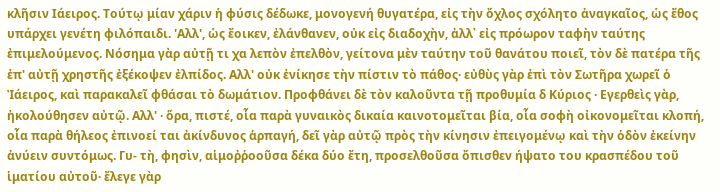κλῆσιν Ιάειρος. Τούτῳ μίαν χάριν ἡ φύσις δέδωκε, μονογενή θυγατέρα, εἰς τὴν ὄχλος σχόλητο ἀναγκαῖος, ὡς ἔθος υπάρχει γενέτη φιλόπαιδι. 'Αλλ', ὡς ἔοικεν, ἐλάνθανεν, οὐκ εἰς διαδοχὴν, ἀλλ᾽ εἰς πρόωρον ταφὴν ταύτης ἐπιμελούμενος. Νόσημα γὰρ αὐτῇ τι χα λεπὸν ἐπελθὸν, γείτονα μὲν ταύτην τοῦ θανάτου ποιεῖ, τὸν δὲ πατέρα τῆς ἐπ' αὐτῇ χρηστῆς ἐξέκοψεν ἐλπίδος. Αλλ' οὐκ ἐνίκησε τὴν πίστιν τὸ πάθος· εὐθὺς γὰρ ἐπὶ τὸν Σωτῆρα χωρεῖ ὁ Ἰάειρος, καὶ παρακαλεῖ φθάσαι τὸ δωμάτιον. Προφθάνει δὲ τὸν καλοῦντα τῇ προθυμία δ Κύριος · Εγερθεὶς γὰρ, ἠκολούθησεν αὐτῷ. Αλλ' · ὅρα, πιστέ, οἷα παρὰ γυναικὸς δικαία καινοτομεῖται βία, οἷα σοφὴ οἰκονομεῖται κλοπή, οἷα παρὰ θήλεος ἐπινοεί ται ἀκίνδυνος ἁρπαγή, δεῖ γὰρ αὐτῷ πρὸς τὴν κίνησιν ἐπειγομένῳ καὶ τὴν ὁδὸν ἐκείνην ἀνύειν συντόμως. Γυ- τὴ, φησὶν, αἱμοῤῥοοῦσα δέκα δύο ἔτη, προσελθοῦσα ὄπισθεν ήψατο του κρασπέδου τοῦ ἱματίου αὐτοῦ· ἔλεγε γὰρ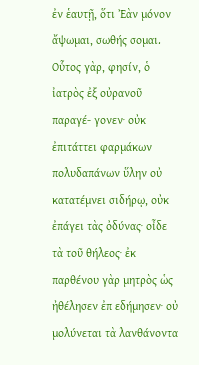ἐν ἑαυτῇ, ὅτι Ἐὰν μόνον ἄψωμαι, σωθής σομαι. Οὗτος γὰρ, φησίν, ὁ ἰατρὸς ἐξ οὐρανοῦ παραγέ- γονεν· οὐκ ἐπιτάττει φαρμάκων πολυδαπάνων ὕλην οὐ κατατέμνει σιδήρῳ, οὐκ ἐπάγει τὰς ὀδύνας· οἶδε τὰ τοῦ θήλεος· ἐκ παρθένου γὰρ μητρὸς ὡς ἠθέλησεν ἐπ εδήμησεν· οὐ μολύνεται τὰ λανθάνοντα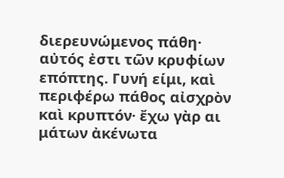διερευνώμενος πάθη· αὐτός ἐστι τῶν κρυφίων επόπτης. Γυνή είμι, καὶ περιφέρω πάθος αἰσχρὸν καὶ κρυπτόν· ἔχω γὰρ αι μάτων ἀκένωτα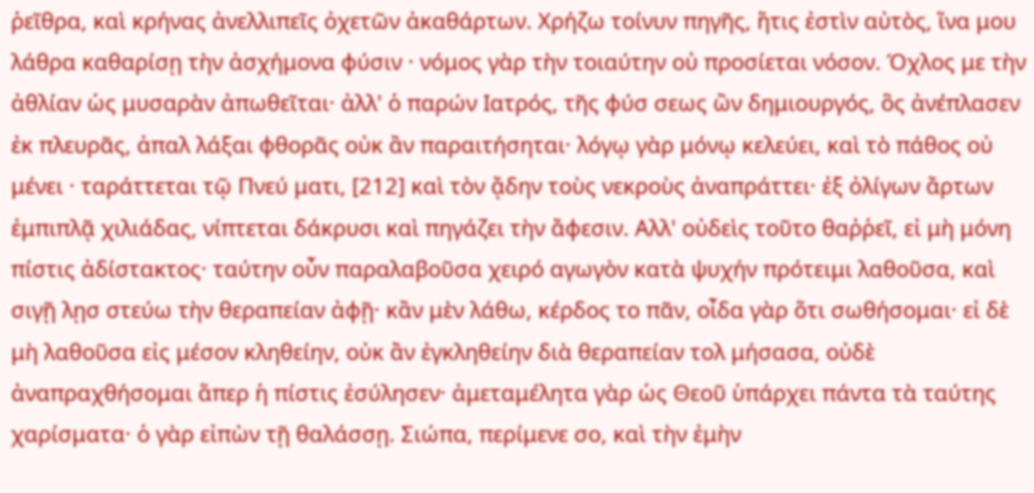ῥεῖθρα, καὶ κρήνας ἀνελλιπεῖς ὀχετῶν ἀκαθάρτων. Χρήζω τοίνυν πηγῆς, ἥτις ἐστὶν αὐτὸς, ἵνα μου λάθρα καθαρίσῃ τὴν ἀσχήμονα φύσιν · νόμος γὰρ τὴν τοιαύτην οὐ προσίεται νόσον. Όχλος με τὴν ἀθλίαν ὡς μυσαρὰν ἀπωθεῖται· ἀλλ' ὁ παρών Ιατρός, τῆς φύσ σεως ὢν δημιουργός, ὃς ἀνέπλασεν ἐκ πλευρᾶς, ἀπαλ λάξαι φθορᾶς οὐκ ἂν παραιτήσηται· λόγῳ γὰρ μόνῳ κελεύει, καὶ τὸ πάθος οὐ μένει · ταράττεται τῷ Πνεύ ματι, [212] καὶ τὸν ᾄδην τοὺς νεκροὺς ἀναπράττει· ἐξ ὀλίγων ἄρτων ἐμπιπλᾷ χιλιάδας, νίπτεται δάκρυσι καὶ πηγάζει τὴν ἄφεσιν. Αλλ' οὐδεὶς τοῦτο θαῤῥεῖ, εἰ μὴ μόνη πίστις ἀδίστακτος· ταύτην οὖν παραλαβοῦσα χειρό αγωγὸν κατὰ ψυχήν πρότειμι λαθοῦσα, καὶ σιγῇ λῃσ στεύω τὴν θεραπείαν ἀφῇ· κἂν μὲν λάθω, κέρδος το πᾶν, οἶδα γὰρ ὅτι σωθήσομαι· εἰ δὲ μὴ λαθοῦσα εἰς μέσον κληθείην, οὐκ ἂν ἐγκληθείην διὰ θεραπείαν τολ μήσασα, οὐδὲ ἀναπραχθήσομαι ἅπερ ἡ πίστις ἐσύλησεν· ἀμεταμέλητα γὰρ ὡς Θεοῦ ὑπάρχει πάντα τὰ ταύτης χαρίσματα· ὁ γὰρ εἰπὼν τῇ θαλάσσῃ. Σιώπα, περίμενε σο, καὶ τὴν ἐμὴν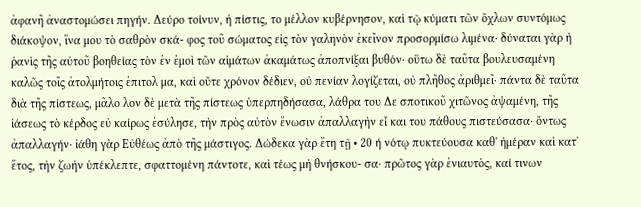ἀφανῆ ἀναστομώσει πηγήν. Δεύρο τοίνυν, ἡ πίστις, το μέλλον κυβέρνησον, καὶ τῷ κύματι τῶν ὄχλων συντόμως διάκοψον, ἵνα μου τὸ σαθρὸν σκά- φος τοῦ σώματος εἰς τὸν γαληνὸν ἐκεῖνον προσορμίσω λιμένα· δύναται γὰρ ἡ ῥανὶς τῆς αὐτοῦ βοηθείας τὸν ἐν ἐμοὶ τῶν αἱμάτων ἀκαμάτως ἀποπνίξαι βυθόν· οὕτω δὲ ταῦτα βουλευσαμένη καλῶς τοῖς ἀτολμήτοις ἐπιτολ μα, καὶ οὔτε χρόνον δέδιεν, οὐ πενίαν λογίζεται, οὐ πλῆθος ἀριθμεῖ· πάντα δὲ ταῦτα διὰ τῆς πίστεως, μᾶλο λον δὲ μετὰ τῆς πίστεως ὑπερπηδήσασα, λάθρα του Δε σποτικοῦ χιτῶνος ἀψαμένη, τῆς ἰάσεως τὸ κέρδος εὐ καίρως ἐσύλησε, τὴν πρὸς αὐτὸν ἔνωσιν ἀπαλλαγὴν εἶ και του πάθους πιστεύσασα· ὄντως ἀπαλλαγήν· ἰάθη γὰρ Εὐθέως ἀπὸ τῆς μάστιγος. Δώδεκα γὰρ ἔτη τῇ • 20 ή νότῳ πυκτεύουσα καθ' ἡμέραν καὶ κατ᾽ ἔτος, τὴν ζωὴν ὑπέκλεπτε, σφαττομένη πάντοτε, καὶ τέως μὴ θνήσκου- σα· πρῶτος γὰρ ἐνιαυτὸς, καί τινων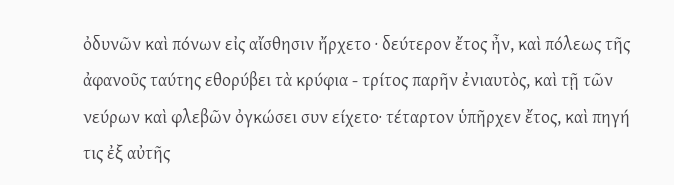ὀδυνῶν καὶ πόνων εἰς αἴσθησιν ἤρχετο · δεύτερον ἔτος ἦν, καὶ πόλεως τῆς ἀφανοῦς ταύτης εθορύβει τὰ κρύφια - τρίτος παρῆν ἐνιαυτὸς, καὶ τῇ τῶν νεύρων καὶ φλεβῶν ὀγκώσει συν είχετο· τέταρτον ὑπῆρχεν ἔτος, καὶ πηγή τις ἐξ αὐτῆς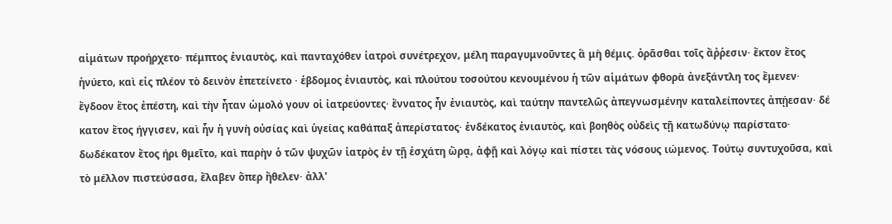αἱμάτων προήρχετο· πέμπτος ἐνιαυτὸς, καὶ πανταχόθεν ἰατροὶ συνέτρεχον, μέλη παραγυμνοῦντες ἃ μὴ θέμις. ὁρᾶσθαι τοῖς ἄῤῥεσιν· ἔκτον ἔτος ἡνύετο, καὶ εἰς πλέον τὸ δεινὸν ἐπετείνετο · ἑβδομος ἐνιαυτὸς, καὶ πλούτου τοσούτου κενουμένου ἡ τῶν αἱμάτων φθορὰ ἀνεξάντλη τος ἔμενεν· ἔγδοον ἔτος ἐπέστη, καὶ τὴν ἦταν ὡμολό γουν οἱ ἰατρεύοντες· ἔννατος ἦν ἐνιαυτὸς, καὶ ταύτην παντελῶς ἀπεγνωσμένην καταλείποντες ἀπῄεσαν· δέ κατον ἔτος ήγγισεν, καὶ ἦν ἡ γυνὴ οὐσίας καὶ ὑγείας καθάπαξ ἀπερίστατος· ἐνδέκατος ἐνιαυτὸς, καὶ βοηθὸς οὐδεὶς τῇ κατωδύνῳ παρίστατο· δωδέκατον ἔτος ήρι θμεῖτο, καὶ παρὴν ὁ τῶν ψυχῶν ἰατρὸς ἐν τῇ ἐσχάτη ὥρᾳ, ἀφῇ καὶ λόγῳ καὶ πίστει τὰς νόσους ιώμενος. Τούτῳ συντυχοῦσα, καὶ τὸ μέλλον πιστεύσασα, ἔλαβεν ὅπερ ἤθελεν· ἀλλ'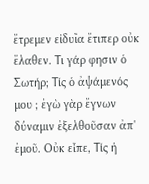ἔτρεμεν εἰδυῖα ἔτιπερ οὐκ ἔλαθεν. Τι γάρ φησιν ὁ Σωτήρ; Τίς ὁ ἀψάμενός μου ; ἐγὼ γὰρ ἔγνων δύναμιν ἐξελθοῦσαν ἀπ' ἐμοῦ. Οὐκ εἶπε, Τίς ἡ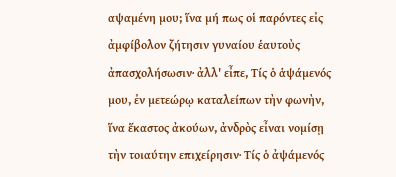αψαμένη μου; ἵνα μή πως οἱ παρόντες εἰς ἀμφίβολον ζήτησιν γυναίου ἑαυτοὺς ἀπασχολήσωσιν· ἀλλ' εἶπε, Τίς ὁ ἁψάμενός μου, ἐν μετεώρῳ καταλείπων τὴν φωνὴν, ἵνα ἕκαστος ἀκούων, ἀνδρὸς εἶναι νομίσῃ τὴν τοιαύτην επιχείρησιν· Τίς ὁ ἀψάμενός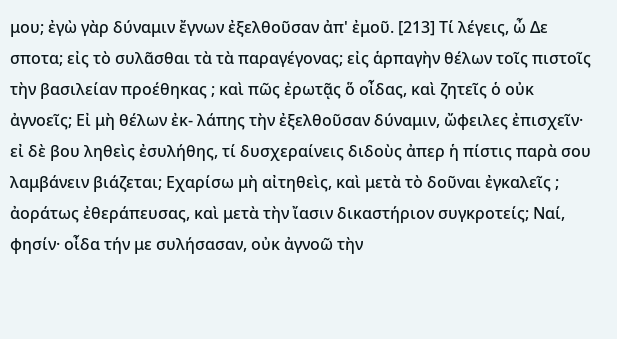μου; ἐγὼ γὰρ δύναμιν ἔγνων ἐξελθοῦσαν ἀπ' ἐμοῦ. [213] Τί λέγεις, ὦ Δε σποτα; εἰς τὸ συλᾶσθαι τὰ τὰ παραγέγονας; εἰς ἁρπαγὴν θέλων τοῖς πιστοῖς τὴν βασιλείαν προέθηκας ; καὶ πῶς ἐρωτᾷς ὅ οἶδας, καὶ ζητεῖς ὁ οὐκ ἀγνοεῖς; Εἰ μὴ θέλων ἐκ- λάπης τὴν ἐξελθοῦσαν δύναμιν, ὤφειλες ἐπισχεῖν· εἰ δὲ βου ληθεὶς ἐσυλήθης, τί δυσχεραίνεις διδοὺς ἀπερ ἡ πίστις παρὰ σου λαμβάνειν βιάζεται; Εχαρίσω μὴ αἰτηθεὶς, καὶ μετὰ τὸ δοῦναι ἐγκαλεῖς ; ἀοράτως ἐθεράπευσας, καὶ μετὰ τὴν ἴασιν δικαστήριον συγκροτείς; Ναί, φησίν· οἶδα τήν με συλήσασαν, οὐκ ἀγνοῶ τὴν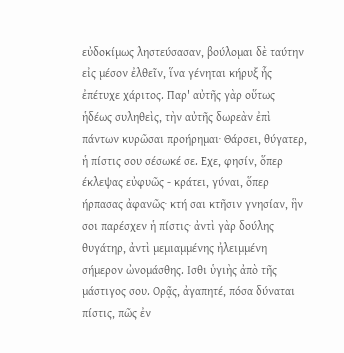εὐδοκίμως ληστεύσασαν, βούλομαι δὲ ταύτην εἰς μέσον ἐλθεῖν, ἵνα γένηται κήρυξ ἧς ἐπέτυχε χάριτος. Παρ' αὐτῆς γὰρ οὕτως ἡδέως συληθεὶς, τὴν αὐτῆς δωρεὰν ἐπὶ πάντων κυρῶσαι προήρημαι· Θάρσει, θύγατερ, ἡ πίστις σου σέσωκέ σε. Εχε, φησίν, ὅπερ έκλεψας εὐφυῶς - κράτει, γύναι, ὅπερ ήρπασας ἀφανῶς· κτή σαι κτῆσιν γνησίαν, ἣν σοι παρέσχεν ἡ πίστις· ἀντὶ γὰρ δούλης θυγάτηρ, ἀντὶ μεμιαμμένης ἠλειμμένη σήμερον ὠνομάσθης. Ισθι ὑγιὴς ἀπὸ τῆς μάστιγος σου. Ορᾷς, ἀγαπητέ, πόσα δύναται πίστις, πῶς ἐν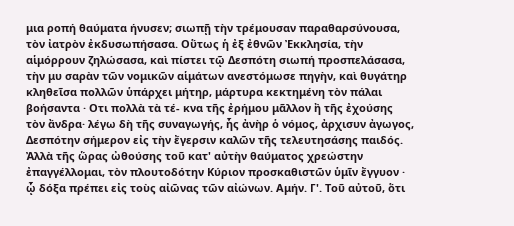μια ροπή θαύματα ήνυσεν; σιωπῇ τὴν τρέμουσαν παραθαρσύνουσα, τὸν ἰατρὸν ἐκδυσωπήσασα. Οὕτως ἡ ἐξ ἐθνῶν Ἐκκλησία, τὴν αἱμόρρουν ζηλώσασα, καὶ πίστει τῷ Δεσπότη σιωπή προσπελάσασα, τὴν μυ σαρὰν τῶν νομικῶν αἱμάτων ανεστόμωσε πηγὴν, καὶ θυγάτηρ κληθεῖσα πολλῶν ὑπάρχει μήτηρ, μάρτυρα κεκτημένη τὸν πάλαι βοήσαντα · Οτι πολλὰ τὰ τέ- κνα τῆς ἐρήμου μᾶλλον ἢ τῆς ἐχούσης τὸν ἄνδρα· λέγω δὴ τῆς συναγωγής, ἧς ἀνὴρ ὁ νόμος, ἀρχισυν ἀγωγος, Δεσπότην σήμερον εἰς τὴν ἔγερσιν καλῶν τῆς τελευτησάσης παιδός. Ἀλλὰ τῆς ὥρας ὠθούσης τοῦ κατ' αὐτὴν θαύματος χρεώστην ἐπαγγέλλομαι, τὸν πλουτοδότην Κύριον προσκαθιστῶν ὑμῖν ἔγγυον · ᾧ δόξα πρέπει εἰς τοὺς αἰῶνας τῶν αἰώνων. Αμήν. Γ'. Τοῦ αὐτοῦ, ὅτι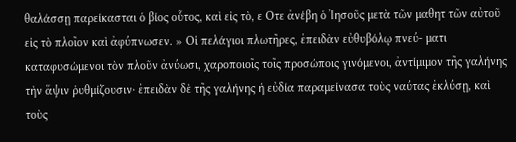θαλάσσῃ παρείκασται ὁ βίος οὗτος, καὶ εἰς τὸ, ε Οτε ἀνέβη ὁ Ἰησοῦς μετὰ τῶν μαθητ τῶν αὐτοῦ εἰς τὸ πλοῖον καὶ ἀφύπνωσεν. » Οἱ πελάγιοι πλωτῆρες, ἐπειδὰν εὐθυβόλῳ πνεύ- ματι καταφυσώμενοι τὸν πλοῦν ἀνύωσι, χαροποιοῖς τοῖς προσώποις γινόμενοι, ἀντίμιμον τῆς γαλήνης τὴν ἅψιν ῥυθμίζουσιν· ἐπειδὰν δὲ τῆς γαλήνης ἡ εὐδία παραμείνασα τοὺς ναύτας ἐκλύσῃ, καὶ τοὺς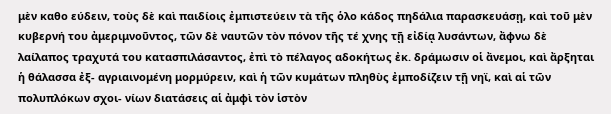μὲν καθο εύδειν, τοὺς δὲ καὶ παιδίοις ἐμπιστεύειν τὰ τῆς ὁλο κάδος πηδάλια παρασκευάσῃ, καὶ τοῦ μὲν κυβερνή του ἀμεριμνοῦντος, τῶν δὲ ναυτῶν τὸν πόνον τῆς τέ χνης τῇ εἰδίᾳ λυσάντων, ἄφνω δὲ λαίλαπος τραχυτά του κατασπιλάσαντος, ἐπὶ τὸ πέλαγος αδοκήτως ἐκ. δράμωσιν οἱ ἄνεμοι, καὶ ἄρξηται ἡ θάλασσα ἐξ- αγριαινομένη μορμύρειν, καὶ ἡ τῶν κυμάτων πληθὺς ἐμποδίζειν τῇ νηϊ, καὶ αἱ τῶν πολυπλόκων σχοι- νίων διατάσεις αἱ ἀμφὶ τὸν ἱστὸν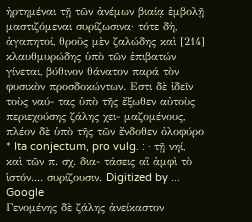ἠρτημέναι τῇ τῶν ἀνέμων βιαίᾳ ἐμβολῇ μαστιζόμεναι συρίζωσινα· τότε δὴ, ἀγαπητοί, θροῦς μὲν ζαλώδης καὶ [214] κλαυθμυρώδης ὑπὸ τῶν ἐπιβατών γίνεται, βύθινον θάνατον παρά τὸν φυσικὸν προσδοκώντων. Εστι δὲ ἰδεῖν τοὺς ναύ- τας ὑπὸ τῆς ἔξωθεν αὐτοὺς περιεχούσης ζάλης χει- μαζομένους, πλέον δὲ ὑπὸ τῆς τῶν ἔνδοθεν ὀλοφύρο * Ita conjectum, pro vulg. : · τῇ νηί, καὶ τῶν π. σχ. δια- τάσεις αἳ ἀμφὶ τὸ ἱστόν.... συρίζουσιν. Digitized by ... Google
Γενομένης δὲ ζάλης ἀνείκαστον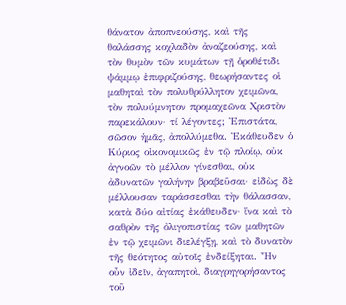θάνατον ἀποπνεούσης, καὶ τῆς θαλάσσης κοχλαδὸν ἀναζεούσης, καὶ τὸν θυμὸν τῶν κυμάτων τῇ ὁροθέτιδι ψάμμῳ ἐπιφριζούσης, θεωρήσαντες οἱ μαθηταὶ τὸν πολυθρύλλητον χειμῶνα, τὸν πολυύμνητον προμαχεῶνα Χριστὸν παρεκάλουν· τί λέγοντες; Ἐπιστάτα, σῶσον ἡμᾶς, ἀπολλύμεθα. Ἐκάθευδεν ὁ Κύριος οἰκονομικῶς ἐν τῷ πλοίῳ, οὐκ ἀγνοῶν τὸ μέλλον γίνεσθαι, οὐκ ἀδυνατῶν γαλήνην βραβεῦσαι· εἰδὼς δὲ μέλλουσαν ταράσσεσθαι τὴν θάλασσαν, κατὰ δύο αἰτίας ἐκάθευδεν· ἵνα καὶ τὸ σαθρὸν τῆς ὀλιγοπιστίας τῶν μαθητῶν ἐν τῷ χειμῶνι διελέγξῃ, καὶ τὸ δυνατὸν τῆς θεότητος αὐτοῖς ἐνδείξηται. Ἦν οὖν ἰδεῖν, ἀγαπητοὶ, διαγρηγορήσαντος τοῦ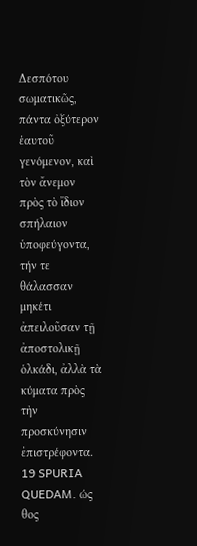Δεσπότου σωματικῶς, πάντα ὀξύτερον ἑαυτοῦ γενόμενον, καὶ τὸν ἄνεμον πρὸς τὸ ἴδιον σπήλαιον ὑποφεύγοντα, τήν τε θάλασσαν μηκέτι ἀπειλοῦσαν τῇ ἀποστολικῇ ὁλκάδι, ἀλλὰ τὰ κύματα πρὸς τὴν προσκύνησιν ἐπιστρέφοντα.
19 SPURIA QUEDAM. ώς θος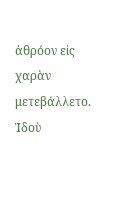ἀθρόον εἰς χαρὰν μετεβάλλετο. Ἰδοὺ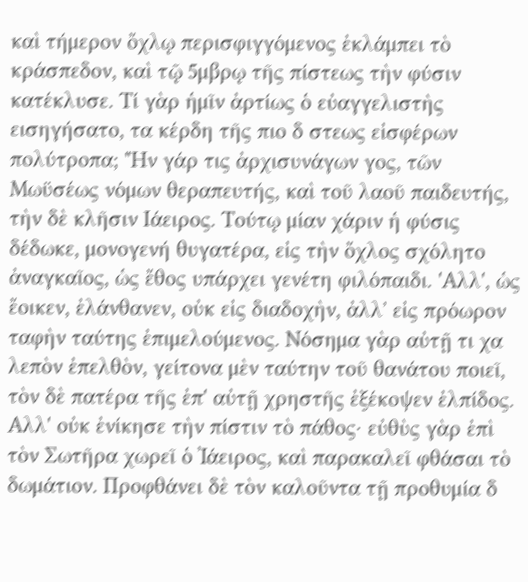καὶ τήμερον ὄχλῳ περισφιγγόμενος ἐκλάμπει τὸ κράσπεδον, καὶ τῷ 5μβρῳ τῆς πίστεως τὴν φύσιν κατέκλυσε. Τί γὰρ ἡμῖν ἀρτίως ὁ εὐαγγελιστὴς εισηγήσατο, τα κέρδη τῆς πιο δ στεως εἰσφέρων πολύτροπα; "Ην γάρ τις ἀρχισυνάγων γος, τῶν Μωϋσέως νόμων θεραπευτής, καὶ τοῦ λαοῦ παιδευτής, τὴν δὲ κλῆσιν Ιάειρος. Τούτῳ μίαν χάριν ἡ φύσις δέδωκε, μονογενή θυγατέρα, εἰς τὴν ὄχλος σχόλητο ἀναγκαῖος, ὡς ἔθος υπάρχει γενέτη φιλόπαιδι. 'Αλλ', ὡς ἔοικεν, ἐλάνθανεν, οὐκ εἰς διαδοχὴν, ἀλλ᾽ εἰς πρόωρον ταφὴν ταύτης ἐπιμελούμενος. Νόσημα γὰρ αὐτῇ τι χα λεπὸν ἐπελθὸν, γείτονα μὲν ταύτην τοῦ θανάτου ποιεῖ, τὸν δὲ πατέρα τῆς ἐπ' αὐτῇ χρηστῆς ἐξέκοψεν ἐλπίδος. Αλλ' οὐκ ἐνίκησε τὴν πίστιν τὸ πάθος· εὐθὺς γὰρ ἐπὶ τὸν Σωτῆρα χωρεῖ ὁ Ἰάειρος, καὶ παρακαλεῖ φθάσαι τὸ δωμάτιον. Προφθάνει δὲ τὸν καλοῦντα τῇ προθυμία δ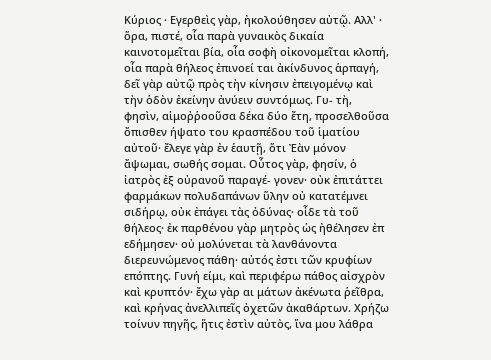Κύριος · Εγερθεὶς γὰρ, ἠκολούθησεν αὐτῷ. Αλλ' · ὅρα, πιστέ, οἷα παρὰ γυναικὸς δικαία καινοτομεῖται βία, οἷα σοφὴ οἰκονομεῖται κλοπή, οἷα παρὰ θήλεος ἐπινοεί ται ἀκίνδυνος ἁρπαγή, δεῖ γὰρ αὐτῷ πρὸς τὴν κίνησιν ἐπειγομένῳ καὶ τὴν ὁδὸν ἐκείνην ἀνύειν συντόμως. Γυ- τὴ, φησὶν, αἱμοῤῥοοῦσα δέκα δύο ἔτη, προσελθοῦσα ὄπισθεν ήψατο του κρασπέδου τοῦ ἱματίου αὐτοῦ· ἔλεγε γὰρ ἐν ἑαυτῇ, ὅτι Ἐὰν μόνον ἄψωμαι, σωθής σομαι. Οὗτος γὰρ, φησίν, ὁ ἰατρὸς ἐξ οὐρανοῦ παραγέ- γονεν· οὐκ ἐπιτάττει φαρμάκων πολυδαπάνων ὕλην οὐ κατατέμνει σιδήρῳ, οὐκ ἐπάγει τὰς ὀδύνας· οἶδε τὰ τοῦ θήλεος· ἐκ παρθένου γὰρ μητρὸς ὡς ἠθέλησεν ἐπ εδήμησεν· οὐ μολύνεται τὰ λανθάνοντα διερευνώμενος πάθη· αὐτός ἐστι τῶν κρυφίων επόπτης. Γυνή είμι, καὶ περιφέρω πάθος αἰσχρὸν καὶ κρυπτόν· ἔχω γὰρ αι μάτων ἀκένωτα ῥεῖθρα, καὶ κρήνας ἀνελλιπεῖς ὀχετῶν ἀκαθάρτων. Χρήζω τοίνυν πηγῆς, ἥτις ἐστὶν αὐτὸς, ἵνα μου λάθρα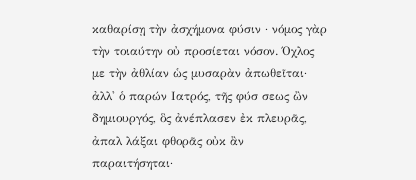καθαρίσῃ τὴν ἀσχήμονα φύσιν · νόμος γὰρ τὴν τοιαύτην οὐ προσίεται νόσον. Όχλος με τὴν ἀθλίαν ὡς μυσαρὰν ἀπωθεῖται· ἀλλ' ὁ παρών Ιατρός, τῆς φύσ σεως ὢν δημιουργός, ὃς ἀνέπλασεν ἐκ πλευρᾶς, ἀπαλ λάξαι φθορᾶς οὐκ ἂν παραιτήσηται·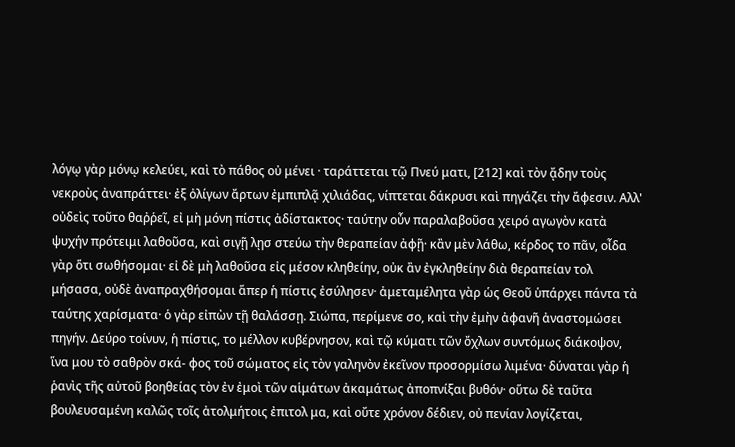λόγῳ γὰρ μόνῳ κελεύει, καὶ τὸ πάθος οὐ μένει · ταράττεται τῷ Πνεύ ματι, [212] καὶ τὸν ᾄδην τοὺς νεκροὺς ἀναπράττει· ἐξ ὀλίγων ἄρτων ἐμπιπλᾷ χιλιάδας, νίπτεται δάκρυσι καὶ πηγάζει τὴν ἄφεσιν. Αλλ' οὐδεὶς τοῦτο θαῤῥεῖ, εἰ μὴ μόνη πίστις ἀδίστακτος· ταύτην οὖν παραλαβοῦσα χειρό αγωγὸν κατὰ ψυχήν πρότειμι λαθοῦσα, καὶ σιγῇ λῃσ στεύω τὴν θεραπείαν ἀφῇ· κἂν μὲν λάθω, κέρδος το πᾶν, οἶδα γὰρ ὅτι σωθήσομαι· εἰ δὲ μὴ λαθοῦσα εἰς μέσον κληθείην, οὐκ ἂν ἐγκληθείην διὰ θεραπείαν τολ μήσασα, οὐδὲ ἀναπραχθήσομαι ἅπερ ἡ πίστις ἐσύλησεν· ἀμεταμέλητα γὰρ ὡς Θεοῦ ὑπάρχει πάντα τὰ ταύτης χαρίσματα· ὁ γὰρ εἰπὼν τῇ θαλάσσῃ. Σιώπα, περίμενε σο, καὶ τὴν ἐμὴν ἀφανῆ ἀναστομώσει πηγήν. Δεύρο τοίνυν, ἡ πίστις, το μέλλον κυβέρνησον, καὶ τῷ κύματι τῶν ὄχλων συντόμως διάκοψον, ἵνα μου τὸ σαθρὸν σκά- φος τοῦ σώματος εἰς τὸν γαληνὸν ἐκεῖνον προσορμίσω λιμένα· δύναται γὰρ ἡ ῥανὶς τῆς αὐτοῦ βοηθείας τὸν ἐν ἐμοὶ τῶν αἱμάτων ἀκαμάτως ἀποπνίξαι βυθόν· οὕτω δὲ ταῦτα βουλευσαμένη καλῶς τοῖς ἀτολμήτοις ἐπιτολ μα, καὶ οὔτε χρόνον δέδιεν, οὐ πενίαν λογίζεται,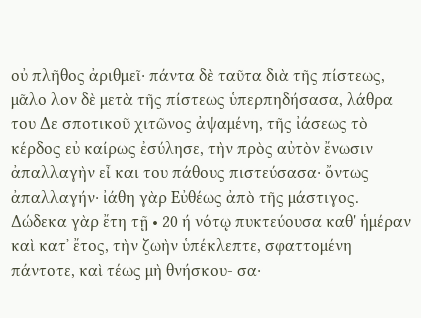οὐ πλῆθος ἀριθμεῖ· πάντα δὲ ταῦτα διὰ τῆς πίστεως, μᾶλο λον δὲ μετὰ τῆς πίστεως ὑπερπηδήσασα, λάθρα του Δε σποτικοῦ χιτῶνος ἀψαμένη, τῆς ἰάσεως τὸ κέρδος εὐ καίρως ἐσύλησε, τὴν πρὸς αὐτὸν ἔνωσιν ἀπαλλαγὴν εἶ και του πάθους πιστεύσασα· ὄντως ἀπαλλαγήν· ἰάθη γὰρ Εὐθέως ἀπὸ τῆς μάστιγος. Δώδεκα γὰρ ἔτη τῇ • 20 ή νότῳ πυκτεύουσα καθ' ἡμέραν καὶ κατ᾽ ἔτος, τὴν ζωὴν ὑπέκλεπτε, σφαττομένη πάντοτε, καὶ τέως μὴ θνήσκου- σα·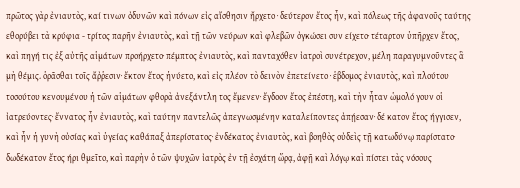πρῶτος γὰρ ἐνιαυτὸς, καί τινων ὀδυνῶν καὶ πόνων εἰς αἴσθησιν ἤρχετο · δεύτερον ἔτος ἦν, καὶ πόλεως τῆς ἀφανοῦς ταύτης εθορύβει τὰ κρύφια - τρίτος παρῆν ἐνιαυτὸς, καὶ τῇ τῶν νεύρων καὶ φλεβῶν ὀγκώσει συν είχετο· τέταρτον ὑπῆρχεν ἔτος, καὶ πηγή τις ἐξ αὐτῆς αἱμάτων προήρχετο· πέμπτος ἐνιαυτὸς, καὶ πανταχόθεν ἰατροὶ συνέτρεχον, μέλη παραγυμνοῦντες ἃ μὴ θέμις. ὁρᾶσθαι τοῖς ἄῤῥεσιν· ἔκτον ἔτος ἡνύετο, καὶ εἰς πλέον τὸ δεινὸν ἐπετείνετο · ἑβδομος ἐνιαυτὸς, καὶ πλούτου τοσούτου κενουμένου ἡ τῶν αἱμάτων φθορὰ ἀνεξάντλη τος ἔμενεν· ἔγδοον ἔτος ἐπέστη, καὶ τὴν ἦταν ὡμολό γουν οἱ ἰατρεύοντες· ἔννατος ἦν ἐνιαυτὸς, καὶ ταύτην παντελῶς ἀπεγνωσμένην καταλείποντες ἀπῄεσαν· δέ κατον ἔτος ήγγισεν, καὶ ἦν ἡ γυνὴ οὐσίας καὶ ὑγείας καθάπαξ ἀπερίστατος· ἐνδέκατος ἐνιαυτὸς, καὶ βοηθὸς οὐδεὶς τῇ κατωδύνῳ παρίστατο· δωδέκατον ἔτος ήρι θμεῖτο, καὶ παρὴν ὁ τῶν ψυχῶν ἰατρὸς ἐν τῇ ἐσχάτη ὥρᾳ, ἀφῇ καὶ λόγῳ καὶ πίστει τὰς νόσους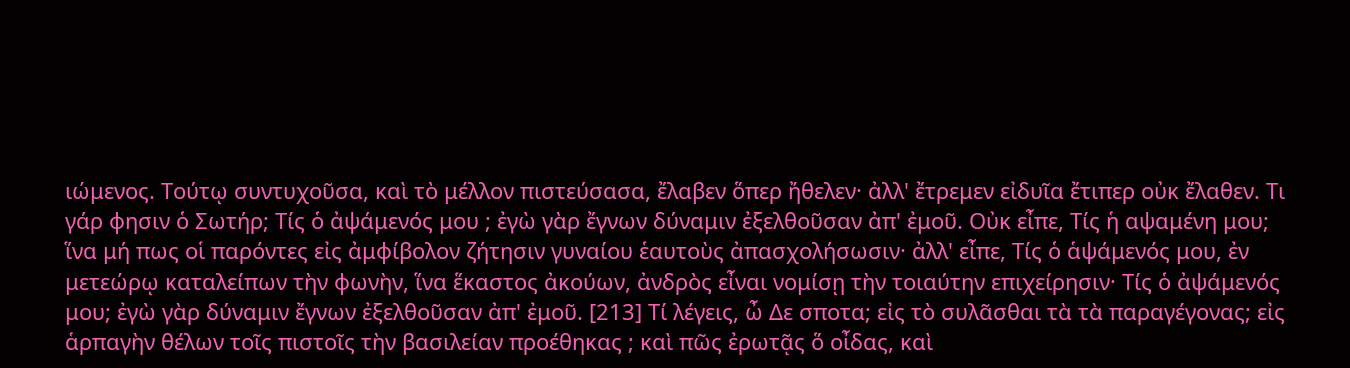ιώμενος. Τούτῳ συντυχοῦσα, καὶ τὸ μέλλον πιστεύσασα, ἔλαβεν ὅπερ ἤθελεν· ἀλλ' ἔτρεμεν εἰδυῖα ἔτιπερ οὐκ ἔλαθεν. Τι γάρ φησιν ὁ Σωτήρ; Τίς ὁ ἀψάμενός μου ; ἐγὼ γὰρ ἔγνων δύναμιν ἐξελθοῦσαν ἀπ' ἐμοῦ. Οὐκ εἶπε, Τίς ἡ αψαμένη μου; ἵνα μή πως οἱ παρόντες εἰς ἀμφίβολον ζήτησιν γυναίου ἑαυτοὺς ἀπασχολήσωσιν· ἀλλ' εἶπε, Τίς ὁ ἁψάμενός μου, ἐν μετεώρῳ καταλείπων τὴν φωνὴν, ἵνα ἕκαστος ἀκούων, ἀνδρὸς εἶναι νομίσῃ τὴν τοιαύτην επιχείρησιν· Τίς ὁ ἀψάμενός μου; ἐγὼ γὰρ δύναμιν ἔγνων ἐξελθοῦσαν ἀπ' ἐμοῦ. [213] Τί λέγεις, ὦ Δε σποτα; εἰς τὸ συλᾶσθαι τὰ τὰ παραγέγονας; εἰς ἁρπαγὴν θέλων τοῖς πιστοῖς τὴν βασιλείαν προέθηκας ; καὶ πῶς ἐρωτᾷς ὅ οἶδας, καὶ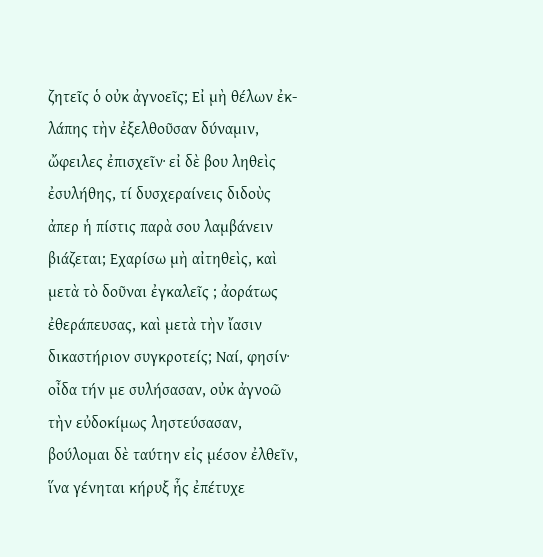ζητεῖς ὁ οὐκ ἀγνοεῖς; Εἰ μὴ θέλων ἐκ- λάπης τὴν ἐξελθοῦσαν δύναμιν, ὤφειλες ἐπισχεῖν· εἰ δὲ βου ληθεὶς ἐσυλήθης, τί δυσχεραίνεις διδοὺς ἀπερ ἡ πίστις παρὰ σου λαμβάνειν βιάζεται; Εχαρίσω μὴ αἰτηθεὶς, καὶ μετὰ τὸ δοῦναι ἐγκαλεῖς ; ἀοράτως ἐθεράπευσας, καὶ μετὰ τὴν ἴασιν δικαστήριον συγκροτείς; Ναί, φησίν· οἶδα τήν με συλήσασαν, οὐκ ἀγνοῶ τὴν εὐδοκίμως ληστεύσασαν, βούλομαι δὲ ταύτην εἰς μέσον ἐλθεῖν, ἵνα γένηται κήρυξ ἧς ἐπέτυχε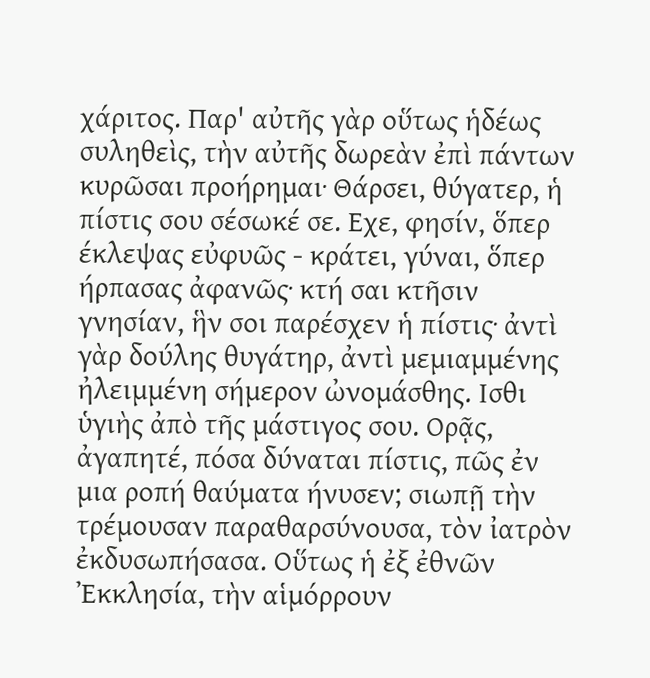χάριτος. Παρ' αὐτῆς γὰρ οὕτως ἡδέως συληθεὶς, τὴν αὐτῆς δωρεὰν ἐπὶ πάντων κυρῶσαι προήρημαι· Θάρσει, θύγατερ, ἡ πίστις σου σέσωκέ σε. Εχε, φησίν, ὅπερ έκλεψας εὐφυῶς - κράτει, γύναι, ὅπερ ήρπασας ἀφανῶς· κτή σαι κτῆσιν γνησίαν, ἣν σοι παρέσχεν ἡ πίστις· ἀντὶ γὰρ δούλης θυγάτηρ, ἀντὶ μεμιαμμένης ἠλειμμένη σήμερον ὠνομάσθης. Ισθι ὑγιὴς ἀπὸ τῆς μάστιγος σου. Ορᾷς, ἀγαπητέ, πόσα δύναται πίστις, πῶς ἐν μια ροπή θαύματα ήνυσεν; σιωπῇ τὴν τρέμουσαν παραθαρσύνουσα, τὸν ἰατρὸν ἐκδυσωπήσασα. Οὕτως ἡ ἐξ ἐθνῶν Ἐκκλησία, τὴν αἱμόρρουν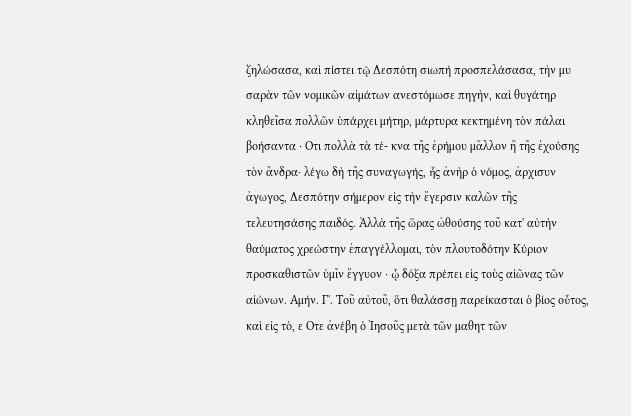ζηλώσασα, καὶ πίστει τῷ Δεσπότη σιωπή προσπελάσασα, τὴν μυ σαρὰν τῶν νομικῶν αἱμάτων ανεστόμωσε πηγὴν, καὶ θυγάτηρ κληθεῖσα πολλῶν ὑπάρχει μήτηρ, μάρτυρα κεκτημένη τὸν πάλαι βοήσαντα · Οτι πολλὰ τὰ τέ- κνα τῆς ἐρήμου μᾶλλον ἢ τῆς ἐχούσης τὸν ἄνδρα· λέγω δὴ τῆς συναγωγής, ἧς ἀνὴρ ὁ νόμος, ἀρχισυν ἀγωγος, Δεσπότην σήμερον εἰς τὴν ἔγερσιν καλῶν τῆς τελευτησάσης παιδός. Ἀλλὰ τῆς ὥρας ὠθούσης τοῦ κατ' αὐτὴν θαύματος χρεώστην ἐπαγγέλλομαι, τὸν πλουτοδότην Κύριον προσκαθιστῶν ὑμῖν ἔγγυον · ᾧ δόξα πρέπει εἰς τοὺς αἰῶνας τῶν αἰώνων. Αμήν. Γ'. Τοῦ αὐτοῦ, ὅτι θαλάσσῃ παρείκασται ὁ βίος οὗτος, καὶ εἰς τὸ, ε Οτε ἀνέβη ὁ Ἰησοῦς μετὰ τῶν μαθητ τῶν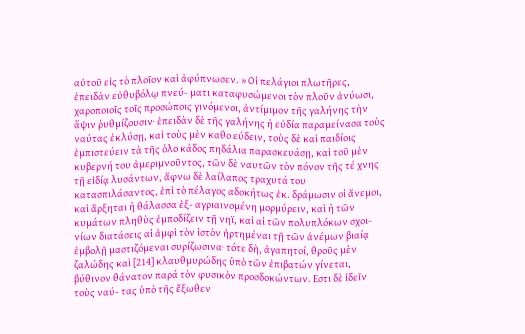αὐτοῦ εἰς τὸ πλοῖον καὶ ἀφύπνωσεν. » Οἱ πελάγιοι πλωτῆρες, ἐπειδὰν εὐθυβόλῳ πνεύ- ματι καταφυσώμενοι τὸν πλοῦν ἀνύωσι, χαροποιοῖς τοῖς προσώποις γινόμενοι, ἀντίμιμον τῆς γαλήνης τὴν ἅψιν ῥυθμίζουσιν· ἐπειδὰν δὲ τῆς γαλήνης ἡ εὐδία παραμείνασα τοὺς ναύτας ἐκλύσῃ, καὶ τοὺς μὲν καθο εύδειν, τοὺς δὲ καὶ παιδίοις ἐμπιστεύειν τὰ τῆς ὁλο κάδος πηδάλια παρασκευάσῃ, καὶ τοῦ μὲν κυβερνή του ἀμεριμνοῦντος, τῶν δὲ ναυτῶν τὸν πόνον τῆς τέ χνης τῇ εἰδίᾳ λυσάντων, ἄφνω δὲ λαίλαπος τραχυτά του κατασπιλάσαντος, ἐπὶ τὸ πέλαγος αδοκήτως ἐκ. δράμωσιν οἱ ἄνεμοι, καὶ ἄρξηται ἡ θάλασσα ἐξ- αγριαινομένη μορμύρειν, καὶ ἡ τῶν κυμάτων πληθὺς ἐμποδίζειν τῇ νηϊ, καὶ αἱ τῶν πολυπλόκων σχοι- νίων διατάσεις αἱ ἀμφὶ τὸν ἱστὸν ἠρτημέναι τῇ τῶν ἀνέμων βιαίᾳ ἐμβολῇ μαστιζόμεναι συρίζωσινα· τότε δὴ, ἀγαπητοί, θροῦς μὲν ζαλώδης καὶ [214] κλαυθμυρώδης ὑπὸ τῶν ἐπιβατών γίνεται, βύθινον θάνατον παρά τὸν φυσικὸν προσδοκώντων. Εστι δὲ ἰδεῖν τοὺς ναύ- τας ὑπὸ τῆς ἔξωθεν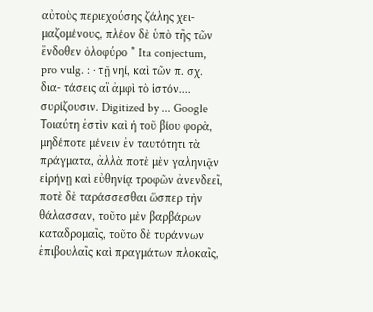αὐτοὺς περιεχούσης ζάλης χει- μαζομένους, πλέον δὲ ὑπὸ τῆς τῶν ἔνδοθεν ὀλοφύρο * Ita conjectum, pro vulg. : · τῇ νηί, καὶ τῶν π. σχ. δια- τάσεις αἳ ἀμφὶ τὸ ἱστόν.... συρίζουσιν. Digitized by ... Google
Τοιαύτη ἐστὶν καὶ ἡ τοῦ βίου φορὰ, μηδέποτε μένειν ἐν ταυτότητι τὰ πράγματα, ἀλλὰ ποτὲ μὲν γαληνιᾷν εἰρήνῃ καὶ εὐθηνίᾳ τροφῶν ἀνενδεεῖ, ποτὲ δὲ ταράσσεσθαι ὥσπερ τὴν θάλασσαν, τοῦτο μὲν βαρβάρων καταδρομαῖς, τοῦτο δὲ τυράννων ἐπιβουλαῖς καὶ πραγμάτων πλοκαῖς,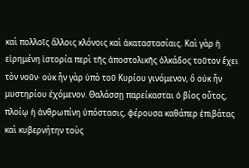καὶ πολλοῖς ἄλλοις κλόνοις καὶ ἀκαταστασίαις. Καὶ γὰρ ἡ εἰρημένη ἱστορία περὶ τῆς ἀποστολικῆς ὁλκάδος τοῦτον ἔχει τὸν νοῦν· οὐκ ἦν γὰρ ὑπὸ τοῦ Κυρίου γινόμενον, ὃ οὐκ ἦν μυστηρίου ἐχόμενον. Θαλάσσῃ παρείκασται ὁ βίος οὗτος, πλοίῳ ἡ ἀνθρωπίνη ὑπόστασις, φέρουσα καθάπερ ἐπιβάτας καὶ κυβερνήτην τοὺς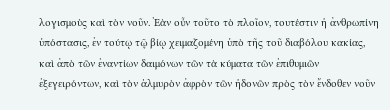λογισμοὺς καὶ τὸν νοῦν. Ἐὰν οὖν τοῦτο τὸ πλοῖον, τουτέστιν ἡ ἀνθρωπίνη ὑπόστασις, ἐν τούτῳ τῷ βίῳ χειμαζομένη ὑπὸ τῆς τοῦ διαβόλου κακίας, καὶ ἀπὸ τῶν ἐναντίων δαιμόνων τῶν τὰ κύματα τῶν ἐπιθυμιῶν ἐξεγειρόντων, καὶ τὸν ἁλμυρὸν ἀφρὸν τῶν ἡδονῶν πρὸς τὸν ἔνδοθεν νοῦν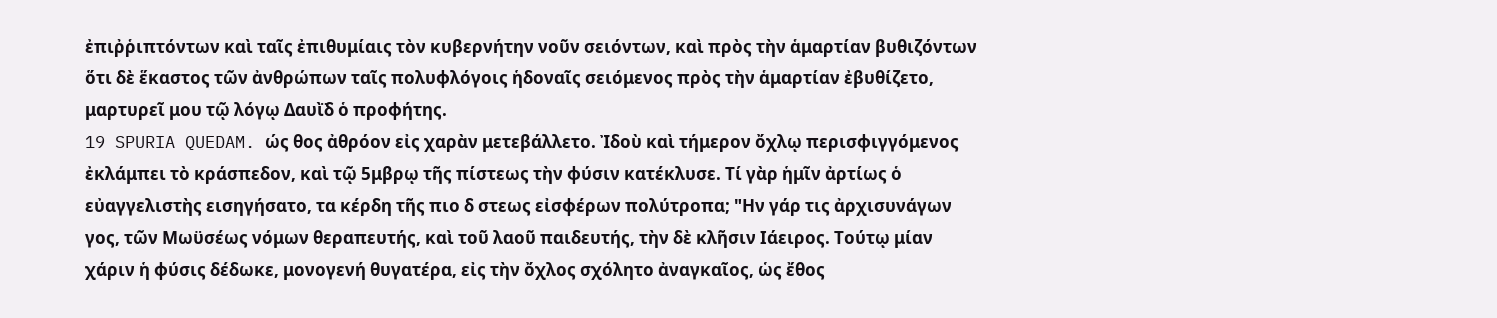ἐπιῤῥιπτόντων καὶ ταῖς ἐπιθυμίαις τὸν κυβερνήτην νοῦν σειόντων, καὶ πρὸς τὴν ἁμαρτίαν βυθιζόντων ὅτι δὲ ἕκαστος τῶν ἀνθρώπων ταῖς πολυφλόγοις ἡδοναῖς σειόμενος πρὸς τὴν ἁμαρτίαν ἐβυθίζετο, μαρτυρεῖ μου τῷ λόγῳ Δαυὶ̈δ ὁ προφήτης.
19 SPURIA QUEDAM. ώς θος ἀθρόον εἰς χαρὰν μετεβάλλετο. Ἰδοὺ καὶ τήμερον ὄχλῳ περισφιγγόμενος ἐκλάμπει τὸ κράσπεδον, καὶ τῷ 5μβρῳ τῆς πίστεως τὴν φύσιν κατέκλυσε. Τί γὰρ ἡμῖν ἀρτίως ὁ εὐαγγελιστὴς εισηγήσατο, τα κέρδη τῆς πιο δ στεως εἰσφέρων πολύτροπα; "Ην γάρ τις ἀρχισυνάγων γος, τῶν Μωϋσέως νόμων θεραπευτής, καὶ τοῦ λαοῦ παιδευτής, τὴν δὲ κλῆσιν Ιάειρος. Τούτῳ μίαν χάριν ἡ φύσις δέδωκε, μονογενή θυγατέρα, εἰς τὴν ὄχλος σχόλητο ἀναγκαῖος, ὡς ἔθος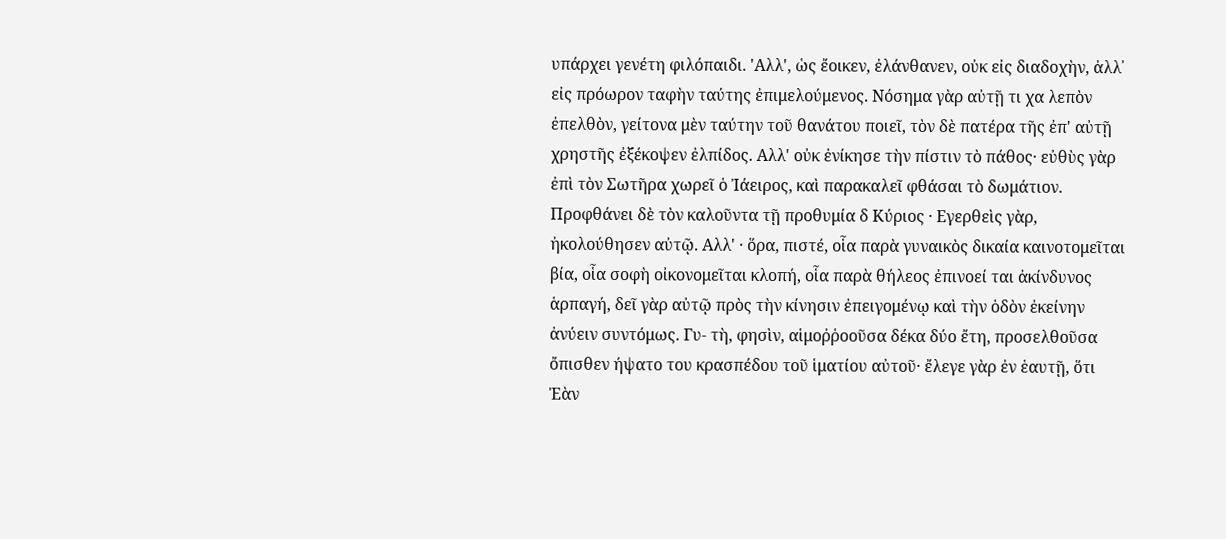υπάρχει γενέτη φιλόπαιδι. 'Αλλ', ὡς ἔοικεν, ἐλάνθανεν, οὐκ εἰς διαδοχὴν, ἀλλ᾽ εἰς πρόωρον ταφὴν ταύτης ἐπιμελούμενος. Νόσημα γὰρ αὐτῇ τι χα λεπὸν ἐπελθὸν, γείτονα μὲν ταύτην τοῦ θανάτου ποιεῖ, τὸν δὲ πατέρα τῆς ἐπ' αὐτῇ χρηστῆς ἐξέκοψεν ἐλπίδος. Αλλ' οὐκ ἐνίκησε τὴν πίστιν τὸ πάθος· εὐθὺς γὰρ ἐπὶ τὸν Σωτῆρα χωρεῖ ὁ Ἰάειρος, καὶ παρακαλεῖ φθάσαι τὸ δωμάτιον. Προφθάνει δὲ τὸν καλοῦντα τῇ προθυμία δ Κύριος · Εγερθεὶς γὰρ, ἠκολούθησεν αὐτῷ. Αλλ' · ὅρα, πιστέ, οἷα παρὰ γυναικὸς δικαία καινοτομεῖται βία, οἷα σοφὴ οἰκονομεῖται κλοπή, οἷα παρὰ θήλεος ἐπινοεί ται ἀκίνδυνος ἁρπαγή, δεῖ γὰρ αὐτῷ πρὸς τὴν κίνησιν ἐπειγομένῳ καὶ τὴν ὁδὸν ἐκείνην ἀνύειν συντόμως. Γυ- τὴ, φησὶν, αἱμοῤῥοοῦσα δέκα δύο ἔτη, προσελθοῦσα ὄπισθεν ήψατο του κρασπέδου τοῦ ἱματίου αὐτοῦ· ἔλεγε γὰρ ἐν ἑαυτῇ, ὅτι Ἐὰν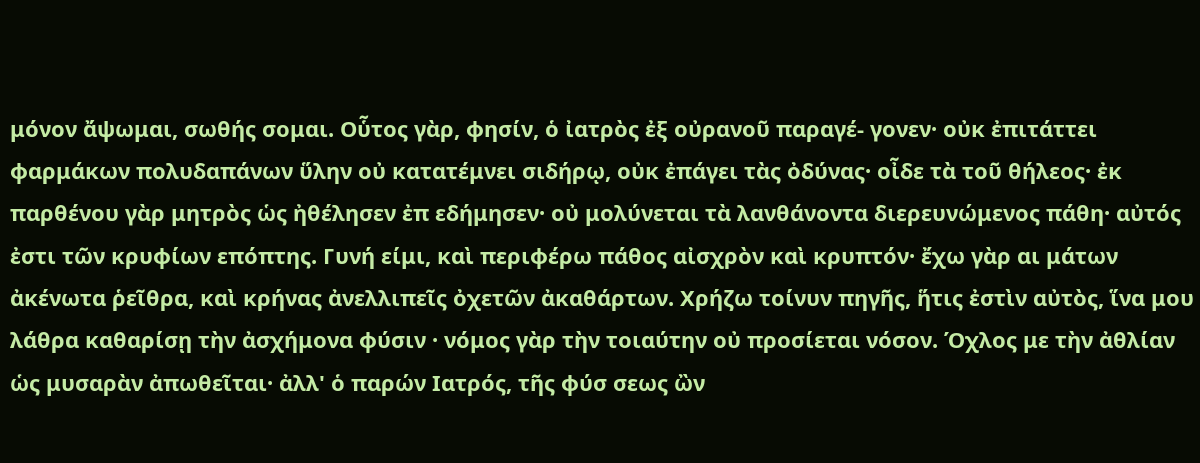μόνον ἄψωμαι, σωθής σομαι. Οὗτος γὰρ, φησίν, ὁ ἰατρὸς ἐξ οὐρανοῦ παραγέ- γονεν· οὐκ ἐπιτάττει φαρμάκων πολυδαπάνων ὕλην οὐ κατατέμνει σιδήρῳ, οὐκ ἐπάγει τὰς ὀδύνας· οἶδε τὰ τοῦ θήλεος· ἐκ παρθένου γὰρ μητρὸς ὡς ἠθέλησεν ἐπ εδήμησεν· οὐ μολύνεται τὰ λανθάνοντα διερευνώμενος πάθη· αὐτός ἐστι τῶν κρυφίων επόπτης. Γυνή είμι, καὶ περιφέρω πάθος αἰσχρὸν καὶ κρυπτόν· ἔχω γὰρ αι μάτων ἀκένωτα ῥεῖθρα, καὶ κρήνας ἀνελλιπεῖς ὀχετῶν ἀκαθάρτων. Χρήζω τοίνυν πηγῆς, ἥτις ἐστὶν αὐτὸς, ἵνα μου λάθρα καθαρίσῃ τὴν ἀσχήμονα φύσιν · νόμος γὰρ τὴν τοιαύτην οὐ προσίεται νόσον. Όχλος με τὴν ἀθλίαν ὡς μυσαρὰν ἀπωθεῖται· ἀλλ' ὁ παρών Ιατρός, τῆς φύσ σεως ὢν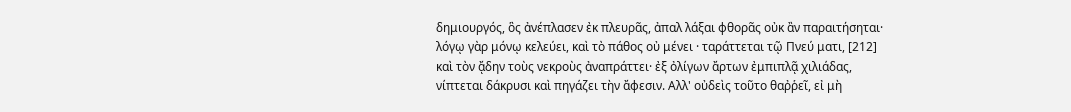δημιουργός, ὃς ἀνέπλασεν ἐκ πλευρᾶς, ἀπαλ λάξαι φθορᾶς οὐκ ἂν παραιτήσηται· λόγῳ γὰρ μόνῳ κελεύει, καὶ τὸ πάθος οὐ μένει · ταράττεται τῷ Πνεύ ματι, [212] καὶ τὸν ᾄδην τοὺς νεκροὺς ἀναπράττει· ἐξ ὀλίγων ἄρτων ἐμπιπλᾷ χιλιάδας, νίπτεται δάκρυσι καὶ πηγάζει τὴν ἄφεσιν. Αλλ' οὐδεὶς τοῦτο θαῤῥεῖ, εἰ μὴ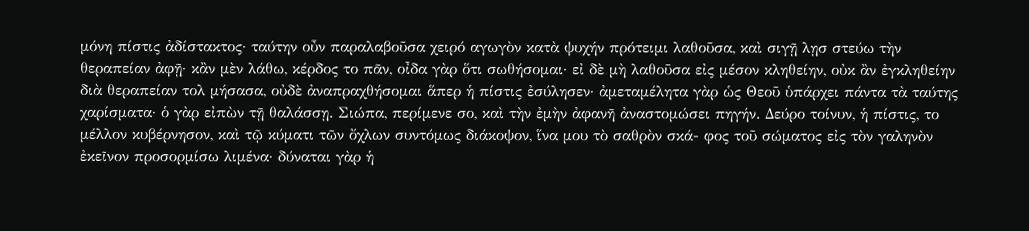μόνη πίστις ἀδίστακτος· ταύτην οὖν παραλαβοῦσα χειρό αγωγὸν κατὰ ψυχήν πρότειμι λαθοῦσα, καὶ σιγῇ λῃσ στεύω τὴν θεραπείαν ἀφῇ· κἂν μὲν λάθω, κέρδος το πᾶν, οἶδα γὰρ ὅτι σωθήσομαι· εἰ δὲ μὴ λαθοῦσα εἰς μέσον κληθείην, οὐκ ἂν ἐγκληθείην διὰ θεραπείαν τολ μήσασα, οὐδὲ ἀναπραχθήσομαι ἅπερ ἡ πίστις ἐσύλησεν· ἀμεταμέλητα γὰρ ὡς Θεοῦ ὑπάρχει πάντα τὰ ταύτης χαρίσματα· ὁ γὰρ εἰπὼν τῇ θαλάσσῃ. Σιώπα, περίμενε σο, καὶ τὴν ἐμὴν ἀφανῆ ἀναστομώσει πηγήν. Δεύρο τοίνυν, ἡ πίστις, το μέλλον κυβέρνησον, καὶ τῷ κύματι τῶν ὄχλων συντόμως διάκοψον, ἵνα μου τὸ σαθρὸν σκά- φος τοῦ σώματος εἰς τὸν γαληνὸν ἐκεῖνον προσορμίσω λιμένα· δύναται γὰρ ἡ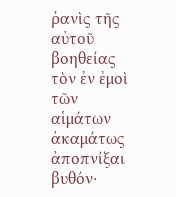ῥανὶς τῆς αὐτοῦ βοηθείας τὸν ἐν ἐμοὶ τῶν αἱμάτων ἀκαμάτως ἀποπνίξαι βυθόν·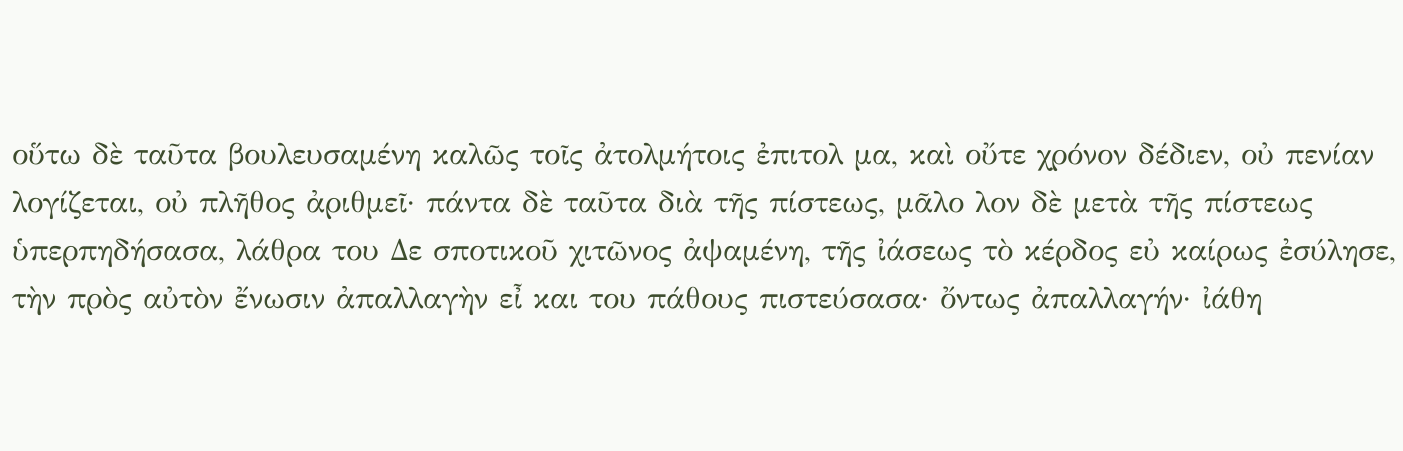οὕτω δὲ ταῦτα βουλευσαμένη καλῶς τοῖς ἀτολμήτοις ἐπιτολ μα, καὶ οὔτε χρόνον δέδιεν, οὐ πενίαν λογίζεται, οὐ πλῆθος ἀριθμεῖ· πάντα δὲ ταῦτα διὰ τῆς πίστεως, μᾶλο λον δὲ μετὰ τῆς πίστεως ὑπερπηδήσασα, λάθρα του Δε σποτικοῦ χιτῶνος ἀψαμένη, τῆς ἰάσεως τὸ κέρδος εὐ καίρως ἐσύλησε, τὴν πρὸς αὐτὸν ἔνωσιν ἀπαλλαγὴν εἶ και του πάθους πιστεύσασα· ὄντως ἀπαλλαγήν· ἰάθη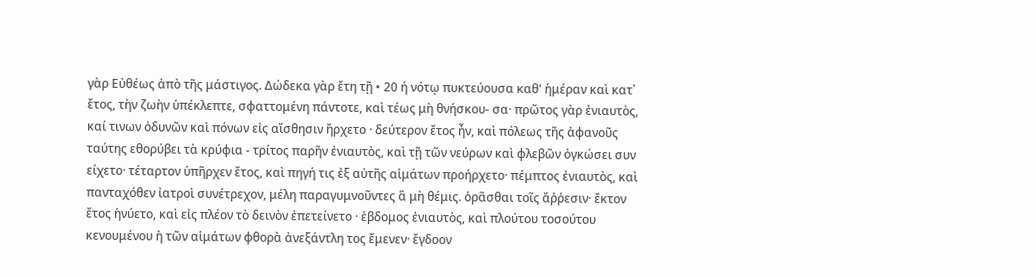γὰρ Εὐθέως ἀπὸ τῆς μάστιγος. Δώδεκα γὰρ ἔτη τῇ • 20 ή νότῳ πυκτεύουσα καθ' ἡμέραν καὶ κατ᾽ ἔτος, τὴν ζωὴν ὑπέκλεπτε, σφαττομένη πάντοτε, καὶ τέως μὴ θνήσκου- σα· πρῶτος γὰρ ἐνιαυτὸς, καί τινων ὀδυνῶν καὶ πόνων εἰς αἴσθησιν ἤρχετο · δεύτερον ἔτος ἦν, καὶ πόλεως τῆς ἀφανοῦς ταύτης εθορύβει τὰ κρύφια - τρίτος παρῆν ἐνιαυτὸς, καὶ τῇ τῶν νεύρων καὶ φλεβῶν ὀγκώσει συν είχετο· τέταρτον ὑπῆρχεν ἔτος, καὶ πηγή τις ἐξ αὐτῆς αἱμάτων προήρχετο· πέμπτος ἐνιαυτὸς, καὶ πανταχόθεν ἰατροὶ συνέτρεχον, μέλη παραγυμνοῦντες ἃ μὴ θέμις. ὁρᾶσθαι τοῖς ἄῤῥεσιν· ἔκτον ἔτος ἡνύετο, καὶ εἰς πλέον τὸ δεινὸν ἐπετείνετο · ἑβδομος ἐνιαυτὸς, καὶ πλούτου τοσούτου κενουμένου ἡ τῶν αἱμάτων φθορὰ ἀνεξάντλη τος ἔμενεν· ἔγδοον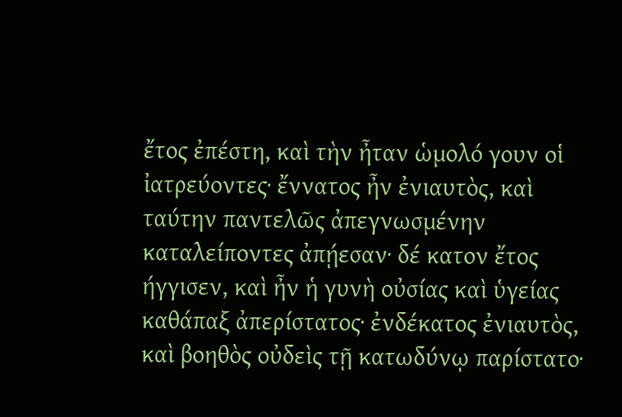ἔτος ἐπέστη, καὶ τὴν ἦταν ὡμολό γουν οἱ ἰατρεύοντες· ἔννατος ἦν ἐνιαυτὸς, καὶ ταύτην παντελῶς ἀπεγνωσμένην καταλείποντες ἀπῄεσαν· δέ κατον ἔτος ήγγισεν, καὶ ἦν ἡ γυνὴ οὐσίας καὶ ὑγείας καθάπαξ ἀπερίστατος· ἐνδέκατος ἐνιαυτὸς, καὶ βοηθὸς οὐδεὶς τῇ κατωδύνῳ παρίστατο·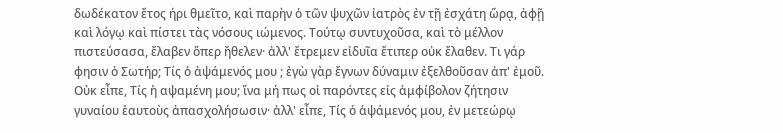δωδέκατον ἔτος ήρι θμεῖτο, καὶ παρὴν ὁ τῶν ψυχῶν ἰατρὸς ἐν τῇ ἐσχάτη ὥρᾳ, ἀφῇ καὶ λόγῳ καὶ πίστει τὰς νόσους ιώμενος. Τούτῳ συντυχοῦσα, καὶ τὸ μέλλον πιστεύσασα, ἔλαβεν ὅπερ ἤθελεν· ἀλλ' ἔτρεμεν εἰδυῖα ἔτιπερ οὐκ ἔλαθεν. Τι γάρ φησιν ὁ Σωτήρ; Τίς ὁ ἀψάμενός μου ; ἐγὼ γὰρ ἔγνων δύναμιν ἐξελθοῦσαν ἀπ' ἐμοῦ. Οὐκ εἶπε, Τίς ἡ αψαμένη μου; ἵνα μή πως οἱ παρόντες εἰς ἀμφίβολον ζήτησιν γυναίου ἑαυτοὺς ἀπασχολήσωσιν· ἀλλ' εἶπε, Τίς ὁ ἁψάμενός μου, ἐν μετεώρῳ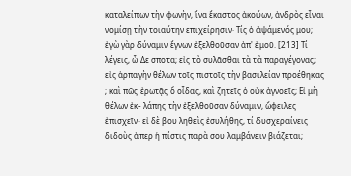καταλείπων τὴν φωνὴν, ἵνα ἕκαστος ἀκούων, ἀνδρὸς εἶναι νομίσῃ τὴν τοιαύτην επιχείρησιν· Τίς ὁ ἀψάμενός μου; ἐγὼ γὰρ δύναμιν ἔγνων ἐξελθοῦσαν ἀπ' ἐμοῦ. [213] Τί λέγεις, ὦ Δε σποτα; εἰς τὸ συλᾶσθαι τὰ τὰ παραγέγονας; εἰς ἁρπαγὴν θέλων τοῖς πιστοῖς τὴν βασιλείαν προέθηκας ; καὶ πῶς ἐρωτᾷς ὅ οἶδας, καὶ ζητεῖς ὁ οὐκ ἀγνοεῖς; Εἰ μὴ θέλων ἐκ- λάπης τὴν ἐξελθοῦσαν δύναμιν, ὤφειλες ἐπισχεῖν· εἰ δὲ βου ληθεὶς ἐσυλήθης, τί δυσχεραίνεις διδοὺς ἀπερ ἡ πίστις παρὰ σου λαμβάνειν βιάζεται;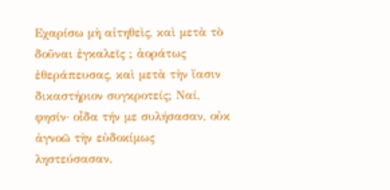Εχαρίσω μὴ αἰτηθεὶς, καὶ μετὰ τὸ δοῦναι ἐγκαλεῖς ; ἀοράτως ἐθεράπευσας, καὶ μετὰ τὴν ἴασιν δικαστήριον συγκροτείς; Ναί, φησίν· οἶδα τήν με συλήσασαν, οὐκ ἀγνοῶ τὴν εὐδοκίμως ληστεύσασαν,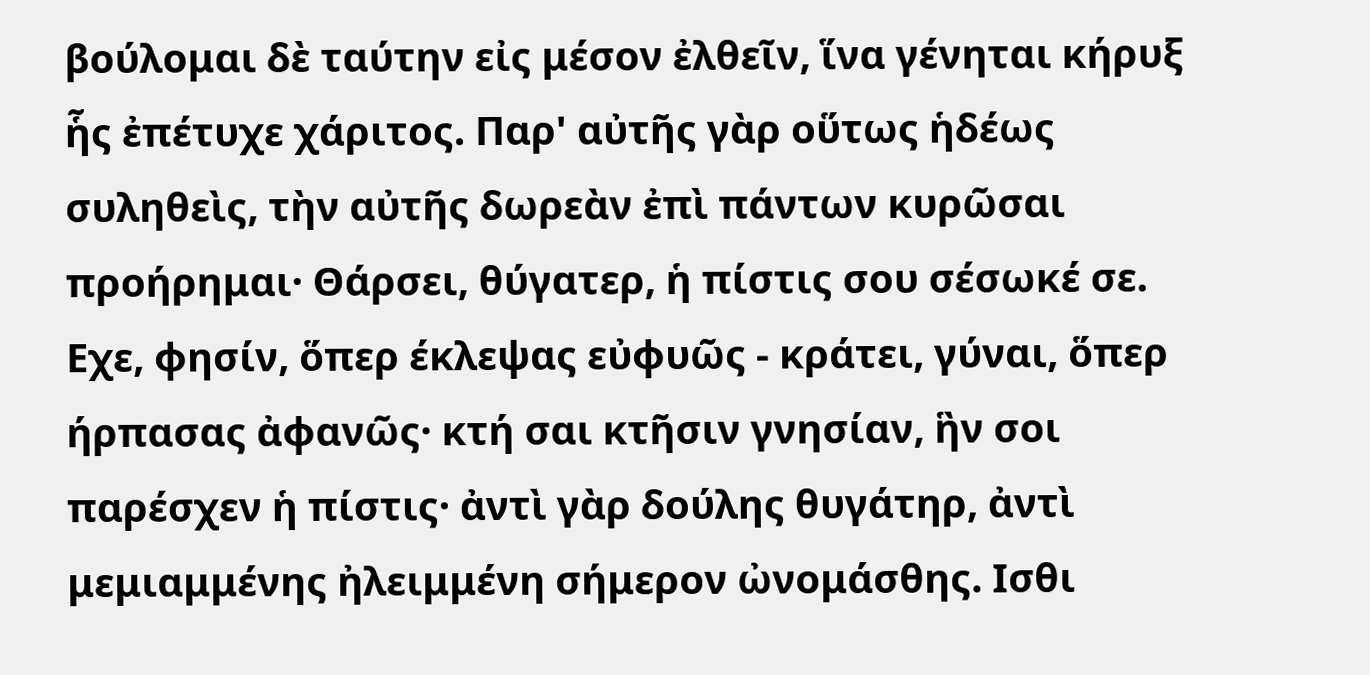βούλομαι δὲ ταύτην εἰς μέσον ἐλθεῖν, ἵνα γένηται κήρυξ ἧς ἐπέτυχε χάριτος. Παρ' αὐτῆς γὰρ οὕτως ἡδέως συληθεὶς, τὴν αὐτῆς δωρεὰν ἐπὶ πάντων κυρῶσαι προήρημαι· Θάρσει, θύγατερ, ἡ πίστις σου σέσωκέ σε. Εχε, φησίν, ὅπερ έκλεψας εὐφυῶς - κράτει, γύναι, ὅπερ ήρπασας ἀφανῶς· κτή σαι κτῆσιν γνησίαν, ἣν σοι παρέσχεν ἡ πίστις· ἀντὶ γὰρ δούλης θυγάτηρ, ἀντὶ μεμιαμμένης ἠλειμμένη σήμερον ὠνομάσθης. Ισθι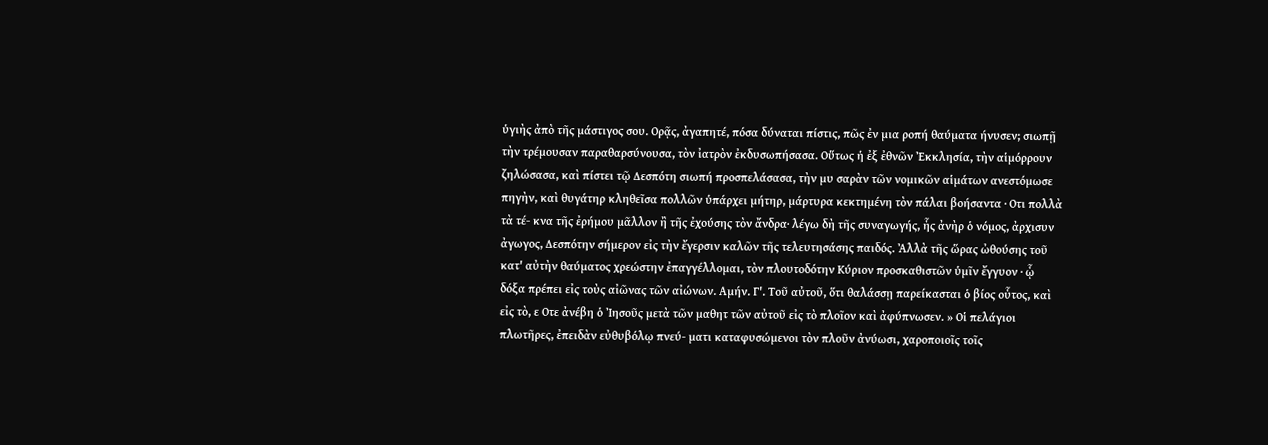ὑγιὴς ἀπὸ τῆς μάστιγος σου. Ορᾷς, ἀγαπητέ, πόσα δύναται πίστις, πῶς ἐν μια ροπή θαύματα ήνυσεν; σιωπῇ τὴν τρέμουσαν παραθαρσύνουσα, τὸν ἰατρὸν ἐκδυσωπήσασα. Οὕτως ἡ ἐξ ἐθνῶν Ἐκκλησία, τὴν αἱμόρρουν ζηλώσασα, καὶ πίστει τῷ Δεσπότη σιωπή προσπελάσασα, τὴν μυ σαρὰν τῶν νομικῶν αἱμάτων ανεστόμωσε πηγὴν, καὶ θυγάτηρ κληθεῖσα πολλῶν ὑπάρχει μήτηρ, μάρτυρα κεκτημένη τὸν πάλαι βοήσαντα · Οτι πολλὰ τὰ τέ- κνα τῆς ἐρήμου μᾶλλον ἢ τῆς ἐχούσης τὸν ἄνδρα· λέγω δὴ τῆς συναγωγής, ἧς ἀνὴρ ὁ νόμος, ἀρχισυν ἀγωγος, Δεσπότην σήμερον εἰς τὴν ἔγερσιν καλῶν τῆς τελευτησάσης παιδός. Ἀλλὰ τῆς ὥρας ὠθούσης τοῦ κατ' αὐτὴν θαύματος χρεώστην ἐπαγγέλλομαι, τὸν πλουτοδότην Κύριον προσκαθιστῶν ὑμῖν ἔγγυον · ᾧ δόξα πρέπει εἰς τοὺς αἰῶνας τῶν αἰώνων. Αμήν. Γ'. Τοῦ αὐτοῦ, ὅτι θαλάσσῃ παρείκασται ὁ βίος οὗτος, καὶ εἰς τὸ, ε Οτε ἀνέβη ὁ Ἰησοῦς μετὰ τῶν μαθητ τῶν αὐτοῦ εἰς τὸ πλοῖον καὶ ἀφύπνωσεν. » Οἱ πελάγιοι πλωτῆρες, ἐπειδὰν εὐθυβόλῳ πνεύ- ματι καταφυσώμενοι τὸν πλοῦν ἀνύωσι, χαροποιοῖς τοῖς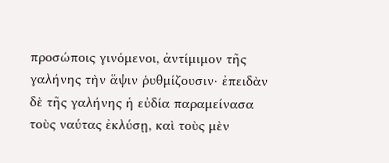προσώποις γινόμενοι, ἀντίμιμον τῆς γαλήνης τὴν ἅψιν ῥυθμίζουσιν· ἐπειδὰν δὲ τῆς γαλήνης ἡ εὐδία παραμείνασα τοὺς ναύτας ἐκλύσῃ, καὶ τοὺς μὲν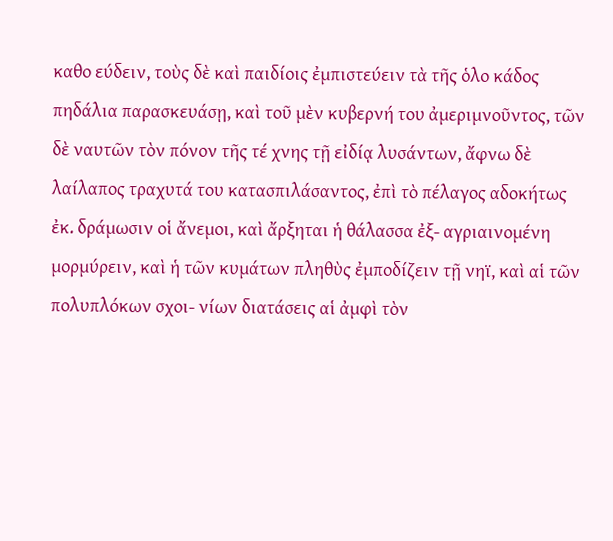καθο εύδειν, τοὺς δὲ καὶ παιδίοις ἐμπιστεύειν τὰ τῆς ὁλο κάδος πηδάλια παρασκευάσῃ, καὶ τοῦ μὲν κυβερνή του ἀμεριμνοῦντος, τῶν δὲ ναυτῶν τὸν πόνον τῆς τέ χνης τῇ εἰδίᾳ λυσάντων, ἄφνω δὲ λαίλαπος τραχυτά του κατασπιλάσαντος, ἐπὶ τὸ πέλαγος αδοκήτως ἐκ. δράμωσιν οἱ ἄνεμοι, καὶ ἄρξηται ἡ θάλασσα ἐξ- αγριαινομένη μορμύρειν, καὶ ἡ τῶν κυμάτων πληθὺς ἐμποδίζειν τῇ νηϊ, καὶ αἱ τῶν πολυπλόκων σχοι- νίων διατάσεις αἱ ἀμφὶ τὸν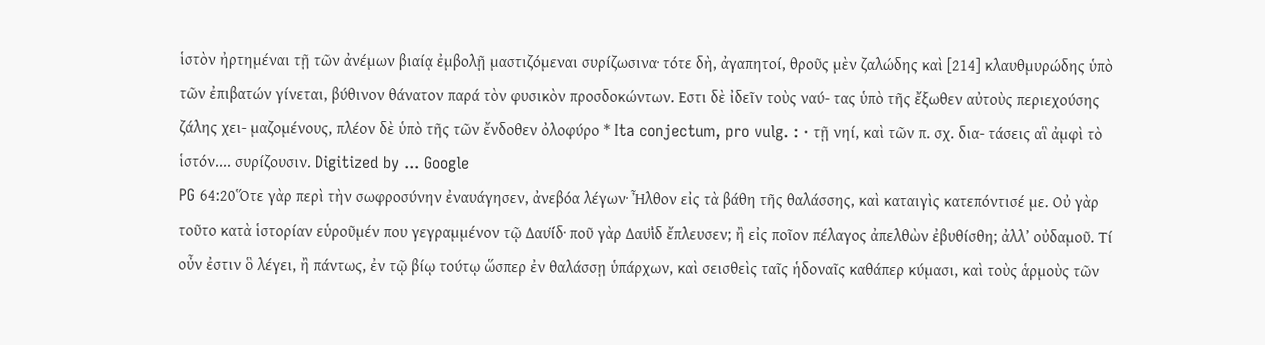ἱστὸν ἠρτημέναι τῇ τῶν ἀνέμων βιαίᾳ ἐμβολῇ μαστιζόμεναι συρίζωσινα· τότε δὴ, ἀγαπητοί, θροῦς μὲν ζαλώδης καὶ [214] κλαυθμυρώδης ὑπὸ τῶν ἐπιβατών γίνεται, βύθινον θάνατον παρά τὸν φυσικὸν προσδοκώντων. Εστι δὲ ἰδεῖν τοὺς ναύ- τας ὑπὸ τῆς ἔξωθεν αὐτοὺς περιεχούσης ζάλης χει- μαζομένους, πλέον δὲ ὑπὸ τῆς τῶν ἔνδοθεν ὀλοφύρο * Ita conjectum, pro vulg. : · τῇ νηί, καὶ τῶν π. σχ. δια- τάσεις αἳ ἀμφὶ τὸ ἱστόν.... συρίζουσιν. Digitized by ... Google
PG 64:20Ὅτε γὰρ περὶ τὴν σωφροσύνην ἐναυάγησεν, ἀνεβόα λέγων· Ἦλθον εἰς τὰ βάθη τῆς θαλάσσης, καὶ καταιγὶς κατεπόντισέ με. Οὐ γὰρ τοῦτο κατὰ ἱστορίαν εὑροῦμέν που γεγραμμένον τῷ Δαυί̈δ· ποῦ γὰρ Δαυὶ̈δ ἔπλευσεν; ἢ εἰς ποῖον πέλαγος ἀπελθὼν ἐβυθίσθη; ἀλλ’ οὐδαμοῦ. Τί οὖν ἐστιν ὃ λέγει, ἢ πάντως, ἐν τῷ βίῳ τούτῳ ὥσπερ ἐν θαλάσσῃ ὑπάρχων, καὶ σεισθεὶς ταῖς ἡδοναῖς καθάπερ κύμασι, καὶ τοὺς ἁρμοὺς τῶν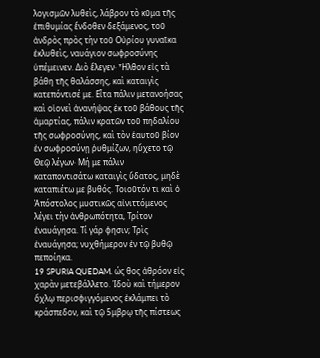λογισμῶν λυθεὶς, λάβρον τὸ κῦμα τῆς ἐπιθυμίας ἔνδοθεν δεξάμενος, τοῦ ἀνδρὸς πρὸς τὴν τοῦ Οὐρίου γυναῖκα ἐκλυθεὶς, ναυάγιον σωφροσύνης ὑπέμεινεν. Διὸ ἔλεγεν· Ἦλθον εἰς τὰ βάθη τῆς θαλάσσης, καὶ καταιγὶς κατεπόντισέ με. Εἶτα πάλιν μετανοήσας καὶ οἱονεὶ ἀνανήψας ἐκ τοῦ βάθους τῆς ἁμαρτίας, πάλιν κρατῶν τοῦ πηδαλίου τῆς σωφροσύνης, καὶ τὸν ἑαυτοῦ βίον ἐν σωφροσύνῃ ῥυθμίζων, ηὔχετο τῷ Θεῷ λέγων· Μή με πάλιν καταποντισάτω καταιγὶς ὕδατος, μηδὲ καταπιέτω με βυθός. Τοιοῦτόν τι καὶ ὁ Ἀπόστολος μυστικῶς αἰνιττόμενος λέγει τὴν ἀνθρωπότητα, Τρίτον ἐναυάγησα. Τί γάρ φησιν; Τρὶς ἐναυάγησα; νυχθήμερον ἐν τῷ βυθῷ πεποίηκα.
19 SPURIA QUEDAM. ώς θος ἀθρόον εἰς χαρὰν μετεβάλλετο. Ἰδοὺ καὶ τήμερον ὄχλῳ περισφιγγόμενος ἐκλάμπει τὸ κράσπεδον, καὶ τῷ 5μβρῳ τῆς πίστεως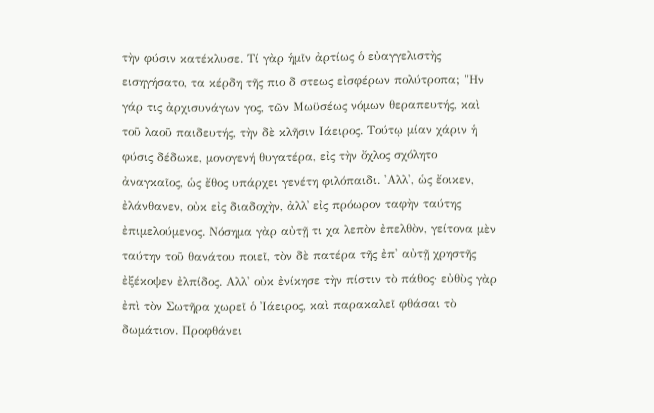τὴν φύσιν κατέκλυσε. Τί γὰρ ἡμῖν ἀρτίως ὁ εὐαγγελιστὴς εισηγήσατο, τα κέρδη τῆς πιο δ στεως εἰσφέρων πολύτροπα; "Ην γάρ τις ἀρχισυνάγων γος, τῶν Μωϋσέως νόμων θεραπευτής, καὶ τοῦ λαοῦ παιδευτής, τὴν δὲ κλῆσιν Ιάειρος. Τούτῳ μίαν χάριν ἡ φύσις δέδωκε, μονογενή θυγατέρα, εἰς τὴν ὄχλος σχόλητο ἀναγκαῖος, ὡς ἔθος υπάρχει γενέτη φιλόπαιδι. 'Αλλ', ὡς ἔοικεν, ἐλάνθανεν, οὐκ εἰς διαδοχὴν, ἀλλ᾽ εἰς πρόωρον ταφὴν ταύτης ἐπιμελούμενος. Νόσημα γὰρ αὐτῇ τι χα λεπὸν ἐπελθὸν, γείτονα μὲν ταύτην τοῦ θανάτου ποιεῖ, τὸν δὲ πατέρα τῆς ἐπ' αὐτῇ χρηστῆς ἐξέκοψεν ἐλπίδος. Αλλ' οὐκ ἐνίκησε τὴν πίστιν τὸ πάθος· εὐθὺς γὰρ ἐπὶ τὸν Σωτῆρα χωρεῖ ὁ Ἰάειρος, καὶ παρακαλεῖ φθάσαι τὸ δωμάτιον. Προφθάνει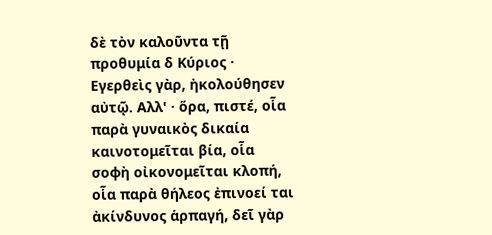δὲ τὸν καλοῦντα τῇ προθυμία δ Κύριος · Εγερθεὶς γὰρ, ἠκολούθησεν αὐτῷ. Αλλ' · ὅρα, πιστέ, οἷα παρὰ γυναικὸς δικαία καινοτομεῖται βία, οἷα σοφὴ οἰκονομεῖται κλοπή, οἷα παρὰ θήλεος ἐπινοεί ται ἀκίνδυνος ἁρπαγή, δεῖ γὰρ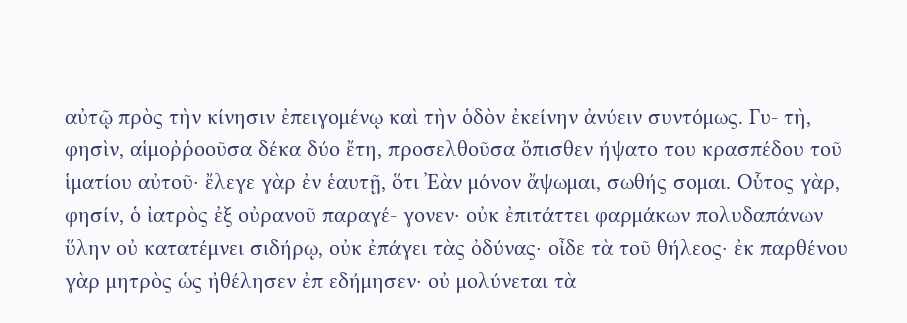αὐτῷ πρὸς τὴν κίνησιν ἐπειγομένῳ καὶ τὴν ὁδὸν ἐκείνην ἀνύειν συντόμως. Γυ- τὴ, φησὶν, αἱμοῤῥοοῦσα δέκα δύο ἔτη, προσελθοῦσα ὄπισθεν ήψατο του κρασπέδου τοῦ ἱματίου αὐτοῦ· ἔλεγε γὰρ ἐν ἑαυτῇ, ὅτι Ἐὰν μόνον ἄψωμαι, σωθής σομαι. Οὗτος γὰρ, φησίν, ὁ ἰατρὸς ἐξ οὐρανοῦ παραγέ- γονεν· οὐκ ἐπιτάττει φαρμάκων πολυδαπάνων ὕλην οὐ κατατέμνει σιδήρῳ, οὐκ ἐπάγει τὰς ὀδύνας· οἶδε τὰ τοῦ θήλεος· ἐκ παρθένου γὰρ μητρὸς ὡς ἠθέλησεν ἐπ εδήμησεν· οὐ μολύνεται τὰ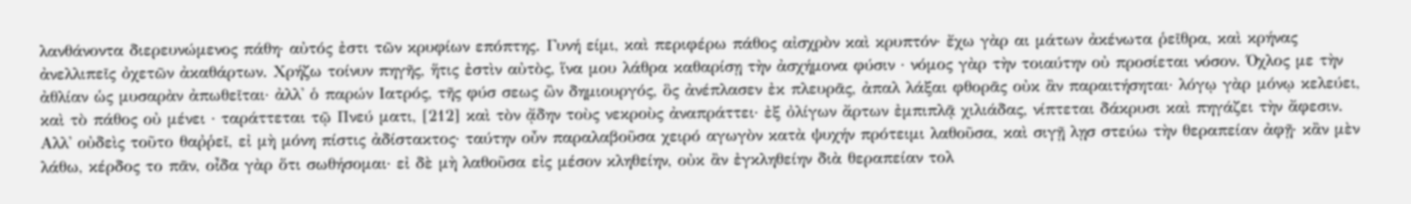λανθάνοντα διερευνώμενος πάθη· αὐτός ἐστι τῶν κρυφίων επόπτης. Γυνή είμι, καὶ περιφέρω πάθος αἰσχρὸν καὶ κρυπτόν· ἔχω γὰρ αι μάτων ἀκένωτα ῥεῖθρα, καὶ κρήνας ἀνελλιπεῖς ὀχετῶν ἀκαθάρτων. Χρήζω τοίνυν πηγῆς, ἥτις ἐστὶν αὐτὸς, ἵνα μου λάθρα καθαρίσῃ τὴν ἀσχήμονα φύσιν · νόμος γὰρ τὴν τοιαύτην οὐ προσίεται νόσον. Όχλος με τὴν ἀθλίαν ὡς μυσαρὰν ἀπωθεῖται· ἀλλ' ὁ παρών Ιατρός, τῆς φύσ σεως ὢν δημιουργός, ὃς ἀνέπλασεν ἐκ πλευρᾶς, ἀπαλ λάξαι φθορᾶς οὐκ ἂν παραιτήσηται· λόγῳ γὰρ μόνῳ κελεύει, καὶ τὸ πάθος οὐ μένει · ταράττεται τῷ Πνεύ ματι, [212] καὶ τὸν ᾄδην τοὺς νεκροὺς ἀναπράττει· ἐξ ὀλίγων ἄρτων ἐμπιπλᾷ χιλιάδας, νίπτεται δάκρυσι καὶ πηγάζει τὴν ἄφεσιν. Αλλ' οὐδεὶς τοῦτο θαῤῥεῖ, εἰ μὴ μόνη πίστις ἀδίστακτος· ταύτην οὖν παραλαβοῦσα χειρό αγωγὸν κατὰ ψυχήν πρότειμι λαθοῦσα, καὶ σιγῇ λῃσ στεύω τὴν θεραπείαν ἀφῇ· κἂν μὲν λάθω, κέρδος το πᾶν, οἶδα γὰρ ὅτι σωθήσομαι· εἰ δὲ μὴ λαθοῦσα εἰς μέσον κληθείην, οὐκ ἂν ἐγκληθείην διὰ θεραπείαν τολ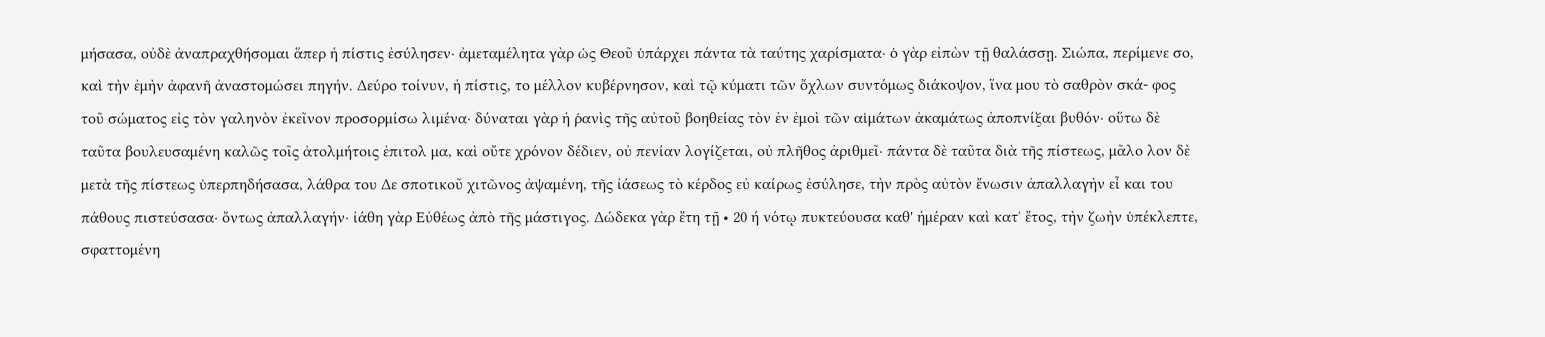μήσασα, οὐδὲ ἀναπραχθήσομαι ἅπερ ἡ πίστις ἐσύλησεν· ἀμεταμέλητα γὰρ ὡς Θεοῦ ὑπάρχει πάντα τὰ ταύτης χαρίσματα· ὁ γὰρ εἰπὼν τῇ θαλάσσῃ. Σιώπα, περίμενε σο, καὶ τὴν ἐμὴν ἀφανῆ ἀναστομώσει πηγήν. Δεύρο τοίνυν, ἡ πίστις, το μέλλον κυβέρνησον, καὶ τῷ κύματι τῶν ὄχλων συντόμως διάκοψον, ἵνα μου τὸ σαθρὸν σκά- φος τοῦ σώματος εἰς τὸν γαληνὸν ἐκεῖνον προσορμίσω λιμένα· δύναται γὰρ ἡ ῥανὶς τῆς αὐτοῦ βοηθείας τὸν ἐν ἐμοὶ τῶν αἱμάτων ἀκαμάτως ἀποπνίξαι βυθόν· οὕτω δὲ ταῦτα βουλευσαμένη καλῶς τοῖς ἀτολμήτοις ἐπιτολ μα, καὶ οὔτε χρόνον δέδιεν, οὐ πενίαν λογίζεται, οὐ πλῆθος ἀριθμεῖ· πάντα δὲ ταῦτα διὰ τῆς πίστεως, μᾶλο λον δὲ μετὰ τῆς πίστεως ὑπερπηδήσασα, λάθρα του Δε σποτικοῦ χιτῶνος ἀψαμένη, τῆς ἰάσεως τὸ κέρδος εὐ καίρως ἐσύλησε, τὴν πρὸς αὐτὸν ἔνωσιν ἀπαλλαγὴν εἶ και του πάθους πιστεύσασα· ὄντως ἀπαλλαγήν· ἰάθη γὰρ Εὐθέως ἀπὸ τῆς μάστιγος. Δώδεκα γὰρ ἔτη τῇ • 20 ή νότῳ πυκτεύουσα καθ' ἡμέραν καὶ κατ᾽ ἔτος, τὴν ζωὴν ὑπέκλεπτε, σφαττομένη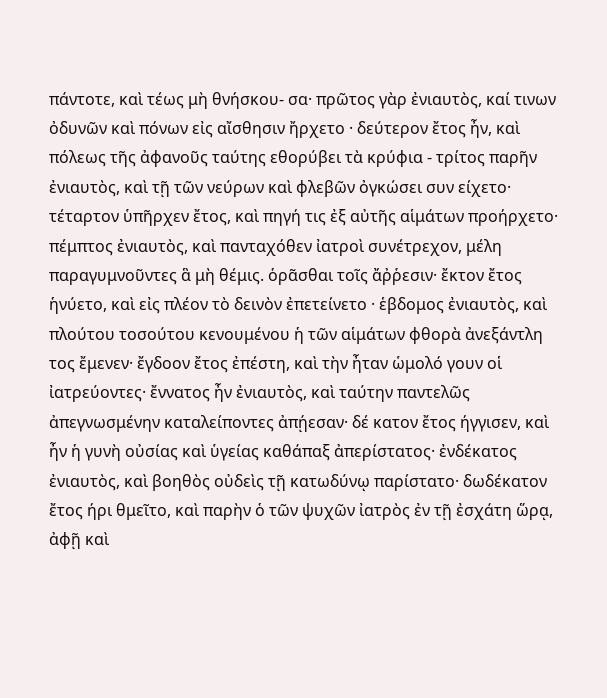πάντοτε, καὶ τέως μὴ θνήσκου- σα· πρῶτος γὰρ ἐνιαυτὸς, καί τινων ὀδυνῶν καὶ πόνων εἰς αἴσθησιν ἤρχετο · δεύτερον ἔτος ἦν, καὶ πόλεως τῆς ἀφανοῦς ταύτης εθορύβει τὰ κρύφια - τρίτος παρῆν ἐνιαυτὸς, καὶ τῇ τῶν νεύρων καὶ φλεβῶν ὀγκώσει συν είχετο· τέταρτον ὑπῆρχεν ἔτος, καὶ πηγή τις ἐξ αὐτῆς αἱμάτων προήρχετο· πέμπτος ἐνιαυτὸς, καὶ πανταχόθεν ἰατροὶ συνέτρεχον, μέλη παραγυμνοῦντες ἃ μὴ θέμις. ὁρᾶσθαι τοῖς ἄῤῥεσιν· ἔκτον ἔτος ἡνύετο, καὶ εἰς πλέον τὸ δεινὸν ἐπετείνετο · ἑβδομος ἐνιαυτὸς, καὶ πλούτου τοσούτου κενουμένου ἡ τῶν αἱμάτων φθορὰ ἀνεξάντλη τος ἔμενεν· ἔγδοον ἔτος ἐπέστη, καὶ τὴν ἦταν ὡμολό γουν οἱ ἰατρεύοντες· ἔννατος ἦν ἐνιαυτὸς, καὶ ταύτην παντελῶς ἀπεγνωσμένην καταλείποντες ἀπῄεσαν· δέ κατον ἔτος ήγγισεν, καὶ ἦν ἡ γυνὴ οὐσίας καὶ ὑγείας καθάπαξ ἀπερίστατος· ἐνδέκατος ἐνιαυτὸς, καὶ βοηθὸς οὐδεὶς τῇ κατωδύνῳ παρίστατο· δωδέκατον ἔτος ήρι θμεῖτο, καὶ παρὴν ὁ τῶν ψυχῶν ἰατρὸς ἐν τῇ ἐσχάτη ὥρᾳ, ἀφῇ καὶ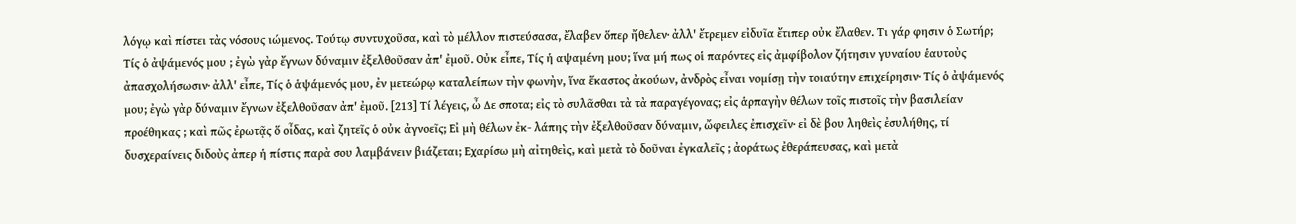λόγῳ καὶ πίστει τὰς νόσους ιώμενος. Τούτῳ συντυχοῦσα, καὶ τὸ μέλλον πιστεύσασα, ἔλαβεν ὅπερ ἤθελεν· ἀλλ' ἔτρεμεν εἰδυῖα ἔτιπερ οὐκ ἔλαθεν. Τι γάρ φησιν ὁ Σωτήρ; Τίς ὁ ἀψάμενός μου ; ἐγὼ γὰρ ἔγνων δύναμιν ἐξελθοῦσαν ἀπ' ἐμοῦ. Οὐκ εἶπε, Τίς ἡ αψαμένη μου; ἵνα μή πως οἱ παρόντες εἰς ἀμφίβολον ζήτησιν γυναίου ἑαυτοὺς ἀπασχολήσωσιν· ἀλλ' εἶπε, Τίς ὁ ἁψάμενός μου, ἐν μετεώρῳ καταλείπων τὴν φωνὴν, ἵνα ἕκαστος ἀκούων, ἀνδρὸς εἶναι νομίσῃ τὴν τοιαύτην επιχείρησιν· Τίς ὁ ἀψάμενός μου; ἐγὼ γὰρ δύναμιν ἔγνων ἐξελθοῦσαν ἀπ' ἐμοῦ. [213] Τί λέγεις, ὦ Δε σποτα; εἰς τὸ συλᾶσθαι τὰ τὰ παραγέγονας; εἰς ἁρπαγὴν θέλων τοῖς πιστοῖς τὴν βασιλείαν προέθηκας ; καὶ πῶς ἐρωτᾷς ὅ οἶδας, καὶ ζητεῖς ὁ οὐκ ἀγνοεῖς; Εἰ μὴ θέλων ἐκ- λάπης τὴν ἐξελθοῦσαν δύναμιν, ὤφειλες ἐπισχεῖν· εἰ δὲ βου ληθεὶς ἐσυλήθης, τί δυσχεραίνεις διδοὺς ἀπερ ἡ πίστις παρὰ σου λαμβάνειν βιάζεται; Εχαρίσω μὴ αἰτηθεὶς, καὶ μετὰ τὸ δοῦναι ἐγκαλεῖς ; ἀοράτως ἐθεράπευσας, καὶ μετὰ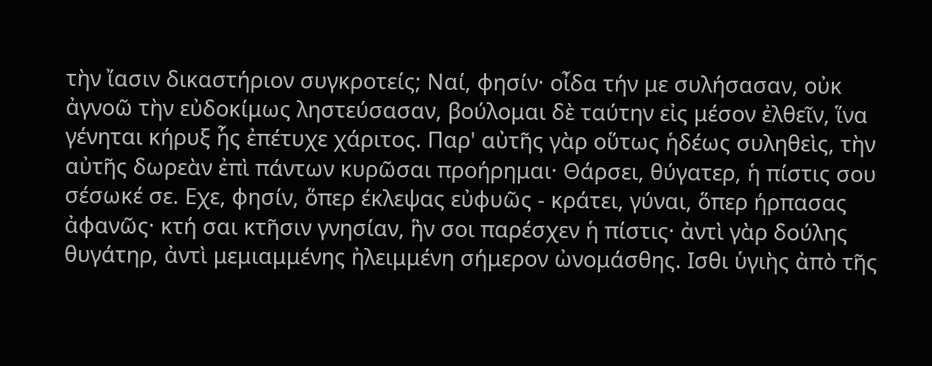τὴν ἴασιν δικαστήριον συγκροτείς; Ναί, φησίν· οἶδα τήν με συλήσασαν, οὐκ ἀγνοῶ τὴν εὐδοκίμως ληστεύσασαν, βούλομαι δὲ ταύτην εἰς μέσον ἐλθεῖν, ἵνα γένηται κήρυξ ἧς ἐπέτυχε χάριτος. Παρ' αὐτῆς γὰρ οὕτως ἡδέως συληθεὶς, τὴν αὐτῆς δωρεὰν ἐπὶ πάντων κυρῶσαι προήρημαι· Θάρσει, θύγατερ, ἡ πίστις σου σέσωκέ σε. Εχε, φησίν, ὅπερ έκλεψας εὐφυῶς - κράτει, γύναι, ὅπερ ήρπασας ἀφανῶς· κτή σαι κτῆσιν γνησίαν, ἣν σοι παρέσχεν ἡ πίστις· ἀντὶ γὰρ δούλης θυγάτηρ, ἀντὶ μεμιαμμένης ἠλειμμένη σήμερον ὠνομάσθης. Ισθι ὑγιὴς ἀπὸ τῆς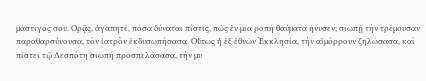μάστιγος σου. Ορᾷς, ἀγαπητέ, πόσα δύναται πίστις, πῶς ἐν μια ροπή θαύματα ήνυσεν; σιωπῇ τὴν τρέμουσαν παραθαρσύνουσα, τὸν ἰατρὸν ἐκδυσωπήσασα. Οὕτως ἡ ἐξ ἐθνῶν Ἐκκλησία, τὴν αἱμόρρουν ζηλώσασα, καὶ πίστει τῷ Δεσπότη σιωπή προσπελάσασα, τὴν μυ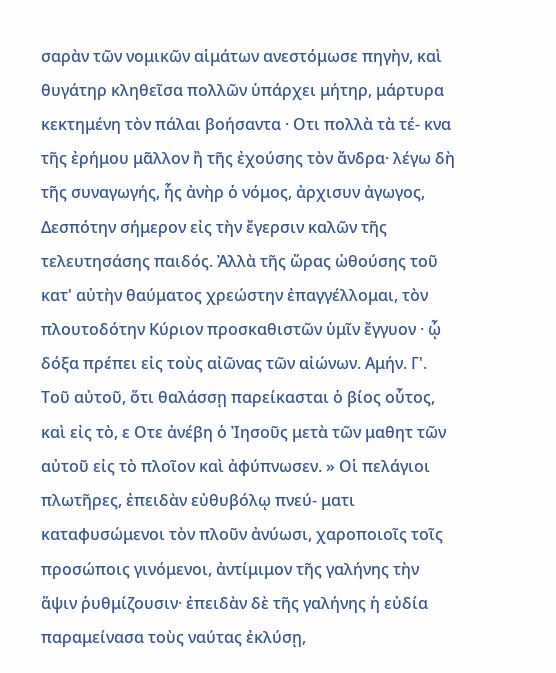σαρὰν τῶν νομικῶν αἱμάτων ανεστόμωσε πηγὴν, καὶ θυγάτηρ κληθεῖσα πολλῶν ὑπάρχει μήτηρ, μάρτυρα κεκτημένη τὸν πάλαι βοήσαντα · Οτι πολλὰ τὰ τέ- κνα τῆς ἐρήμου μᾶλλον ἢ τῆς ἐχούσης τὸν ἄνδρα· λέγω δὴ τῆς συναγωγής, ἧς ἀνὴρ ὁ νόμος, ἀρχισυν ἀγωγος, Δεσπότην σήμερον εἰς τὴν ἔγερσιν καλῶν τῆς τελευτησάσης παιδός. Ἀλλὰ τῆς ὥρας ὠθούσης τοῦ κατ' αὐτὴν θαύματος χρεώστην ἐπαγγέλλομαι, τὸν πλουτοδότην Κύριον προσκαθιστῶν ὑμῖν ἔγγυον · ᾧ δόξα πρέπει εἰς τοὺς αἰῶνας τῶν αἰώνων. Αμήν. Γ'. Τοῦ αὐτοῦ, ὅτι θαλάσσῃ παρείκασται ὁ βίος οὗτος, καὶ εἰς τὸ, ε Οτε ἀνέβη ὁ Ἰησοῦς μετὰ τῶν μαθητ τῶν αὐτοῦ εἰς τὸ πλοῖον καὶ ἀφύπνωσεν. » Οἱ πελάγιοι πλωτῆρες, ἐπειδὰν εὐθυβόλῳ πνεύ- ματι καταφυσώμενοι τὸν πλοῦν ἀνύωσι, χαροποιοῖς τοῖς προσώποις γινόμενοι, ἀντίμιμον τῆς γαλήνης τὴν ἅψιν ῥυθμίζουσιν· ἐπειδὰν δὲ τῆς γαλήνης ἡ εὐδία παραμείνασα τοὺς ναύτας ἐκλύσῃ,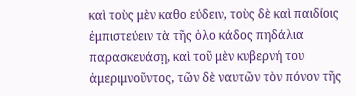καὶ τοὺς μὲν καθο εύδειν, τοὺς δὲ καὶ παιδίοις ἐμπιστεύειν τὰ τῆς ὁλο κάδος πηδάλια παρασκευάσῃ, καὶ τοῦ μὲν κυβερνή του ἀμεριμνοῦντος, τῶν δὲ ναυτῶν τὸν πόνον τῆς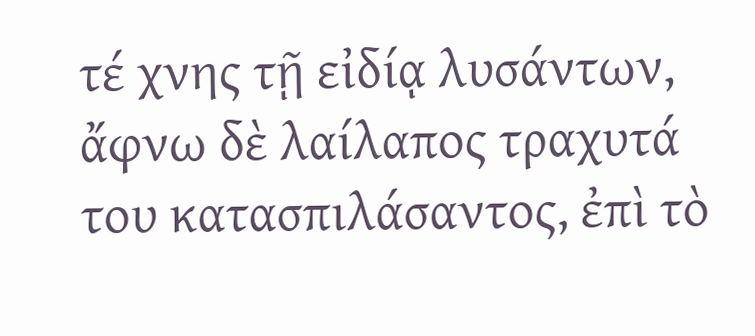τέ χνης τῇ εἰδίᾳ λυσάντων, ἄφνω δὲ λαίλαπος τραχυτά του κατασπιλάσαντος, ἐπὶ τὸ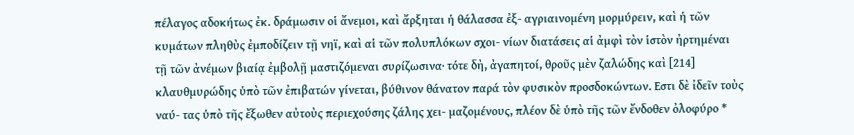πέλαγος αδοκήτως ἐκ. δράμωσιν οἱ ἄνεμοι, καὶ ἄρξηται ἡ θάλασσα ἐξ- αγριαινομένη μορμύρειν, καὶ ἡ τῶν κυμάτων πληθὺς ἐμποδίζειν τῇ νηϊ, καὶ αἱ τῶν πολυπλόκων σχοι- νίων διατάσεις αἱ ἀμφὶ τὸν ἱστὸν ἠρτημέναι τῇ τῶν ἀνέμων βιαίᾳ ἐμβολῇ μαστιζόμεναι συρίζωσινα· τότε δὴ, ἀγαπητοί, θροῦς μὲν ζαλώδης καὶ [214] κλαυθμυρώδης ὑπὸ τῶν ἐπιβατών γίνεται, βύθινον θάνατον παρά τὸν φυσικὸν προσδοκώντων. Εστι δὲ ἰδεῖν τοὺς ναύ- τας ὑπὸ τῆς ἔξωθεν αὐτοὺς περιεχούσης ζάλης χει- μαζομένους, πλέον δὲ ὑπὸ τῆς τῶν ἔνδοθεν ὀλοφύρο *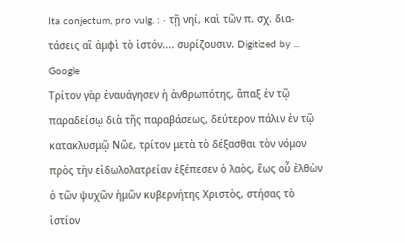Ita conjectum, pro vulg. : · τῇ νηί, καὶ τῶν π. σχ. δια- τάσεις αἳ ἀμφὶ τὸ ἱστόν.... συρίζουσιν. Digitized by ... Google
Τρίτον γὰρ ἐναυάγησεν ἡ ἀνθρωπότης, ἅπαξ ἐν τῷ παραδείσῳ διὰ τῆς παραβάσεως, δεύτερον πάλιν ἐν τῷ κατακλυσμῷ Νῶε, τρίτον μετὰ τὸ δέξασθαι τὸν νόμον πρὸς τὴν εἰδωλολατρείαν ἐξέπεσεν ὁ λαὸς, ἕως οὗ ἐλθὼν ὁ τῶν ψυχῶν ἡμῶν κυβερνήτης Χριστὸς, στήσας τὸ ἱστίον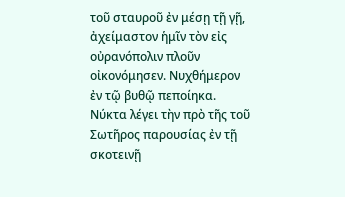τοῦ σταυροῦ ἐν μέσῃ τῇ γῇ, ἀχείμαστον ἡμῖν τὸν εἰς οὐρανόπολιν πλοῦν οἰκονόμησεν. Νυχθήμερον ἐν τῷ βυθῷ πεποίηκα. Νύκτα λέγει τὴν πρὸ τῆς τοῦ Σωτῆρος παρουσίας ἐν τῇ σκοτεινῇ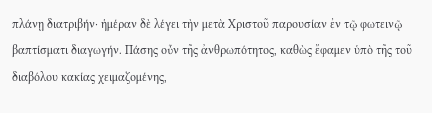πλάνῃ διατριβήν· ἡμέραν δὲ λέγει τὴν μετὰ Χριστοῦ παρουσίαν ἐν τῷ φωτεινῷ βαπτίσματι διαγωγήν. Πάσης οὖν τῆς ἀνθρωπότητος, καθὼς ἔφαμεν ὑπὸ τῆς τοῦ διαβόλου κακίας χειμαζομένης,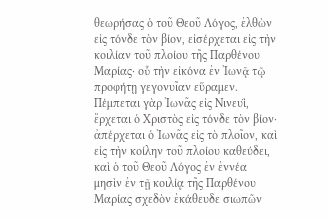θεωρήσας ὁ τοῦ Θεοῦ Λόγος, ἐλθὼν εἰς τόνδε τὸν βίον, εἰσέρχεται εἰς τὴν κοιλίαν τοῦ πλοίου τῆς Παρθένου Μαρίας· οὗ τὴν εἰκόνα ἐν Ἰωνᾷ τῷ προφήτῃ γεγονυῖαν εὕραμεν. Πέμπεται γὰρ Ἰωνᾶς εἰς Νινευὶ̈, ἔρχεται ὁ Χριστὸς εἰς τόνδε τὸν βίον· ἀπέρχεται ὁ Ἰωνᾶς εἰς τὸ πλοῖον, καὶ εἰς τὴν κοίλην τοῦ πλοίου καθεύδει, καὶ ὁ τοῦ Θεοῦ Λόγος ἐν ἐννέα μησὶν ἐν τῇ κοιλίᾳ τῆς Παρθένου Μαρίας σχεδὸν ἐκάθευδε σιωπῶν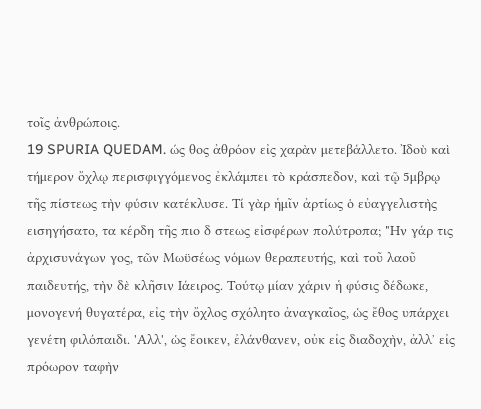τοῖς ἀνθρώποις.
19 SPURIA QUEDAM. ώς θος ἀθρόον εἰς χαρὰν μετεβάλλετο. Ἰδοὺ καὶ τήμερον ὄχλῳ περισφιγγόμενος ἐκλάμπει τὸ κράσπεδον, καὶ τῷ 5μβρῳ τῆς πίστεως τὴν φύσιν κατέκλυσε. Τί γὰρ ἡμῖν ἀρτίως ὁ εὐαγγελιστὴς εισηγήσατο, τα κέρδη τῆς πιο δ στεως εἰσφέρων πολύτροπα; "Ην γάρ τις ἀρχισυνάγων γος, τῶν Μωϋσέως νόμων θεραπευτής, καὶ τοῦ λαοῦ παιδευτής, τὴν δὲ κλῆσιν Ιάειρος. Τούτῳ μίαν χάριν ἡ φύσις δέδωκε, μονογενή θυγατέρα, εἰς τὴν ὄχλος σχόλητο ἀναγκαῖος, ὡς ἔθος υπάρχει γενέτη φιλόπαιδι. 'Αλλ', ὡς ἔοικεν, ἐλάνθανεν, οὐκ εἰς διαδοχὴν, ἀλλ᾽ εἰς πρόωρον ταφὴν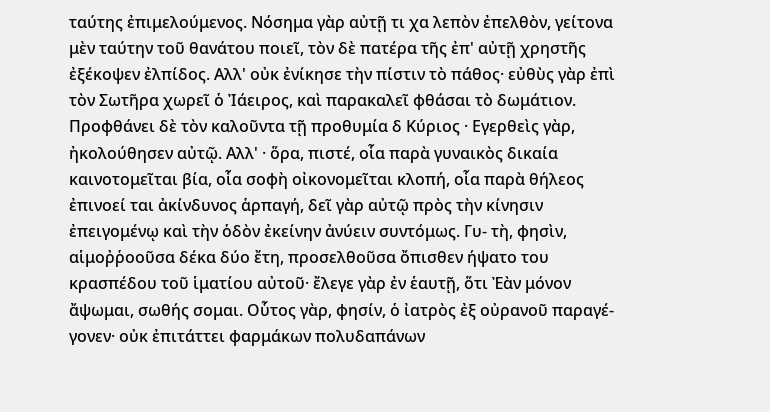ταύτης ἐπιμελούμενος. Νόσημα γὰρ αὐτῇ τι χα λεπὸν ἐπελθὸν, γείτονα μὲν ταύτην τοῦ θανάτου ποιεῖ, τὸν δὲ πατέρα τῆς ἐπ' αὐτῇ χρηστῆς ἐξέκοψεν ἐλπίδος. Αλλ' οὐκ ἐνίκησε τὴν πίστιν τὸ πάθος· εὐθὺς γὰρ ἐπὶ τὸν Σωτῆρα χωρεῖ ὁ Ἰάειρος, καὶ παρακαλεῖ φθάσαι τὸ δωμάτιον. Προφθάνει δὲ τὸν καλοῦντα τῇ προθυμία δ Κύριος · Εγερθεὶς γὰρ, ἠκολούθησεν αὐτῷ. Αλλ' · ὅρα, πιστέ, οἷα παρὰ γυναικὸς δικαία καινοτομεῖται βία, οἷα σοφὴ οἰκονομεῖται κλοπή, οἷα παρὰ θήλεος ἐπινοεί ται ἀκίνδυνος ἁρπαγή, δεῖ γὰρ αὐτῷ πρὸς τὴν κίνησιν ἐπειγομένῳ καὶ τὴν ὁδὸν ἐκείνην ἀνύειν συντόμως. Γυ- τὴ, φησὶν, αἱμοῤῥοοῦσα δέκα δύο ἔτη, προσελθοῦσα ὄπισθεν ήψατο του κρασπέδου τοῦ ἱματίου αὐτοῦ· ἔλεγε γὰρ ἐν ἑαυτῇ, ὅτι Ἐὰν μόνον ἄψωμαι, σωθής σομαι. Οὗτος γὰρ, φησίν, ὁ ἰατρὸς ἐξ οὐρανοῦ παραγέ- γονεν· οὐκ ἐπιτάττει φαρμάκων πολυδαπάνων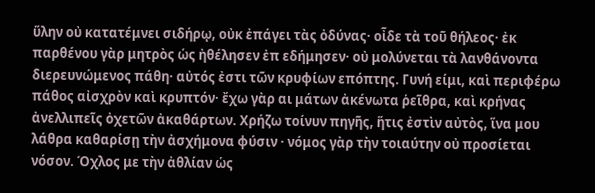ὕλην οὐ κατατέμνει σιδήρῳ, οὐκ ἐπάγει τὰς ὀδύνας· οἶδε τὰ τοῦ θήλεος· ἐκ παρθένου γὰρ μητρὸς ὡς ἠθέλησεν ἐπ εδήμησεν· οὐ μολύνεται τὰ λανθάνοντα διερευνώμενος πάθη· αὐτός ἐστι τῶν κρυφίων επόπτης. Γυνή είμι, καὶ περιφέρω πάθος αἰσχρὸν καὶ κρυπτόν· ἔχω γὰρ αι μάτων ἀκένωτα ῥεῖθρα, καὶ κρήνας ἀνελλιπεῖς ὀχετῶν ἀκαθάρτων. Χρήζω τοίνυν πηγῆς, ἥτις ἐστὶν αὐτὸς, ἵνα μου λάθρα καθαρίσῃ τὴν ἀσχήμονα φύσιν · νόμος γὰρ τὴν τοιαύτην οὐ προσίεται νόσον. Όχλος με τὴν ἀθλίαν ὡς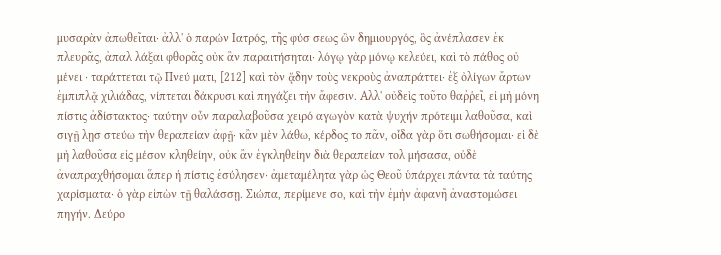μυσαρὰν ἀπωθεῖται· ἀλλ' ὁ παρών Ιατρός, τῆς φύσ σεως ὢν δημιουργός, ὃς ἀνέπλασεν ἐκ πλευρᾶς, ἀπαλ λάξαι φθορᾶς οὐκ ἂν παραιτήσηται· λόγῳ γὰρ μόνῳ κελεύει, καὶ τὸ πάθος οὐ μένει · ταράττεται τῷ Πνεύ ματι, [212] καὶ τὸν ᾄδην τοὺς νεκροὺς ἀναπράττει· ἐξ ὀλίγων ἄρτων ἐμπιπλᾷ χιλιάδας, νίπτεται δάκρυσι καὶ πηγάζει τὴν ἄφεσιν. Αλλ' οὐδεὶς τοῦτο θαῤῥεῖ, εἰ μὴ μόνη πίστις ἀδίστακτος· ταύτην οὖν παραλαβοῦσα χειρό αγωγὸν κατὰ ψυχήν πρότειμι λαθοῦσα, καὶ σιγῇ λῃσ στεύω τὴν θεραπείαν ἀφῇ· κἂν μὲν λάθω, κέρδος το πᾶν, οἶδα γὰρ ὅτι σωθήσομαι· εἰ δὲ μὴ λαθοῦσα εἰς μέσον κληθείην, οὐκ ἂν ἐγκληθείην διὰ θεραπείαν τολ μήσασα, οὐδὲ ἀναπραχθήσομαι ἅπερ ἡ πίστις ἐσύλησεν· ἀμεταμέλητα γὰρ ὡς Θεοῦ ὑπάρχει πάντα τὰ ταύτης χαρίσματα· ὁ γὰρ εἰπὼν τῇ θαλάσσῃ. Σιώπα, περίμενε σο, καὶ τὴν ἐμὴν ἀφανῆ ἀναστομώσει πηγήν. Δεύρο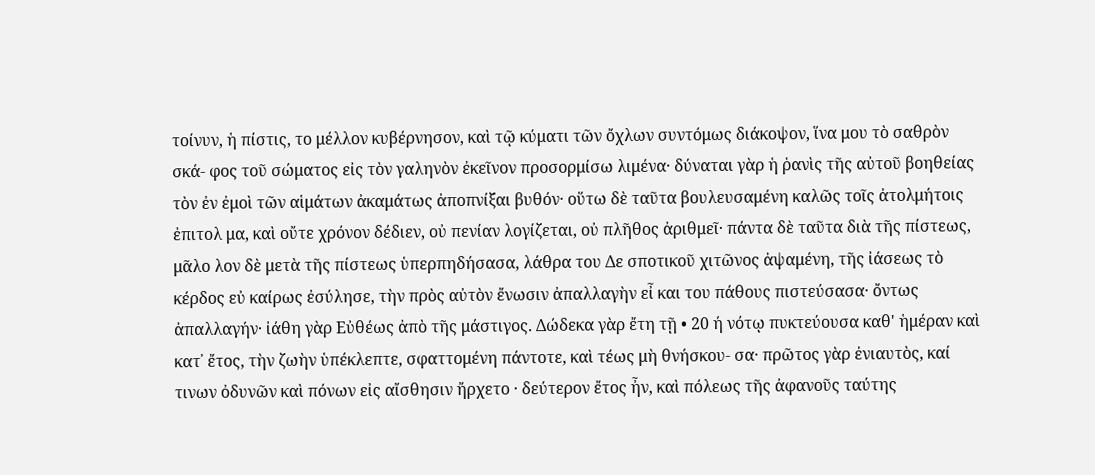τοίνυν, ἡ πίστις, το μέλλον κυβέρνησον, καὶ τῷ κύματι τῶν ὄχλων συντόμως διάκοψον, ἵνα μου τὸ σαθρὸν σκά- φος τοῦ σώματος εἰς τὸν γαληνὸν ἐκεῖνον προσορμίσω λιμένα· δύναται γὰρ ἡ ῥανὶς τῆς αὐτοῦ βοηθείας τὸν ἐν ἐμοὶ τῶν αἱμάτων ἀκαμάτως ἀποπνίξαι βυθόν· οὕτω δὲ ταῦτα βουλευσαμένη καλῶς τοῖς ἀτολμήτοις ἐπιτολ μα, καὶ οὔτε χρόνον δέδιεν, οὐ πενίαν λογίζεται, οὐ πλῆθος ἀριθμεῖ· πάντα δὲ ταῦτα διὰ τῆς πίστεως, μᾶλο λον δὲ μετὰ τῆς πίστεως ὑπερπηδήσασα, λάθρα του Δε σποτικοῦ χιτῶνος ἀψαμένη, τῆς ἰάσεως τὸ κέρδος εὐ καίρως ἐσύλησε, τὴν πρὸς αὐτὸν ἔνωσιν ἀπαλλαγὴν εἶ και του πάθους πιστεύσασα· ὄντως ἀπαλλαγήν· ἰάθη γὰρ Εὐθέως ἀπὸ τῆς μάστιγος. Δώδεκα γὰρ ἔτη τῇ • 20 ή νότῳ πυκτεύουσα καθ' ἡμέραν καὶ κατ᾽ ἔτος, τὴν ζωὴν ὑπέκλεπτε, σφαττομένη πάντοτε, καὶ τέως μὴ θνήσκου- σα· πρῶτος γὰρ ἐνιαυτὸς, καί τινων ὀδυνῶν καὶ πόνων εἰς αἴσθησιν ἤρχετο · δεύτερον ἔτος ἦν, καὶ πόλεως τῆς ἀφανοῦς ταύτης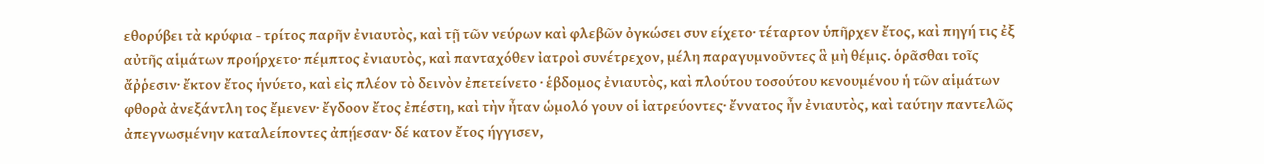εθορύβει τὰ κρύφια - τρίτος παρῆν ἐνιαυτὸς, καὶ τῇ τῶν νεύρων καὶ φλεβῶν ὀγκώσει συν είχετο· τέταρτον ὑπῆρχεν ἔτος, καὶ πηγή τις ἐξ αὐτῆς αἱμάτων προήρχετο· πέμπτος ἐνιαυτὸς, καὶ πανταχόθεν ἰατροὶ συνέτρεχον, μέλη παραγυμνοῦντες ἃ μὴ θέμις. ὁρᾶσθαι τοῖς ἄῤῥεσιν· ἔκτον ἔτος ἡνύετο, καὶ εἰς πλέον τὸ δεινὸν ἐπετείνετο · ἑβδομος ἐνιαυτὸς, καὶ πλούτου τοσούτου κενουμένου ἡ τῶν αἱμάτων φθορὰ ἀνεξάντλη τος ἔμενεν· ἔγδοον ἔτος ἐπέστη, καὶ τὴν ἦταν ὡμολό γουν οἱ ἰατρεύοντες· ἔννατος ἦν ἐνιαυτὸς, καὶ ταύτην παντελῶς ἀπεγνωσμένην καταλείποντες ἀπῄεσαν· δέ κατον ἔτος ήγγισεν,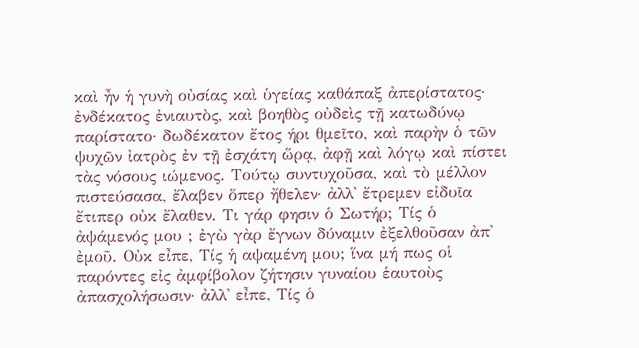καὶ ἦν ἡ γυνὴ οὐσίας καὶ ὑγείας καθάπαξ ἀπερίστατος· ἐνδέκατος ἐνιαυτὸς, καὶ βοηθὸς οὐδεὶς τῇ κατωδύνῳ παρίστατο· δωδέκατον ἔτος ήρι θμεῖτο, καὶ παρὴν ὁ τῶν ψυχῶν ἰατρὸς ἐν τῇ ἐσχάτη ὥρᾳ, ἀφῇ καὶ λόγῳ καὶ πίστει τὰς νόσους ιώμενος. Τούτῳ συντυχοῦσα, καὶ τὸ μέλλον πιστεύσασα, ἔλαβεν ὅπερ ἤθελεν· ἀλλ' ἔτρεμεν εἰδυῖα ἔτιπερ οὐκ ἔλαθεν. Τι γάρ φησιν ὁ Σωτήρ; Τίς ὁ ἀψάμενός μου ; ἐγὼ γὰρ ἔγνων δύναμιν ἐξελθοῦσαν ἀπ' ἐμοῦ. Οὐκ εἶπε, Τίς ἡ αψαμένη μου; ἵνα μή πως οἱ παρόντες εἰς ἀμφίβολον ζήτησιν γυναίου ἑαυτοὺς ἀπασχολήσωσιν· ἀλλ' εἶπε, Τίς ὁ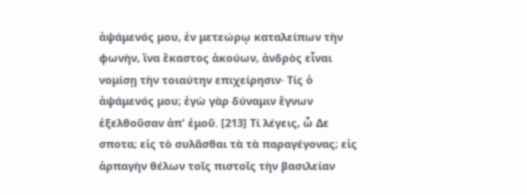ἁψάμενός μου, ἐν μετεώρῳ καταλείπων τὴν φωνὴν, ἵνα ἕκαστος ἀκούων, ἀνδρὸς εἶναι νομίσῃ τὴν τοιαύτην επιχείρησιν· Τίς ὁ ἀψάμενός μου; ἐγὼ γὰρ δύναμιν ἔγνων ἐξελθοῦσαν ἀπ' ἐμοῦ. [213] Τί λέγεις, ὦ Δε σποτα; εἰς τὸ συλᾶσθαι τὰ τὰ παραγέγονας; εἰς ἁρπαγὴν θέλων τοῖς πιστοῖς τὴν βασιλείαν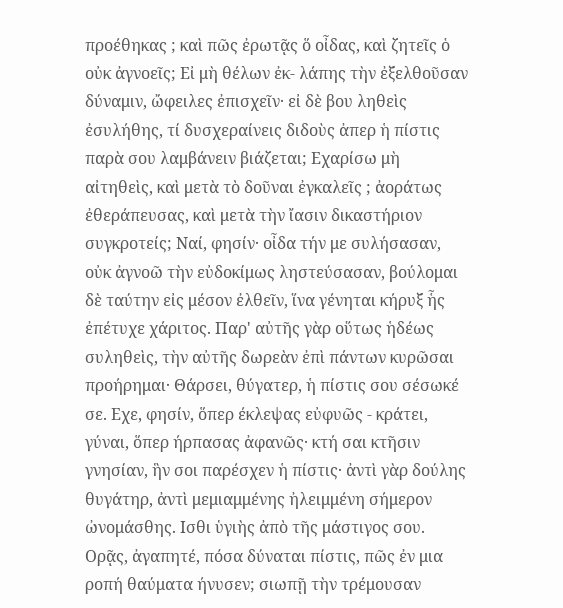προέθηκας ; καὶ πῶς ἐρωτᾷς ὅ οἶδας, καὶ ζητεῖς ὁ οὐκ ἀγνοεῖς; Εἰ μὴ θέλων ἐκ- λάπης τὴν ἐξελθοῦσαν δύναμιν, ὤφειλες ἐπισχεῖν· εἰ δὲ βου ληθεὶς ἐσυλήθης, τί δυσχεραίνεις διδοὺς ἀπερ ἡ πίστις παρὰ σου λαμβάνειν βιάζεται; Εχαρίσω μὴ αἰτηθεὶς, καὶ μετὰ τὸ δοῦναι ἐγκαλεῖς ; ἀοράτως ἐθεράπευσας, καὶ μετὰ τὴν ἴασιν δικαστήριον συγκροτείς; Ναί, φησίν· οἶδα τήν με συλήσασαν, οὐκ ἀγνοῶ τὴν εὐδοκίμως ληστεύσασαν, βούλομαι δὲ ταύτην εἰς μέσον ἐλθεῖν, ἵνα γένηται κήρυξ ἧς ἐπέτυχε χάριτος. Παρ' αὐτῆς γὰρ οὕτως ἡδέως συληθεὶς, τὴν αὐτῆς δωρεὰν ἐπὶ πάντων κυρῶσαι προήρημαι· Θάρσει, θύγατερ, ἡ πίστις σου σέσωκέ σε. Εχε, φησίν, ὅπερ έκλεψας εὐφυῶς - κράτει, γύναι, ὅπερ ήρπασας ἀφανῶς· κτή σαι κτῆσιν γνησίαν, ἣν σοι παρέσχεν ἡ πίστις· ἀντὶ γὰρ δούλης θυγάτηρ, ἀντὶ μεμιαμμένης ἠλειμμένη σήμερον ὠνομάσθης. Ισθι ὑγιὴς ἀπὸ τῆς μάστιγος σου. Ορᾷς, ἀγαπητέ, πόσα δύναται πίστις, πῶς ἐν μια ροπή θαύματα ήνυσεν; σιωπῇ τὴν τρέμουσαν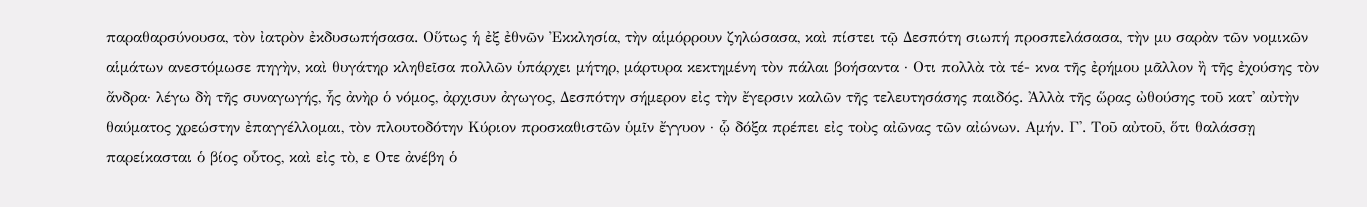παραθαρσύνουσα, τὸν ἰατρὸν ἐκδυσωπήσασα. Οὕτως ἡ ἐξ ἐθνῶν Ἐκκλησία, τὴν αἱμόρρουν ζηλώσασα, καὶ πίστει τῷ Δεσπότη σιωπή προσπελάσασα, τὴν μυ σαρὰν τῶν νομικῶν αἱμάτων ανεστόμωσε πηγὴν, καὶ θυγάτηρ κληθεῖσα πολλῶν ὑπάρχει μήτηρ, μάρτυρα κεκτημένη τὸν πάλαι βοήσαντα · Οτι πολλὰ τὰ τέ- κνα τῆς ἐρήμου μᾶλλον ἢ τῆς ἐχούσης τὸν ἄνδρα· λέγω δὴ τῆς συναγωγής, ἧς ἀνὴρ ὁ νόμος, ἀρχισυν ἀγωγος, Δεσπότην σήμερον εἰς τὴν ἔγερσιν καλῶν τῆς τελευτησάσης παιδός. Ἀλλὰ τῆς ὥρας ὠθούσης τοῦ κατ' αὐτὴν θαύματος χρεώστην ἐπαγγέλλομαι, τὸν πλουτοδότην Κύριον προσκαθιστῶν ὑμῖν ἔγγυον · ᾧ δόξα πρέπει εἰς τοὺς αἰῶνας τῶν αἰώνων. Αμήν. Γ'. Τοῦ αὐτοῦ, ὅτι θαλάσσῃ παρείκασται ὁ βίος οὗτος, καὶ εἰς τὸ, ε Οτε ἀνέβη ὁ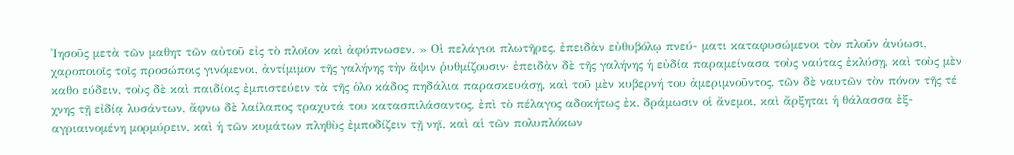Ἰησοῦς μετὰ τῶν μαθητ τῶν αὐτοῦ εἰς τὸ πλοῖον καὶ ἀφύπνωσεν. » Οἱ πελάγιοι πλωτῆρες, ἐπειδὰν εὐθυβόλῳ πνεύ- ματι καταφυσώμενοι τὸν πλοῦν ἀνύωσι, χαροποιοῖς τοῖς προσώποις γινόμενοι, ἀντίμιμον τῆς γαλήνης τὴν ἅψιν ῥυθμίζουσιν· ἐπειδὰν δὲ τῆς γαλήνης ἡ εὐδία παραμείνασα τοὺς ναύτας ἐκλύσῃ, καὶ τοὺς μὲν καθο εύδειν, τοὺς δὲ καὶ παιδίοις ἐμπιστεύειν τὰ τῆς ὁλο κάδος πηδάλια παρασκευάσῃ, καὶ τοῦ μὲν κυβερνή του ἀμεριμνοῦντος, τῶν δὲ ναυτῶν τὸν πόνον τῆς τέ χνης τῇ εἰδίᾳ λυσάντων, ἄφνω δὲ λαίλαπος τραχυτά του κατασπιλάσαντος, ἐπὶ τὸ πέλαγος αδοκήτως ἐκ. δράμωσιν οἱ ἄνεμοι, καὶ ἄρξηται ἡ θάλασσα ἐξ- αγριαινομένη μορμύρειν, καὶ ἡ τῶν κυμάτων πληθὺς ἐμποδίζειν τῇ νηϊ, καὶ αἱ τῶν πολυπλόκων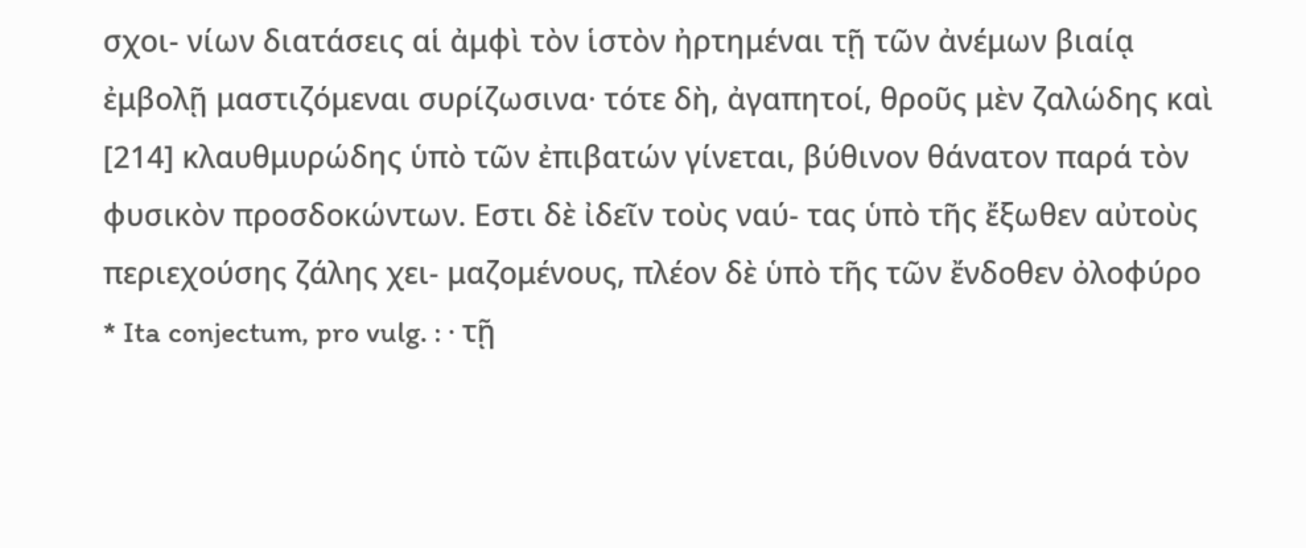σχοι- νίων διατάσεις αἱ ἀμφὶ τὸν ἱστὸν ἠρτημέναι τῇ τῶν ἀνέμων βιαίᾳ ἐμβολῇ μαστιζόμεναι συρίζωσινα· τότε δὴ, ἀγαπητοί, θροῦς μὲν ζαλώδης καὶ [214] κλαυθμυρώδης ὑπὸ τῶν ἐπιβατών γίνεται, βύθινον θάνατον παρά τὸν φυσικὸν προσδοκώντων. Εστι δὲ ἰδεῖν τοὺς ναύ- τας ὑπὸ τῆς ἔξωθεν αὐτοὺς περιεχούσης ζάλης χει- μαζομένους, πλέον δὲ ὑπὸ τῆς τῶν ἔνδοθεν ὀλοφύρο * Ita conjectum, pro vulg. : · τῇ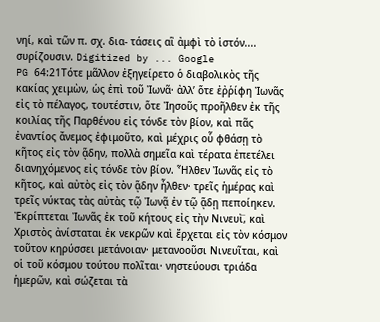νηί, καὶ τῶν π. σχ. δια- τάσεις αἳ ἀμφὶ τὸ ἱστόν.... συρίζουσιν. Digitized by ... Google
PG 64:21Τότε μᾶλλον ἐξηγείρετο ὁ διαβολικὸς τῆς κακίας χειμὼν, ὡς ἐπὶ τοῦ Ἰωνᾶ· ἀλλ’ ὅτε ἐῤῥίφη Ἰωνᾶς εἰς τὸ πέλαγος, τουτέστιν, ὅτε Ἰησοῦς προῆλθεν ἐκ τῆς κοιλίας τῆς Παρθένου εἰς τόνδε τὸν βίον, καὶ πᾶς ἐναντίος ἄνεμος ἐφιμοῦτο, καὶ μέχρις οὗ φθάσῃ τὸ κῆτος εἰς τὸν ᾅδην, πολλὰ σημεῖα καὶ τέρατα ἐπετέλει διανηχόμενος εἰς τόνδε τὸν βίον. Ἦλθεν Ἰωνᾶς εἰς τὸ κῆτος, καὶ αὐτὸς εἰς τὸν ᾅδην ἦλθεν· τρεῖς ἡμέρας καὶ τρεῖς νύκτας τὰς αὐτὰς τῷ Ἰωνᾷ ἐν τῷ ᾅδῃ πεποίηκεν. Ἐκρίπτεται Ἰωνᾶς ἐκ τοῦ κήτους εἰς τὴν Νινευὶ̈, καὶ Χριστὸς ἀνίσταται ἐκ νεκρῶν καὶ ἔρχεται εἰς τὸν κόσμον τοῦτον κηρύσσει μετάνοιαν· μετανοοῦσι Νινευῖται, καὶ οἱ τοῦ κόσμου τούτου πολῖται· νηστεύουσι τριάδα ἡμερῶν, καὶ σώζεται τὰ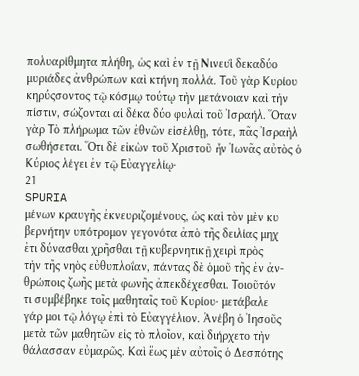πολυαρίθμητα πλήθη, ὡς καὶ ἐν τῇ Νινευὶ̈ δεκαδύο μυριάδες ἀνθρώπων καὶ κτήνη πολλά. Τοῦ γὰρ Κυρίου κηρύςσοντος τῷ κόσμῳ τούτῳ τὴν μετάνοιαν καὶ τὴν πίστιν, σώζονται αἱ δέκα δύο φυλαὶ τοῦ Ἰσραήλ. Ὅταν γὰρ Τὸ πλήρωμα τῶν ἐθνῶν εἰσέλθῃ, τότε, πᾶς Ἰσραὴλ σωθήσεται. Ὅτι δὲ εἰκὼν τοῦ Χριστοῦ ἦν Ἰωνᾶς αὐτὸς ὁ Κύριος λέγει ἐν τῷ Εὐαγγελίῳ·
21
SPURIA
μένων κραυγῆς ἐκνευριζομένους, ὡς καὶ τὸν μὲν κυ
βερνήτην υπότρομον γεγονότα ἀπὸ τῆς δειλίας μηχ
ἐτι δύνασθαι χρῆσθαι τῇ κυβερνητικῇ χειρὶ πρὸς
τὴν τῆς νηὸς εὐθυπλοΐαν, πάντας δὲ ὁμοῦ τῆς ἐν ἀν-
θρώποις ζωῆς μετὰ φωνῆς ἀπεκδέχεσθαι. Τοιοῦτόν
τι συμβέβηκε τοῖς μαθηταῖς τοῦ Κυρίου· μετάβαλε
γάρ μοι τῷ λόγῳ ἐπὶ τὸ Εὐαγγέλιον. Ἀνέβη ὁ Ἰησοῦς
μετὰ τῶν μαθητῶν εἰς τὸ πλοῖον, καὶ διήρχετο τὴν
θάλασσαν εὐμαρῶς. Καὶ ἕως μὲν αὐτοῖς ὁ Δεσπότης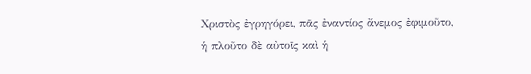Χριστὸς ἐγρηγόρει, πᾶς ἐναντίος ἄνεμος ἐφιμοῦτο,
ἡ πλοῦτο δὲ αὐτοῖς καὶ ἡ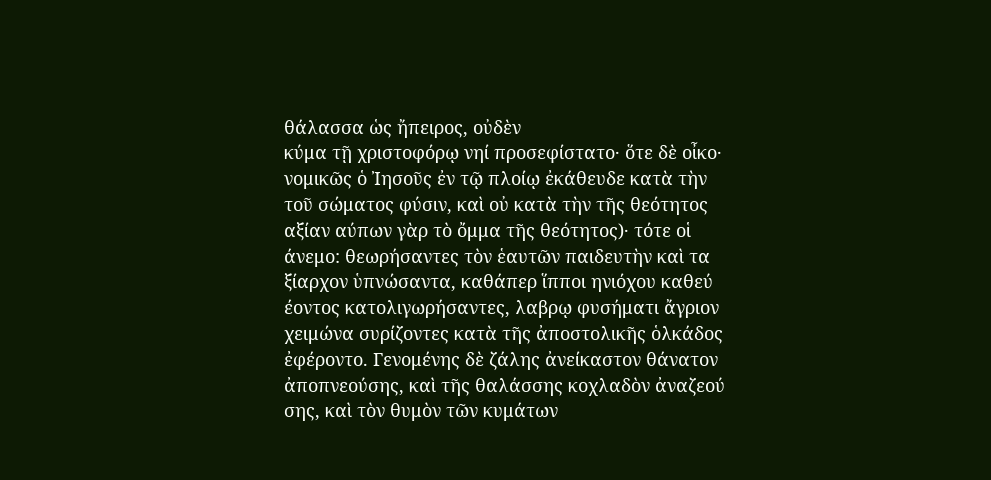θάλασσα ὡς ἤπειρος, οὐδὲν
κύμα τῇ χριστοφόρῳ νηί προσεφίστατο· ὅτε δὲ οἶκο·
νομικῶς ὁ Ἰησοῦς ἐν τῷ πλοίῳ ἐκάθευδε κατὰ τὴν
τοῦ σώματος φύσιν, καὶ οὐ κατὰ τὴν τῆς θεότητος
αξίαν αύπων γὰρ τὸ ὄμμα τῆς θεότητος)· τότε οἱ
άνεμο: θεωρήσαντες τὸν ἑαυτῶν παιδευτὴν καὶ τα
ξίαρχον ὑπνώσαντα, καθάπερ ἵπποι ηνιόχου καθεύ
έοντος κατολιγωρήσαντες, λαβρῳ φυσήματι ἄγριον
χειμώνα συρίζοντες κατὰ τῆς ἀποστολικῆς ὁλκάδος
ἐφέροντο. Γενομένης δὲ ζάλης ἀνείκαστον θάνατον
ἀποπνεούσης, καὶ τῆς θαλάσσης κοχλαδὸν ἀναζεού
σης, καὶ τὸν θυμὸν τῶν κυμάτων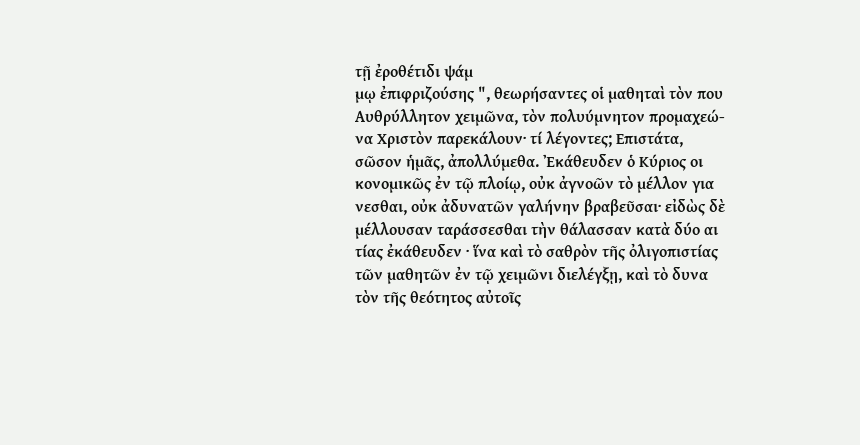τῇ ἐροθέτιδι ψάμ
μῳ ἐπιφριζούσης ", θεωρήσαντες οἱ μαθηταὶ τὸν που
Αυθρύλλητον χειμῶνα, τὸν πολυύμνητον προμαχεώ-
να Χριστὸν παρεκάλουν· τί λέγοντες; Επιστάτα,
σῶσον ἡμᾶς, ἀπολλύμεθα. Ἐκάθευδεν ὁ Κύριος οι
κονομικῶς ἐν τῷ πλοίῳ, οὐκ ἀγνοῶν τὸ μέλλον για
νεσθαι, οὐκ ἀδυνατῶν γαλήνην βραβεῦσαι· εἰδὼς δὲ
μέλλουσαν ταράσσεσθαι τὴν θάλασσαν κατὰ δύο αι
τίας ἐκάθευδεν · ἵνα καὶ τὸ σαθρὸν τῆς ὀλιγοπιστίας
τῶν μαθητῶν ἐν τῷ χειμῶνι διελέγξῃ, καὶ τὸ δυνα
τὸν τῆς θεότητος αὐτοῖς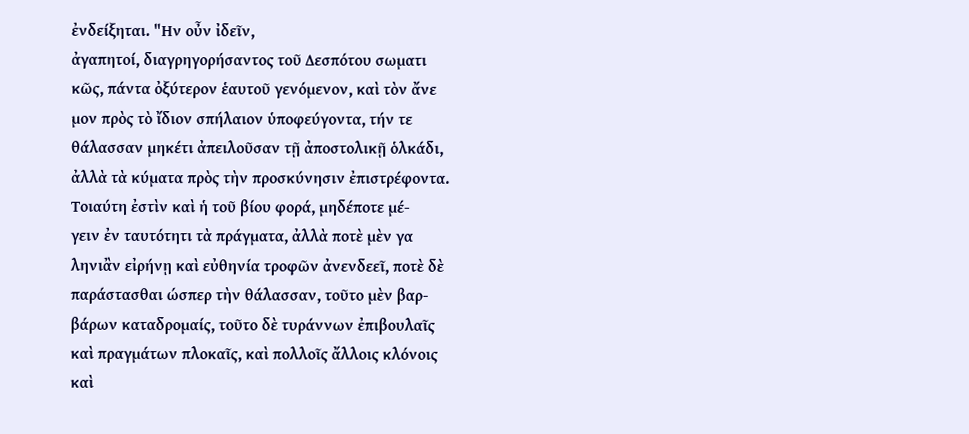ἐνδείξηται. "Ην οὖν ἰδεῖν,
ἀγαπητοί, διαγρηγορήσαντος τοῦ Δεσπότου σωματι
κῶς, πάντα ὀξύτερον ἑαυτοῦ γενόμενον, καὶ τὸν ἄνε
μον πρὸς τὸ ἴδιον σπήλαιον ὑποφεύγοντα, τήν τε
θάλασσαν μηκέτι ἀπειλοῦσαν τῇ ἀποστολικῇ ὁλκάδι,
ἀλλὰ τὰ κύματα πρὸς τὴν προσκύνησιν ἐπιστρέφοντα.
Τοιαύτη ἐστὶν καὶ ἡ τοῦ βίου φορά, μηδέποτε μέ-
γειν ἐν ταυτότητι τὰ πράγματα, ἀλλὰ ποτὲ μὲν γα
ληνιἂν εἰρήνῃ καὶ εὐθηνία τροφῶν ἀνενδεεῖ, ποτὲ δὲ
παράστασθαι ώσπερ τὴν θάλασσαν, τοῦτο μὲν βαρ-
βάρων καταδρομαίς, τοῦτο δὲ τυράννων ἐπιβουλαῖς
καὶ πραγμάτων πλοκαῖς, καὶ πολλοῖς ἄλλοις κλόνοις
καὶ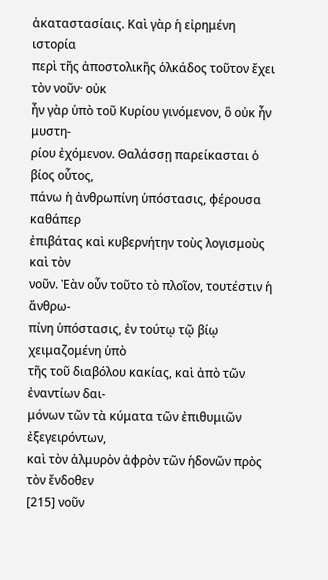ἀκαταστασίαις. Καὶ γὰρ ἡ εἰρημένη ιστορία
περὶ τῆς ἀποστολικῆς ὁλκάδος τοῦτον ἔχει τὸν νοῦν· οὐκ
ἦν γὰρ ὑπὸ τοῦ Κυρίου γινόμενον, ὃ οὐκ ἦν μυστη-
ρίου ἐχόμενον. Θαλάσσῃ παρείκασται ὁ βίος οὗτος,
πάνω ἡ ἀνθρωπίνη ὑπόστασις, φέρουσα καθάπερ
ἐπιβάτας καὶ κυβερνήτην τοὺς λογισμοὺς καὶ τὸν
νοῦν. Ἐὰν οὖν τοῦτο τὸ πλοῖον, τουτέστιν ἡ ἄνθρω-
πίνη ὑπόστασις, ἐν τούτῳ τῷ βίῳ χειμαζομένη ὑπὸ
τῆς τοῦ διαβόλου κακίας, καὶ ἀπὸ τῶν ἐναντίων δαι-
μόνων τῶν τὰ κύματα τῶν ἐπιθυμιῶν ἐξεγειρόντων,
καὶ τὸν ἀλμυρὸν ἀφρὸν τῶν ἡδονῶν πρὸς τὸν ἔνδοθεν
[215] νοῦν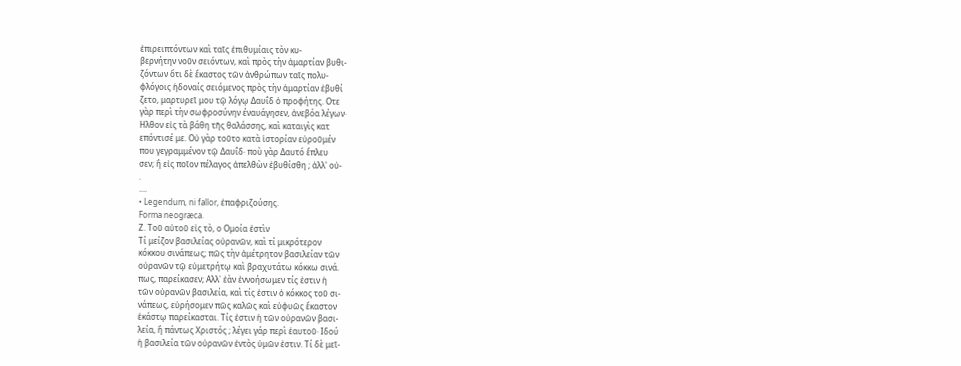ἐπιρειπτόντων καὶ ταῖς ἐπιθυμίαις τὸν κυ-
βερνήτην νοῦν σειόντων, καὶ πρὸς τὴν ἁμαρτίαν βυθι-
ζόντων ὅτι δὲ ἔκαστος τῶν ἀνθρώπων ταῖς πολυ-
φλόγοις ἡδοναίς σειόμενος πρὸς τὴν ἁμαρτίαν ἐβυθί
ζετο, μαρτυρεῖ μου τῷ λόγῳ Δαυΐδ ὁ προφήτης. Οτε
γὰρ περὶ τὴν σωφροσύνην έναυάγησεν, ἀνεβόα λέγων·
Ηλθον εἰς τὰ βάθη τῆς θαλάσσης, καὶ καταιγὶς κατ
επόντισέ με. Οὐ γὰρ τοῦτο κατὰ ἱστορίαν εὑροῦμέν
που γεγραμμένον τῷ Δαυΐδ· ποὺ γὰρ Δαυτό ἔπλευ
σεν; ἢ εἰς ποῖον πέλαγος ἀπελθὼν ἐβυθίσθη ; ἀλλ' οὐ-
.
....
• Legendum, ni fallor, ἐπαφριζούσης.
Forma neogræca.
Ζ. Τοῦ αὐτοῦ εἰς τὸ, ο Ομοία ἐστὶν
Τί μείζον βασιλείας οὐρανῶν, καὶ τί μικρότερον
κόκκου σινάπεως; πῶς τὴν ἀμέτρητον βασιλείαν τῶν
οὐρανῶν τῷ εὐμετρήτῳ καὶ βραχυτάτω κόκκω σινά.
πως, παρείκασεν; Αλλ᾽ ἐὰν ἐννοήσωμεν τίς ἐστιν ἡ
τῶν οὐρανῶν βασιλεία, καὶ τίς ἐστιν ὁ κόκκος τοῦ σι-
νάπεως, εὑρήσομεν πῶς καλῶς καὶ εὐφυῶς ἔκαστον
ἑκάστῳ παρείκασται. Τίς ἐστιν ἡ τῶν οὐρανῶν βασι-
λεία, ἢ πάντως Χριστός ; λέγει γάρ περὶ ἑαυτοῦ· Ιδού
ἡ βασιλεία τῶν οὐρανῶν ἐντὸς ὑμῶν ἐστιν. Τί δὲ μεῖ-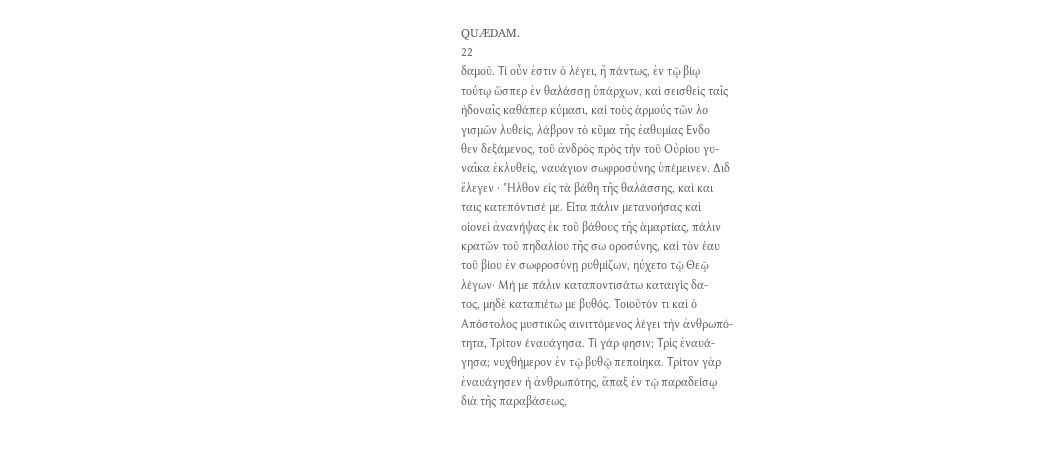QUÆDAM.
22
δαμοῦ. Τί οὖν ἐστιν ὁ λέγει, ἢ πάντως, ἐν τῷ βίῳ
τούτῳ ὥσπερ ἐν θαλάσσῃ ὑπάρχων, καὶ σεισθεὶς ταῖς
ἡδοναῖς καθάπερ κύμασι, καὶ τοὺς ἁρμούς τῶν λο
γισμῶν λυθείς, λάβρον τὸ κῦμα τῆς ἐαθυμίας Ενδο
θεν δεξάμενος, τοῦ ἀνδρὸς πρὸς τὴν τοῦ Οὐρίου γυ-
ναῖκα ἐκλυθείς, ναυάγιον σωφροσύνης ὑπέμεινεν. Διδ
ἔλεγεν · "Ηλθον εἰς τὰ βάθη τῆς θαλάσσης, καὶ και
ταις κατεπόντισέ με. Εἶτα πάλιν μετανοήσας καὶ
οἱονεὶ ἀνανήψας ἐκ τοῦ βάθους τῆς ἁμαρτίας, πάλιν
κρατῶν τοῦ πηδαλίου τῆς σω οροσύνης, καὶ τὸν ἑαυ
τοῦ βίου ἐν σωφροσύνῃ ρυθμίζων, ηύχετο τῷ Θεῷ
λέγων· Μή με πάλιν καταποντισάτω καταιγὶς δα-
τος, μηδὲ καταπιέτω με βυθός. Τοιοῦτόν τι καὶ ὁ
Απόστολος μυστικῶς αινιττόμενος λέγει τὴν ἀνθρωπό-
τητα, Τρίτον έναυάγησα. Τί γάρ φησιν; Τρὶς ἐναυά-
γησα; νυχθήμερον ἐν τῷ βυθῷ πεποίηκα. Τρίτον γὰρ
ἐναυάγησεν ἡ ἀνθρωπότης, ἅπαξ ἐν τῷ παραδείσῳ
διὰ τῆς παραβάσεως,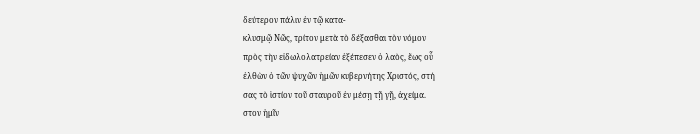δεύτερον πάλιν ἐν τῷ κατα-
κλυσμῷ Νῶς, τρίτον μετὰ τὸ δέξασθαι τὸν νόμον
πρὸς τὴν εἰδωλολατρείαν ἐξέπεσεν ὁ λαὸς, ἕως οὗ
ἐλθὼν ὁ τῶν ψυχῶν ἡμῶν κυβερνήτης Χριστός, στή
σας τὸ ἱστίον τοῦ σταυροῦ ἐν μέσῃ τῇ γῇ, ἀχείμα.
στον ἡμῖν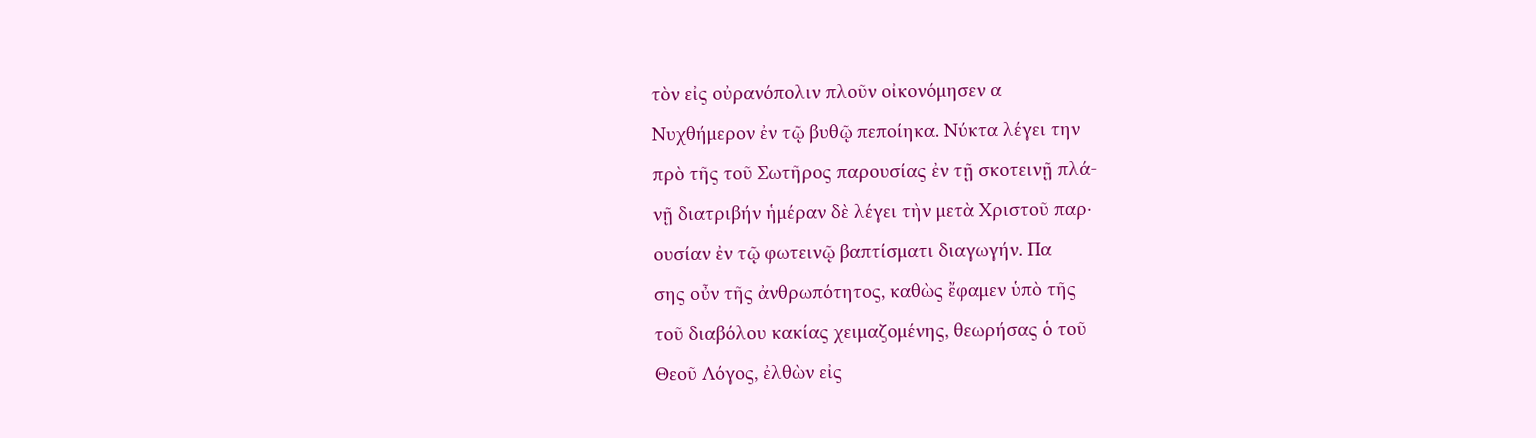τὸν εἰς οὐρανόπολιν πλοῦν οἰκονόμησεν α
Νυχθήμερον ἐν τῷ βυθῷ πεποίηκα. Νύκτα λέγει την
πρὸ τῆς τοῦ Σωτῆρος παρουσίας ἐν τῇ σκοτεινῇ πλά-
νῇ διατριβήν ἡμέραν δὲ λέγει τὴν μετὰ Χριστοῦ παρ·
ουσίαν ἐν τῷ φωτεινῷ βαπτίσματι διαγωγήν. Πα
σης οὖν τῆς ἀνθρωπότητος, καθὼς ἔφαμεν ὑπὸ τῆς
τοῦ διαβόλου κακίας χειμαζομένης, θεωρήσας ὁ τοῦ
Θεοῦ Λόγος, ἐλθὼν εἰς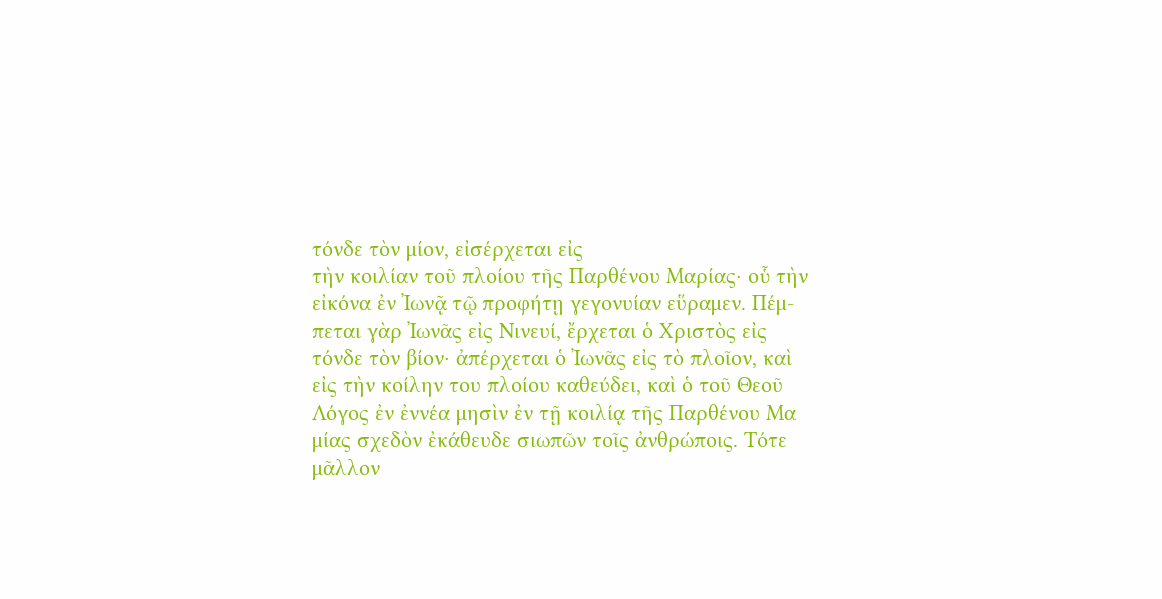τόνδε τὸν μίον, εἰσέρχεται εἰς
τὴν κοιλίαν τοῦ πλοίου τῆς Παρθένου Μαρίας· οὗ τὴν
εἰκόνα ἐν Ἰωνᾷ τῷ προφήτῃ γεγονυίαν εὕραμεν. Πέμ-
πεται γὰρ Ἰωνᾶς εἰς Νινευί, ἔρχεται ὁ Χριστὸς εἰς
τόνδε τὸν βίον· ἀπέρχεται ὁ Ἰωνᾶς εἰς τὸ πλοῖον, καὶ
εἰς τὴν κοίλην του πλοίου καθεύδει, καὶ ὁ τοῦ Θεοῦ
Λόγος ἐν ἐννέα μησὶν ἐν τῇ κοιλίᾳ τῆς Παρθένου Μα
μίας σχεδὸν ἐκάθευδε σιωπῶν τοῖς ἀνθρώποις. Τότε
μᾶλλον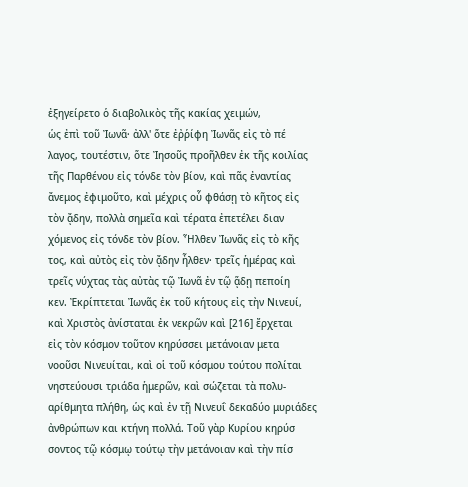ἐξηγείρετο ὁ διαβολικὸς τῆς κακίας χειμών,
ὡς ἐπὶ τοῦ Ἰωνᾶ· ἀλλ' ὅτε ἐῤῥίφη Ἰωνᾶς εἰς τὸ πέ
λαγος, τουτέστιν, ὅτε Ἰησοῦς προῆλθεν ἐκ τῆς κοιλίας
τῆς Παρθένου εἰς τόνδε τὸν βίον, καὶ πᾶς ἐναντίας
ἄνεμος ἐφιμοῦτο, καὶ μέχρις οὗ φθάσῃ τὸ κῆτος εἰς
τὸν ᾄδην, πολλὰ σημεῖα καὶ τέρατα ἐπετέλει διαν
χόμενος εἰς τόνδε τὸν βίον. Ἦλθεν Ἰωνᾶς εἰς τὸ κῆς
τος, καὶ αὐτὸς εἰς τὸν ᾄδην ἦλθεν· τρεῖς ἡμέρας καὶ
τρεῖς νύχτας τὰς αὐτὰς τῷ Ἰωνᾶ ἐν τῷ ᾅδῃ πεποίη
κεν. Ἐκρίπτεται Ἰωνᾶς ἐκ τοῦ κήτους εἰς τὴν Νινευί,
καὶ Χριστὸς ἀνίσταται ἐκ νεκρῶν καὶ [216] ἔρχεται
εἰς τὸν κόσμον τοῦτον κηρύσσει μετάνοιαν μετα
νοοῦσι Νινευίται, καὶ οἱ τοῦ κόσμου τούτου πολίται
νηστεύουσι τριάδα ἡμερῶν, καὶ σώζεται τὰ πολυ-
αρίθμητα πλήθη, ὡς καὶ ἐν τῇ Νινευΐ δεκαδύο μυριάδες
ἀνθρώπων και κτήνη πολλά. Τοῦ γὰρ Κυρίου κηρύσ
σοντος τῷ κόσμῳ τούτῳ τὴν μετάνοιαν καὶ τὴν πίσ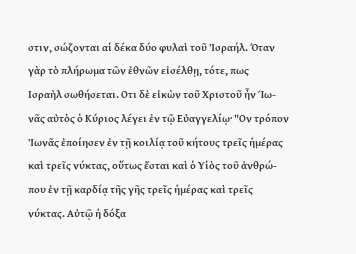στιν, σώζονται αἱ δέκα δύο φυλαὶ τοῦ Ἰσραήλ. Όταν
γὰρ τὸ πλήρωμα τῶν ἐθνῶν εἰσέλθῃ, τότε, πως
Ισραὴλ σωθήσεται. Οτι δὲ εἰκὼν τοῦ Χριστοῦ ἦν Ίω-
νᾶς αὐτὸς ὁ Κύριος λέγει ἐν τῷ Εὐαγγελίῳ· "Ον τρόπον
Ἰωνᾶς ἐποίησεν ἐν τῇ κοιλίᾳ τοῦ κήτους τρεῖς ἡμέρας
καὶ τρεῖς νύκτας, οὕτως ἔσται καὶ ὁ Υἱὸς τοῦ ἀνθρώ-
που ἐν τῇ καρδίᾳ τῆς γῆς τρεῖς ἡμέρας καὶ τρεῖς
νύκτας. Αὐτῷ ἡ δόξα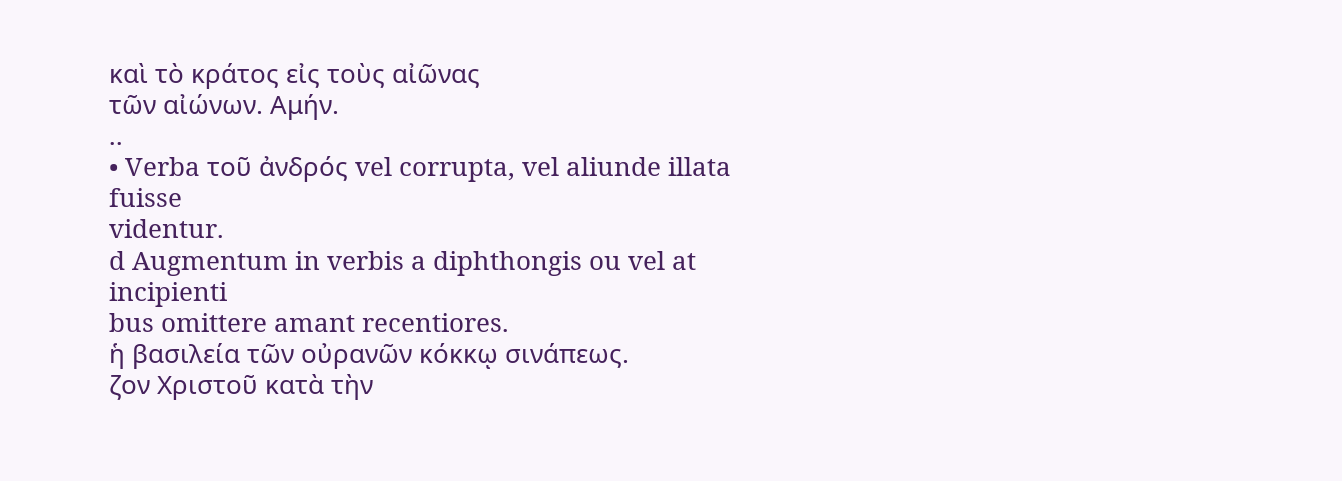καὶ τὸ κράτος εἰς τοὺς αἰῶνας
τῶν αἰώνων. Αμήν.
..
• Verba τοῦ ἀνδρός vel corrupta, vel aliunde illata fuisse
videntur.
d Augmentum in verbis a diphthongis ou vel at incipienti
bus omittere amant recentiores.
ἡ βασιλεία τῶν οὐρανῶν κόκκῳ σινάπεως.
ζον Χριστοῦ κατὰ τὴν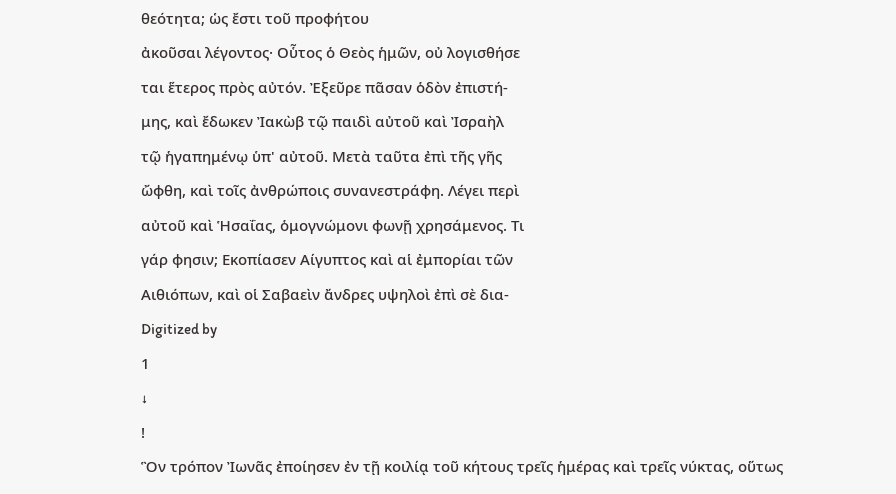θεότητα; ὡς ἔστι τοῦ προφήτου
ἀκοῦσαι λέγοντος· Οὗτος ὁ Θεὸς ἡμῶν, οὐ λογισθήσε
ται ἕτερος πρὸς αὐτόν. Ἐξεῦρε πᾶσαν ὁδὸν ἐπιστή-
μης, καὶ ἔδωκεν Ἰακὼβ τῷ παιδὶ αὐτοῦ καὶ Ἰσραὴλ
τῷ ἡγαπημένῳ ὑπ' αὐτοῦ. Μετὰ ταῦτα ἐπὶ τῆς γῆς
ὤφθη, καὶ τοῖς ἀνθρώποις συνανεστράφη. Λέγει περὶ
αὐτοῦ καὶ Ἡσαΐας, ὁμογνώμονι φωνῇ χρησάμενος. Τι
γάρ φησιν; Εκοπίασεν Αίγυπτος καὶ αἱ ἐμπορίαι τῶν
Αιθιόπων, καὶ οἱ Σαβαεὶν ἄνδρες υψηλοὶ ἐπὶ σὲ δια-
Digitized by
1
↓
!
Ὃν τρόπον Ἰωνᾶς ἐποίησεν ἐν τῇ κοιλίᾳ τοῦ κήτους τρεῖς ἡμέρας καὶ τρεῖς νύκτας, οὕτως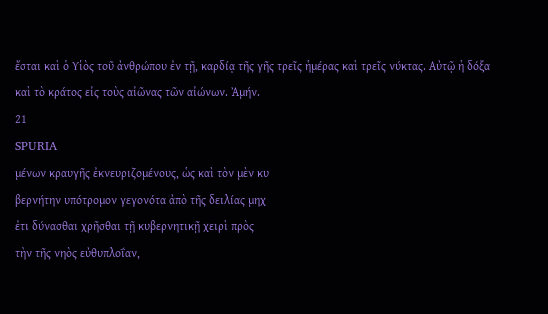ἔσται καὶ ὁ Υἱὸς τοῦ ἀνθρώπου ἐν τῇ, καρδίᾳ τῆς γῆς τρεῖς ἡμέρας καὶ τρεῖς νύκτας. Αὐτῷ ἡ δόξα καὶ τὸ κράτος εἰς τοὺς αἰῶνας τῶν αἰώνων. Ἀμήν.
21
SPURIA
μένων κραυγῆς ἐκνευριζομένους, ὡς καὶ τὸν μὲν κυ
βερνήτην υπότρομον γεγονότα ἀπὸ τῆς δειλίας μηχ
ἐτι δύνασθαι χρῆσθαι τῇ κυβερνητικῇ χειρὶ πρὸς
τὴν τῆς νηὸς εὐθυπλοΐαν,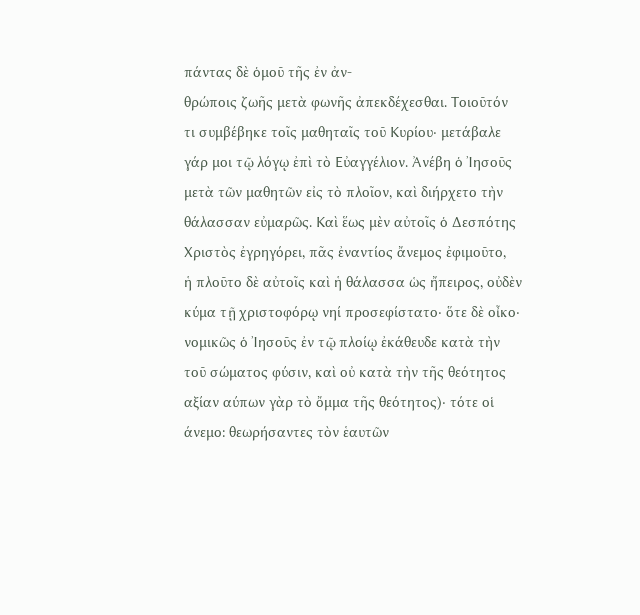πάντας δὲ ὁμοῦ τῆς ἐν ἀν-
θρώποις ζωῆς μετὰ φωνῆς ἀπεκδέχεσθαι. Τοιοῦτόν
τι συμβέβηκε τοῖς μαθηταῖς τοῦ Κυρίου· μετάβαλε
γάρ μοι τῷ λόγῳ ἐπὶ τὸ Εὐαγγέλιον. Ἀνέβη ὁ Ἰησοῦς
μετὰ τῶν μαθητῶν εἰς τὸ πλοῖον, καὶ διήρχετο τὴν
θάλασσαν εὐμαρῶς. Καὶ ἕως μὲν αὐτοῖς ὁ Δεσπότης
Χριστὸς ἐγρηγόρει, πᾶς ἐναντίος ἄνεμος ἐφιμοῦτο,
ἡ πλοῦτο δὲ αὐτοῖς καὶ ἡ θάλασσα ὡς ἤπειρος, οὐδὲν
κύμα τῇ χριστοφόρῳ νηί προσεφίστατο· ὅτε δὲ οἶκο·
νομικῶς ὁ Ἰησοῦς ἐν τῷ πλοίῳ ἐκάθευδε κατὰ τὴν
τοῦ σώματος φύσιν, καὶ οὐ κατὰ τὴν τῆς θεότητος
αξίαν αύπων γὰρ τὸ ὄμμα τῆς θεότητος)· τότε οἱ
άνεμο: θεωρήσαντες τὸν ἑαυτῶν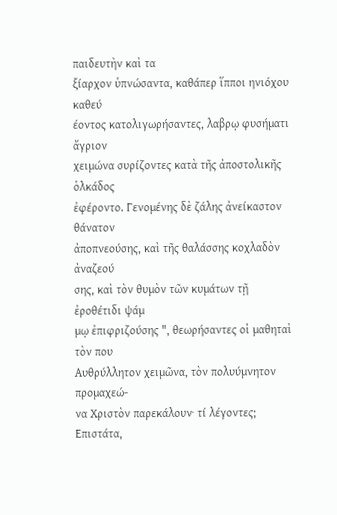παιδευτὴν καὶ τα
ξίαρχον ὑπνώσαντα, καθάπερ ἵπποι ηνιόχου καθεύ
έοντος κατολιγωρήσαντες, λαβρῳ φυσήματι ἄγριον
χειμώνα συρίζοντες κατὰ τῆς ἀποστολικῆς ὁλκάδος
ἐφέροντο. Γενομένης δὲ ζάλης ἀνείκαστον θάνατον
ἀποπνεούσης, καὶ τῆς θαλάσσης κοχλαδὸν ἀναζεού
σης, καὶ τὸν θυμὸν τῶν κυμάτων τῇ ἐροθέτιδι ψάμ
μῳ ἐπιφριζούσης ", θεωρήσαντες οἱ μαθηταὶ τὸν που
Αυθρύλλητον χειμῶνα, τὸν πολυύμνητον προμαχεώ-
να Χριστὸν παρεκάλουν· τί λέγοντες; Επιστάτα,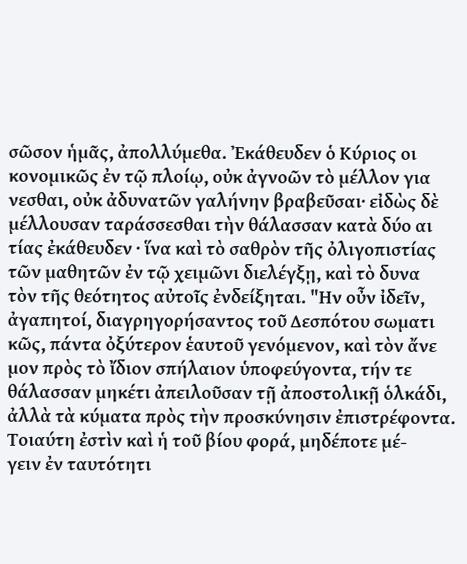σῶσον ἡμᾶς, ἀπολλύμεθα. Ἐκάθευδεν ὁ Κύριος οι
κονομικῶς ἐν τῷ πλοίῳ, οὐκ ἀγνοῶν τὸ μέλλον για
νεσθαι, οὐκ ἀδυνατῶν γαλήνην βραβεῦσαι· εἰδὼς δὲ
μέλλουσαν ταράσσεσθαι τὴν θάλασσαν κατὰ δύο αι
τίας ἐκάθευδεν · ἵνα καὶ τὸ σαθρὸν τῆς ὀλιγοπιστίας
τῶν μαθητῶν ἐν τῷ χειμῶνι διελέγξῃ, καὶ τὸ δυνα
τὸν τῆς θεότητος αὐτοῖς ἐνδείξηται. "Ην οὖν ἰδεῖν,
ἀγαπητοί, διαγρηγορήσαντος τοῦ Δεσπότου σωματι
κῶς, πάντα ὀξύτερον ἑαυτοῦ γενόμενον, καὶ τὸν ἄνε
μον πρὸς τὸ ἴδιον σπήλαιον ὑποφεύγοντα, τήν τε
θάλασσαν μηκέτι ἀπειλοῦσαν τῇ ἀποστολικῇ ὁλκάδι,
ἀλλὰ τὰ κύματα πρὸς τὴν προσκύνησιν ἐπιστρέφοντα.
Τοιαύτη ἐστὶν καὶ ἡ τοῦ βίου φορά, μηδέποτε μέ-
γειν ἐν ταυτότητι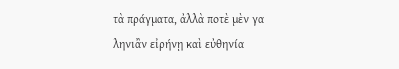τὰ πράγματα, ἀλλὰ ποτὲ μὲν γα
ληνιἂν εἰρήνῃ καὶ εὐθηνία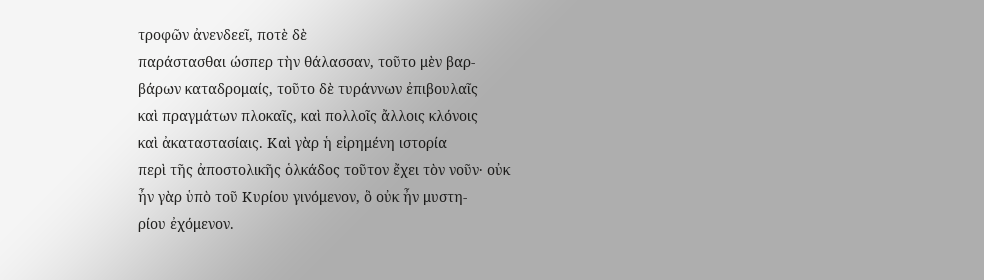τροφῶν ἀνενδεεῖ, ποτὲ δὲ
παράστασθαι ώσπερ τὴν θάλασσαν, τοῦτο μὲν βαρ-
βάρων καταδρομαίς, τοῦτο δὲ τυράννων ἐπιβουλαῖς
καὶ πραγμάτων πλοκαῖς, καὶ πολλοῖς ἄλλοις κλόνοις
καὶ ἀκαταστασίαις. Καὶ γὰρ ἡ εἰρημένη ιστορία
περὶ τῆς ἀποστολικῆς ὁλκάδος τοῦτον ἔχει τὸν νοῦν· οὐκ
ἦν γὰρ ὑπὸ τοῦ Κυρίου γινόμενον, ὃ οὐκ ἦν μυστη-
ρίου ἐχόμενον.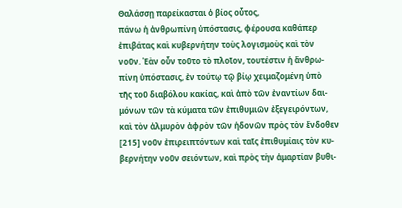Θαλάσσῃ παρείκασται ὁ βίος οὗτος,
πάνω ἡ ἀνθρωπίνη ὑπόστασις, φέρουσα καθάπερ
ἐπιβάτας καὶ κυβερνήτην τοὺς λογισμοὺς καὶ τὸν
νοῦν. Ἐὰν οὖν τοῦτο τὸ πλοῖον, τουτέστιν ἡ ἄνθρω-
πίνη ὑπόστασις, ἐν τούτῳ τῷ βίῳ χειμαζομένη ὑπὸ
τῆς τοῦ διαβόλου κακίας, καὶ ἀπὸ τῶν ἐναντίων δαι-
μόνων τῶν τὰ κύματα τῶν ἐπιθυμιῶν ἐξεγειρόντων,
καὶ τὸν ἀλμυρὸν ἀφρὸν τῶν ἡδονῶν πρὸς τὸν ἔνδοθεν
[215] νοῦν ἐπιρειπτόντων καὶ ταῖς ἐπιθυμίαις τὸν κυ-
βερνήτην νοῦν σειόντων, καὶ πρὸς τὴν ἁμαρτίαν βυθι-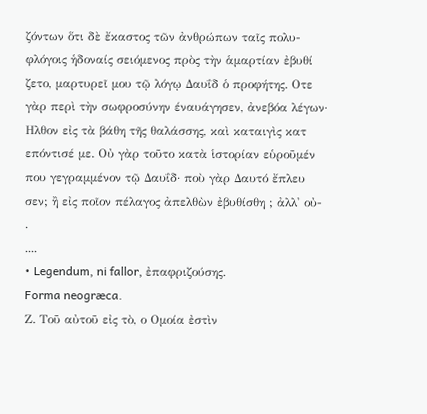ζόντων ὅτι δὲ ἔκαστος τῶν ἀνθρώπων ταῖς πολυ-
φλόγοις ἡδοναίς σειόμενος πρὸς τὴν ἁμαρτίαν ἐβυθί
ζετο, μαρτυρεῖ μου τῷ λόγῳ Δαυΐδ ὁ προφήτης. Οτε
γὰρ περὶ τὴν σωφροσύνην έναυάγησεν, ἀνεβόα λέγων·
Ηλθον εἰς τὰ βάθη τῆς θαλάσσης, καὶ καταιγὶς κατ
επόντισέ με. Οὐ γὰρ τοῦτο κατὰ ἱστορίαν εὑροῦμέν
που γεγραμμένον τῷ Δαυΐδ· ποὺ γὰρ Δαυτό ἔπλευ
σεν; ἢ εἰς ποῖον πέλαγος ἀπελθὼν ἐβυθίσθη ; ἀλλ' οὐ-
.
....
• Legendum, ni fallor, ἐπαφριζούσης.
Forma neogræca.
Ζ. Τοῦ αὐτοῦ εἰς τὸ, ο Ομοία ἐστὶν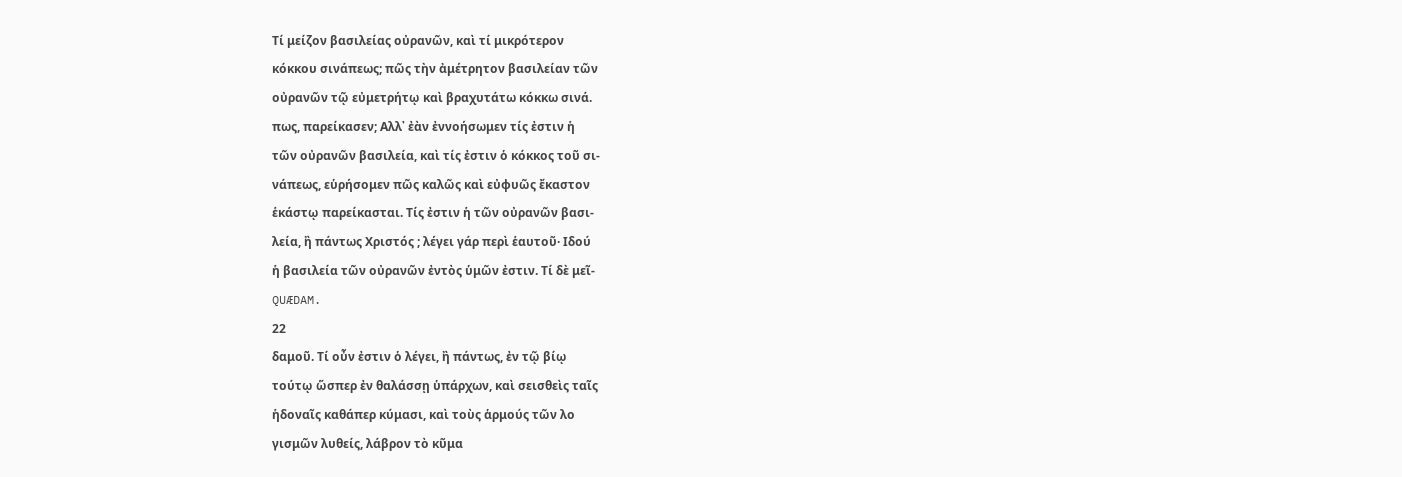Τί μείζον βασιλείας οὐρανῶν, καὶ τί μικρότερον
κόκκου σινάπεως; πῶς τὴν ἀμέτρητον βασιλείαν τῶν
οὐρανῶν τῷ εὐμετρήτῳ καὶ βραχυτάτω κόκκω σινά.
πως, παρείκασεν; Αλλ᾽ ἐὰν ἐννοήσωμεν τίς ἐστιν ἡ
τῶν οὐρανῶν βασιλεία, καὶ τίς ἐστιν ὁ κόκκος τοῦ σι-
νάπεως, εὑρήσομεν πῶς καλῶς καὶ εὐφυῶς ἔκαστον
ἑκάστῳ παρείκασται. Τίς ἐστιν ἡ τῶν οὐρανῶν βασι-
λεία, ἢ πάντως Χριστός ; λέγει γάρ περὶ ἑαυτοῦ· Ιδού
ἡ βασιλεία τῶν οὐρανῶν ἐντὸς ὑμῶν ἐστιν. Τί δὲ μεῖ-
QUÆDAM.
22
δαμοῦ. Τί οὖν ἐστιν ὁ λέγει, ἢ πάντως, ἐν τῷ βίῳ
τούτῳ ὥσπερ ἐν θαλάσσῃ ὑπάρχων, καὶ σεισθεὶς ταῖς
ἡδοναῖς καθάπερ κύμασι, καὶ τοὺς ἁρμούς τῶν λο
γισμῶν λυθείς, λάβρον τὸ κῦμα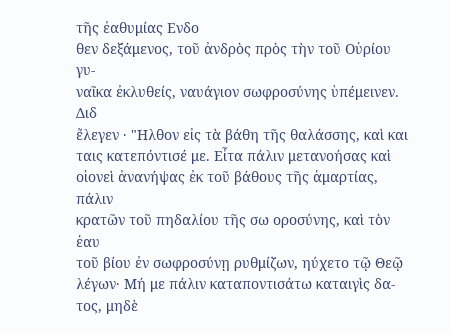τῆς ἐαθυμίας Ενδο
θεν δεξάμενος, τοῦ ἀνδρὸς πρὸς τὴν τοῦ Οὐρίου γυ-
ναῖκα ἐκλυθείς, ναυάγιον σωφροσύνης ὑπέμεινεν. Διδ
ἔλεγεν · "Ηλθον εἰς τὰ βάθη τῆς θαλάσσης, καὶ και
ταις κατεπόντισέ με. Εἶτα πάλιν μετανοήσας καὶ
οἱονεὶ ἀνανήψας ἐκ τοῦ βάθους τῆς ἁμαρτίας, πάλιν
κρατῶν τοῦ πηδαλίου τῆς σω οροσύνης, καὶ τὸν ἑαυ
τοῦ βίου ἐν σωφροσύνῃ ρυθμίζων, ηύχετο τῷ Θεῷ
λέγων· Μή με πάλιν καταποντισάτω καταιγὶς δα-
τος, μηδὲ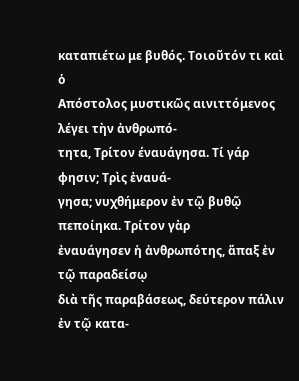καταπιέτω με βυθός. Τοιοῦτόν τι καὶ ὁ
Απόστολος μυστικῶς αινιττόμενος λέγει τὴν ἀνθρωπό-
τητα, Τρίτον έναυάγησα. Τί γάρ φησιν; Τρὶς ἐναυά-
γησα; νυχθήμερον ἐν τῷ βυθῷ πεποίηκα. Τρίτον γὰρ
ἐναυάγησεν ἡ ἀνθρωπότης, ἅπαξ ἐν τῷ παραδείσῳ
διὰ τῆς παραβάσεως, δεύτερον πάλιν ἐν τῷ κατα-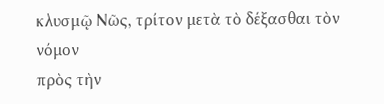κλυσμῷ Νῶς, τρίτον μετὰ τὸ δέξασθαι τὸν νόμον
πρὸς τὴν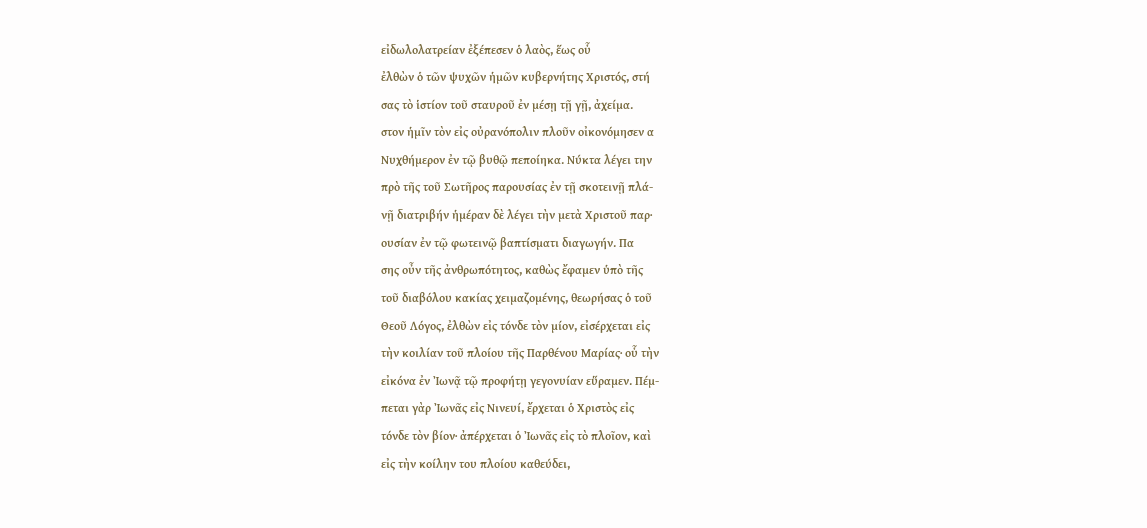εἰδωλολατρείαν ἐξέπεσεν ὁ λαὸς, ἕως οὗ
ἐλθὼν ὁ τῶν ψυχῶν ἡμῶν κυβερνήτης Χριστός, στή
σας τὸ ἱστίον τοῦ σταυροῦ ἐν μέσῃ τῇ γῇ, ἀχείμα.
στον ἡμῖν τὸν εἰς οὐρανόπολιν πλοῦν οἰκονόμησεν α
Νυχθήμερον ἐν τῷ βυθῷ πεποίηκα. Νύκτα λέγει την
πρὸ τῆς τοῦ Σωτῆρος παρουσίας ἐν τῇ σκοτεινῇ πλά-
νῇ διατριβήν ἡμέραν δὲ λέγει τὴν μετὰ Χριστοῦ παρ·
ουσίαν ἐν τῷ φωτεινῷ βαπτίσματι διαγωγήν. Πα
σης οὖν τῆς ἀνθρωπότητος, καθὼς ἔφαμεν ὑπὸ τῆς
τοῦ διαβόλου κακίας χειμαζομένης, θεωρήσας ὁ τοῦ
Θεοῦ Λόγος, ἐλθὼν εἰς τόνδε τὸν μίον, εἰσέρχεται εἰς
τὴν κοιλίαν τοῦ πλοίου τῆς Παρθένου Μαρίας· οὗ τὴν
εἰκόνα ἐν Ἰωνᾷ τῷ προφήτῃ γεγονυίαν εὕραμεν. Πέμ-
πεται γὰρ Ἰωνᾶς εἰς Νινευί, ἔρχεται ὁ Χριστὸς εἰς
τόνδε τὸν βίον· ἀπέρχεται ὁ Ἰωνᾶς εἰς τὸ πλοῖον, καὶ
εἰς τὴν κοίλην του πλοίου καθεύδει,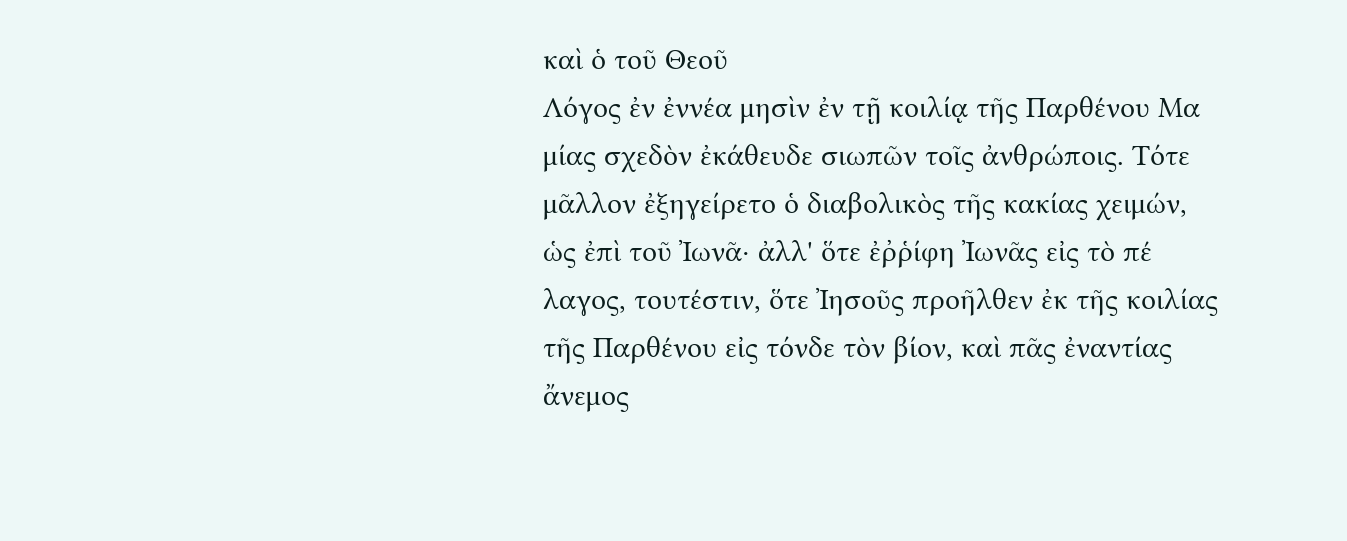καὶ ὁ τοῦ Θεοῦ
Λόγος ἐν ἐννέα μησὶν ἐν τῇ κοιλίᾳ τῆς Παρθένου Μα
μίας σχεδὸν ἐκάθευδε σιωπῶν τοῖς ἀνθρώποις. Τότε
μᾶλλον ἐξηγείρετο ὁ διαβολικὸς τῆς κακίας χειμών,
ὡς ἐπὶ τοῦ Ἰωνᾶ· ἀλλ' ὅτε ἐῤῥίφη Ἰωνᾶς εἰς τὸ πέ
λαγος, τουτέστιν, ὅτε Ἰησοῦς προῆλθεν ἐκ τῆς κοιλίας
τῆς Παρθένου εἰς τόνδε τὸν βίον, καὶ πᾶς ἐναντίας
ἄνεμος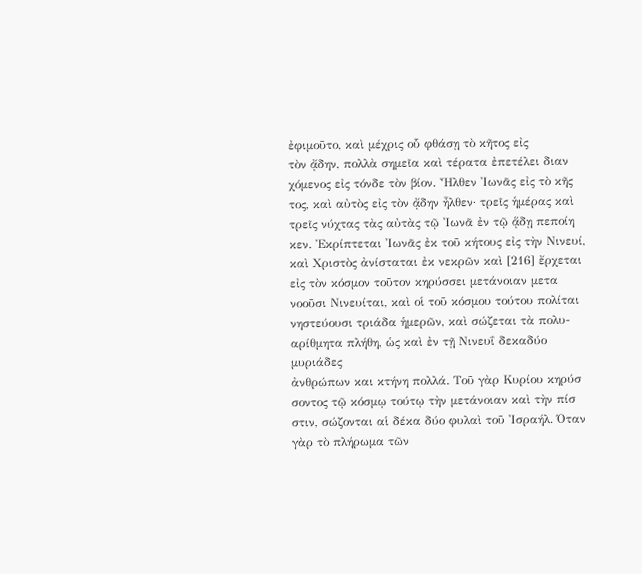ἐφιμοῦτο, καὶ μέχρις οὗ φθάσῃ τὸ κῆτος εἰς
τὸν ᾄδην, πολλὰ σημεῖα καὶ τέρατα ἐπετέλει διαν
χόμενος εἰς τόνδε τὸν βίον. Ἦλθεν Ἰωνᾶς εἰς τὸ κῆς
τος, καὶ αὐτὸς εἰς τὸν ᾄδην ἦλθεν· τρεῖς ἡμέρας καὶ
τρεῖς νύχτας τὰς αὐτὰς τῷ Ἰωνᾶ ἐν τῷ ᾅδῃ πεποίη
κεν. Ἐκρίπτεται Ἰωνᾶς ἐκ τοῦ κήτους εἰς τὴν Νινευί,
καὶ Χριστὸς ἀνίσταται ἐκ νεκρῶν καὶ [216] ἔρχεται
εἰς τὸν κόσμον τοῦτον κηρύσσει μετάνοιαν μετα
νοοῦσι Νινευίται, καὶ οἱ τοῦ κόσμου τούτου πολίται
νηστεύουσι τριάδα ἡμερῶν, καὶ σώζεται τὰ πολυ-
αρίθμητα πλήθη, ὡς καὶ ἐν τῇ Νινευΐ δεκαδύο μυριάδες
ἀνθρώπων και κτήνη πολλά. Τοῦ γὰρ Κυρίου κηρύσ
σοντος τῷ κόσμῳ τούτῳ τὴν μετάνοιαν καὶ τὴν πίσ
στιν, σώζονται αἱ δέκα δύο φυλαὶ τοῦ Ἰσραήλ. Όταν
γὰρ τὸ πλήρωμα τῶν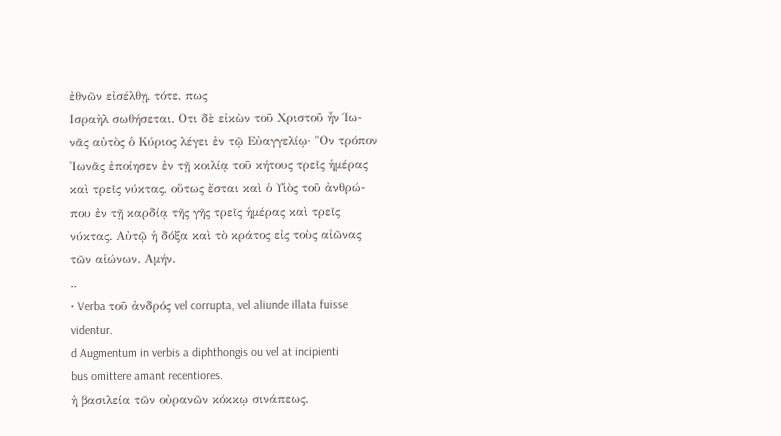ἐθνῶν εἰσέλθῃ, τότε, πως
Ισραὴλ σωθήσεται. Οτι δὲ εἰκὼν τοῦ Χριστοῦ ἦν Ίω-
νᾶς αὐτὸς ὁ Κύριος λέγει ἐν τῷ Εὐαγγελίῳ· "Ον τρόπον
Ἰωνᾶς ἐποίησεν ἐν τῇ κοιλίᾳ τοῦ κήτους τρεῖς ἡμέρας
καὶ τρεῖς νύκτας, οὕτως ἔσται καὶ ὁ Υἱὸς τοῦ ἀνθρώ-
που ἐν τῇ καρδίᾳ τῆς γῆς τρεῖς ἡμέρας καὶ τρεῖς
νύκτας. Αὐτῷ ἡ δόξα καὶ τὸ κράτος εἰς τοὺς αἰῶνας
τῶν αἰώνων. Αμήν.
..
• Verba τοῦ ἀνδρός vel corrupta, vel aliunde illata fuisse
videntur.
d Augmentum in verbis a diphthongis ou vel at incipienti
bus omittere amant recentiores.
ἡ βασιλεία τῶν οὐρανῶν κόκκῳ σινάπεως.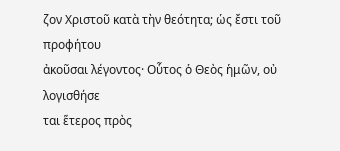ζον Χριστοῦ κατὰ τὴν θεότητα; ὡς ἔστι τοῦ προφήτου
ἀκοῦσαι λέγοντος· Οὗτος ὁ Θεὸς ἡμῶν, οὐ λογισθήσε
ται ἕτερος πρὸς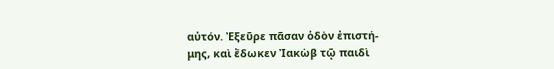αὐτόν. Ἐξεῦρε πᾶσαν ὁδὸν ἐπιστή-
μης, καὶ ἔδωκεν Ἰακὼβ τῷ παιδὶ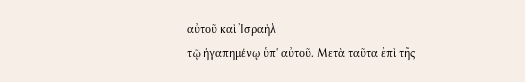αὐτοῦ καὶ Ἰσραὴλ
τῷ ἡγαπημένῳ ὑπ' αὐτοῦ. Μετὰ ταῦτα ἐπὶ τῆς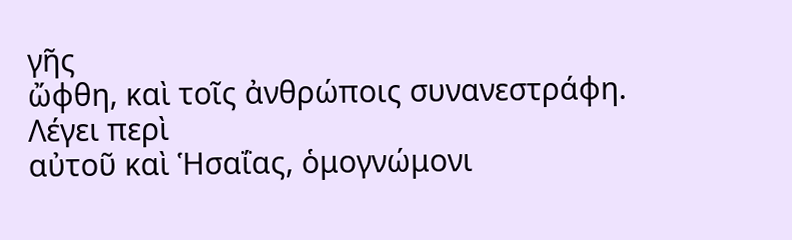γῆς
ὤφθη, καὶ τοῖς ἀνθρώποις συνανεστράφη. Λέγει περὶ
αὐτοῦ καὶ Ἡσαΐας, ὁμογνώμονι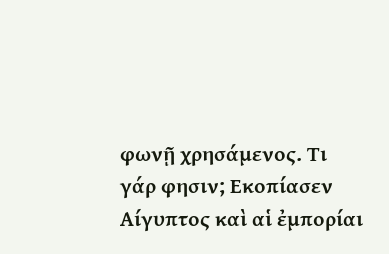φωνῇ χρησάμενος. Τι
γάρ φησιν; Εκοπίασεν Αίγυπτος καὶ αἱ ἐμπορίαι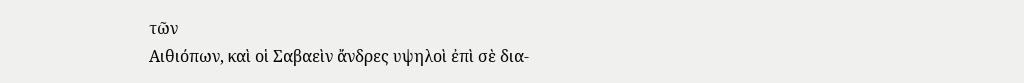τῶν
Αιθιόπων, καὶ οἱ Σαβαεὶν ἄνδρες υψηλοὶ ἐπὶ σὲ δια-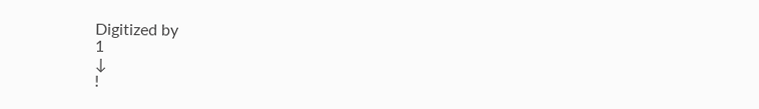Digitized by
1
↓
!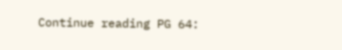Continue reading PG 64: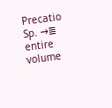Precatio Sp. →≣ entire volume